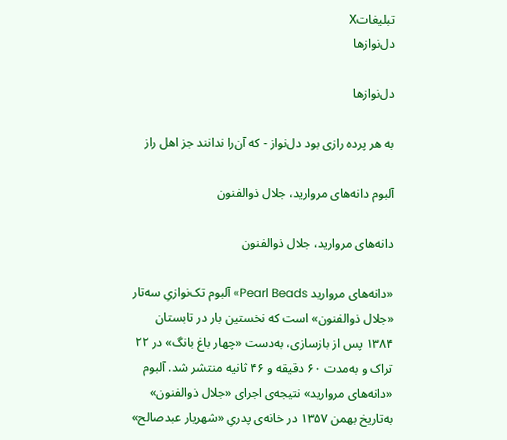تبليغاتX
دل‌نوازها

دل‌نوازها

به هر پرده رازی بود دل‌نواز - که آن‌را ندانند جز اهل راز

آلبوم دانه‌های مروارید، جلال ذوالفنون

دانه‌های مروارید، جلال ذوالفنون

«دانه‌های مروارید Pearl Beads» آلبوم تک‌نوازیِ سه‌تار «جلال ذوالفنون» است که نخستین بار در تابستان ۱۳۸۴ پس از بازسازی، به‌دست «چهار باغ بانگ» در ۲۲ تراک و به‌مدت ۶۰ دقیقه و ۴۶ ثانیه منتشر شد. آلبوم «دانه‌های مروارید» نتیجه‌ی اجرای «جلال ذوالفنون» به‌تاریخ بهمن‌ ۱۳۵۷ در خانه‌ی پدریِ «شهریار عبدصالح»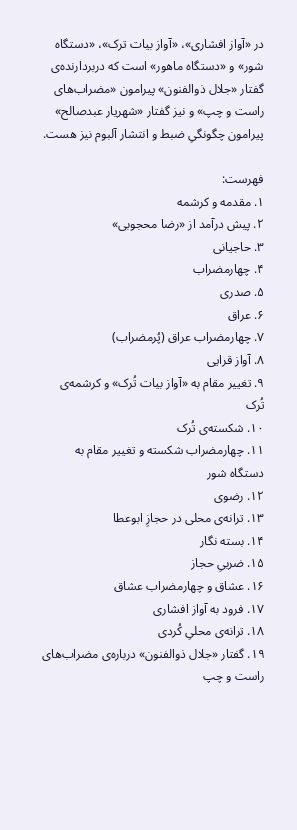در «آواز افشاری»، «آواز بیات ترک»، «دستگاه شور» و «دستگاه ماهور» است که دربردارنده‌ی گفتار «جلال ذوالفنون» پیرامون «مضراب‌های راست و چپ» و نیز گفتار «شهریار عبدصالح» پیرامون چگونگیِ ضبط و انتشار آلبوم نیز هست.

فهرست:
۱. مقدمه و کرشمه
۲. پیش‌ درآمد از «رضا محجوبی»
۳. حاجیانی
۴. چهارمضراب
۵. صدری
۶. عراق
۷. چهارمضراب عراق (پُرمضراب)
۸. آواز قرایی
۹. تغییر مقام به «آواز بیات تُرک» و کرشمه‌ی تُرک
۱۰. شکسته‌ی تُرک
۱۱. چهارمضراب شکسته و تغییر مقام به دستگاه شور
۱۲. رضوی
۱۳. ترانه‌ی محلی در حجازِ ابوعطا
۱۴. بسته نگار
۱۵. ضربیِ حجاز
۱۶. عشاق و چهارمضراب عشاق
۱۷. فرود به آواز افشاری
۱۸. ترانه‌ی محلیِ کُردی
۱۹. گفتار «جلال ذوالفنون» درباره‌ی مضراب‌های راست و چپ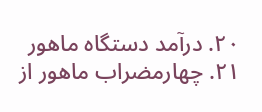۲۰. درآمد دستگاه ماهور
۲۱. چهارمضراب ماهور از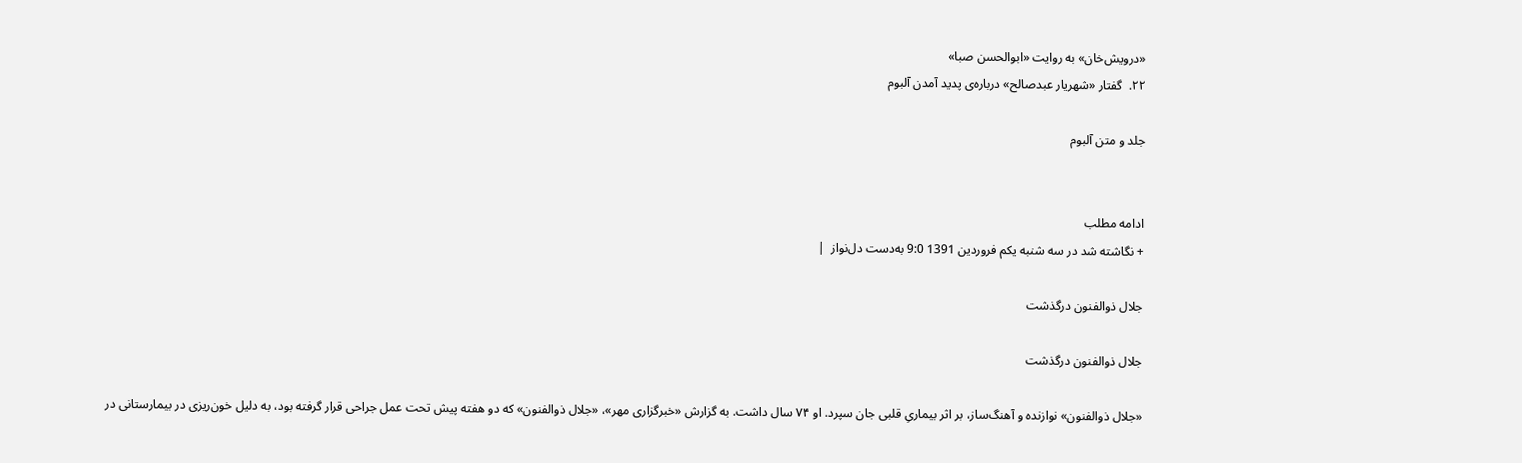«درویش‌خان» به روایت «ابوالحسن صبا»
۲۲.  گفتار «شهریار عبدصالح» درباره‌ی پدید آمدن آلبوم

جلد و متن آلبوم


ادامه مطلب
+ نگاشته شد در سه شنبه یکم فروردین 1391 9:0 به‌دست دل‌نواز  |

جلال ذوالفنون درگذشت

جلال ذوالفنون درگذشت

«جلال ذوالفنون» نوازنده و آهنگ‌ساز، بر اثر بیماریِ قلبی جان سپرد. او ۷۴ سال داشت. به گزارش «خبرگزاری مهر»، «جلال ذوالفنون» که دو هفته پیش تحت عمل جراحی قرار گرفته بود، به دلیل خون‌ریزی در بیمارستانی در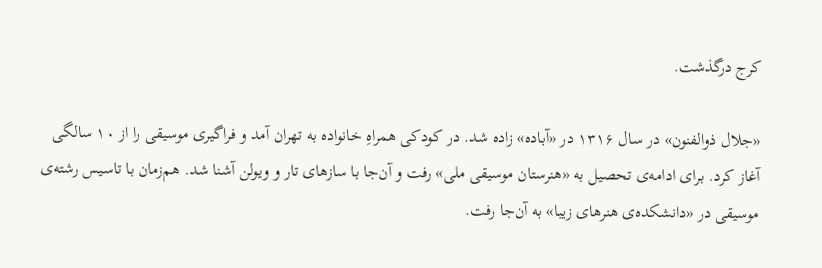کرج درگذشت.

«جلال ذوالفنون» در سال ۱۳۱۶ در «آباده» زاده شد. در کودکی همراهِ خانواده‌ به تهران آمد و فراگیری موسیقی را از ۱۰ سالگی آغاز کرد. برای ادامه‌ی تحصیل به «هنرستان موسیقی ملی» رفت و آن‌جا با سازهای تار و ویولن آشنا شد. هم‌زمان با تاسیس رشته‌ی موسیقی در «دانشکده‌ی هنرهای زیبا» به آن‌جا رفت.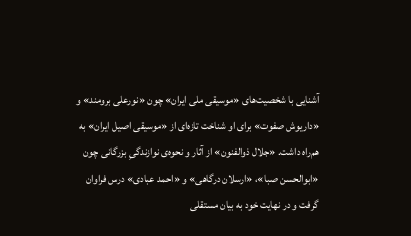آشنایی با شخصیت‌های «موسیقی ملی ایران» چون «نورعلی برومند» و «داریوش صفوت» برای او شناخت تازه‌ای از «موسیقی اصیل ایران» به هم‌راه داشت. «جلال ذوالفنون» از آثار و نحوه‌ی نوازندگیِ بزرگانی چون «ابوالحسن صبا»، «ارسلان درگاهی» و «احمد عبادی» درس فراوان گرفت و در نهایت خود به بیان مستقلی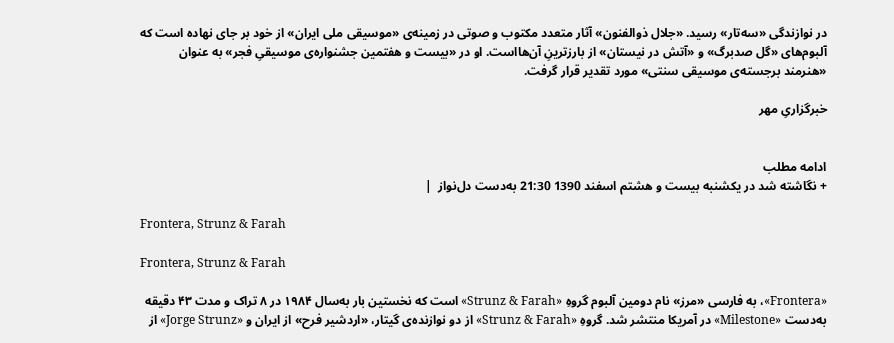در نوازندگی «سه‌تار» رسید. «جلال ذوالفنون» آثار متعدد مکتوب و صوتی در زمینه‌ی «موسیقی ملی ایران» از خود بر جای نهاده است که آلبوم‌های «گل صدبرگ» و «آتش در نیستان» از بارزترینِ آن‌هااست. او در «بیست و هفتمین جشنواره‌ی موسیقیِ فجر» به عنوان «هنرمند برجسته‌ی موسیقی سنتی» مورد تقدیر قرار گرفت.

خبرگزاریِ مهر


ادامه مطلب
+ نگاشته شد در یکشنبه بیست و هشتم اسفند 1390 21:30 به‌دست دل‌نواز  |

Frontera, Strunz & Farah

Frontera, Strunz & Farah

«Frontera»، به فارسی «مرز» نام دومین آلبوم گروهِ «Strunz & Farah» است که نخستین بار به‌سال ۱۹۸۴ در ۸ تراک و مدت ۴۳ دقیقه به‌دست «Milestone» در آمریکا منتشر شد. گروهِ «Strunz & Farah» از دو نوازنده‌ی گیتار، «اردشیر فرح» از ایران و «Jorge Strunz» از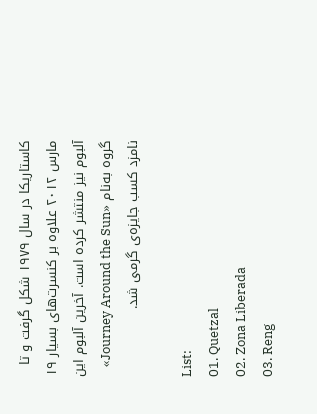کاستاریکا در سال ۱۹۷۹ شکل گرفت و تا مارس ۲۰۱۲ علاوه بر کنسرت‌های بسیار ۱۹ آلبوم نیز منتشر کرده است. آخرین آلبوم این گروه به‌نام «Journey Around the Sun» نامزد کسب جایزه‌ی گرمی شد.

List:
01. Quetzal
02. Zona Liberada
03. Reng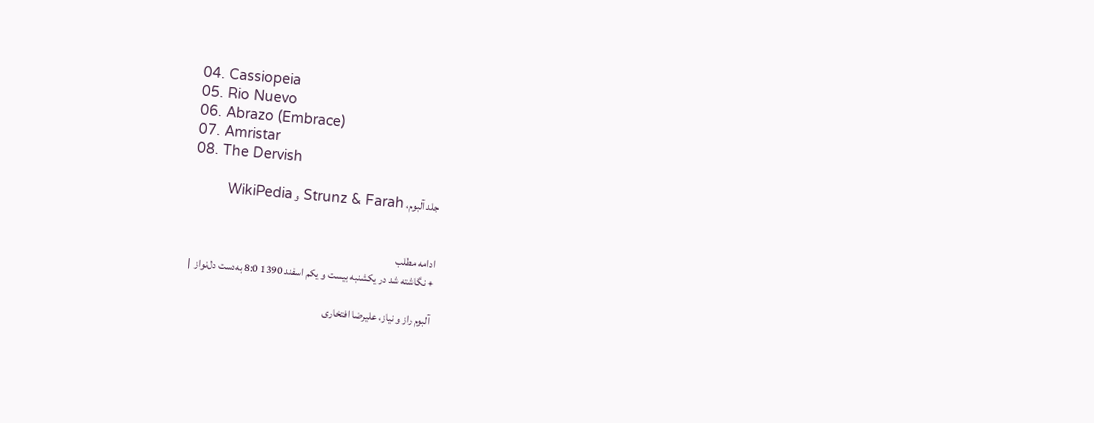04. Cassiopeia
05. Rio Nuevo
06. Abrazo (Embrace)
07. Amristar
08. The Dervish

جلد آلبوم، Strunz & Farah و WikiPedia


ادامه مطلب
+ نگاشته شد در یکشنبه بیست و یکم اسفند 1390 8:0 به‌دست دل‌نواز  |

آلبوم راز و نیاز، علیرضا افتخاری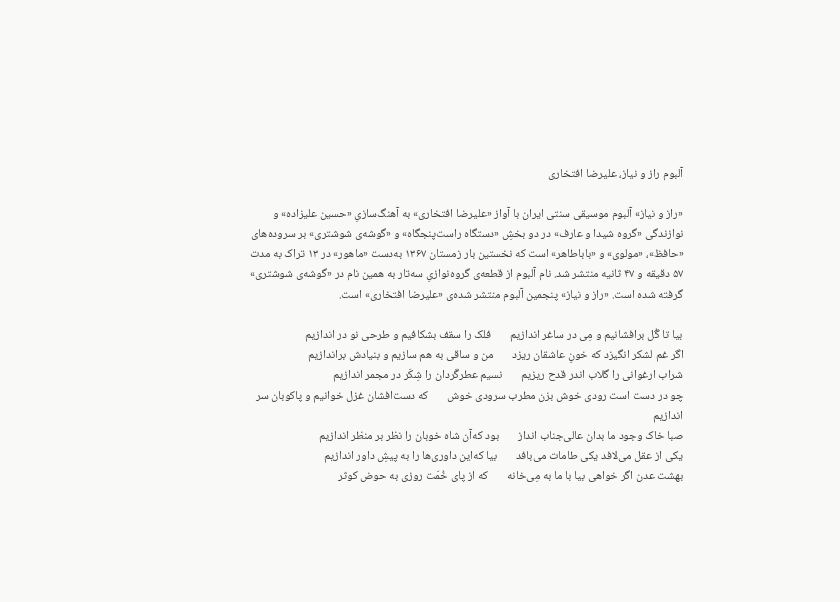آلبوم راز و نیاز، علیرضا افتخاری

«راز و نیاز» آلبوم موسیقی سنتی ایران با آواز «علیرضا افتخاری» به آهنگ‌سازیِ «حسین علیزاده» و نوازندگی «گروه‌ شیدا و عارف» در دو بخشِ «دستگاه راست‌پنجگاه» و «گوشه‌ی شوشتری» بر سروده‌های «حافظ»، «مولوی» و «باباطاهر» است که نخستین بار زمستان ۱۳۶۷ به‌دست «ماهور» در ۱۳ تراک به مدت ۵۷ دقیقه و ۴۷ ثانیه منتشر شد. نام آلبوم از قطعه‌ی گروه‌نوازیِ سه‌تار به همین نام در «گوشه‌ی شوشتری» گرفته شده است. «راز و نیاز» پنجمین آلبوم منتشر شده‌ی «علیرضا افتخاری» است.

بیا تا گُل برافشانیم و مِی در ساغر اندازیم       فلک را سقف بشکافیم و طرحی نو در اندازیم
اگر غم لشکر انگیزد که خونِ عاشقان ریزد       من و ساقی به هم سازیم و بنیادش براندازیم
شراب ارغوانی را گلاب اندر قدح ریزیم       نسیم عطرگَردان را شِکَر در مجمر اندازیم
چو در دست است رودی خوش بزن مطرب سرودی خوش       که دست‌افشان غزل خوانیم و پاکوبان سر اندازیم
صبا خاک وجود ما بدان عالی‌جناب انداز       بود که‌آن شاه خوبان را نظر بر منظر اندازیم
یکی از عقل می‌لافد یکی طامات می‌بافد       بیا که‌این داوری‌ها را به پیشِ داور اندازیم
بهشت عدن اگر خواهی بیا با ما به مِی‌خانه       که از پای خُمَت روزی به حوض کوثر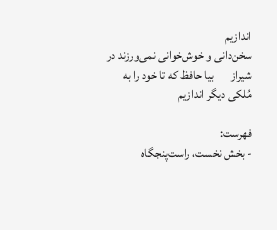اندازیم
سخن‌دانی و خوش‌خوانی نمی‌ورزند در شیراز       بیا حافظ که تا خود را به مُلکی دیگر اندازیم

فهرست:
- بخش نخست، راست‌پنجگاه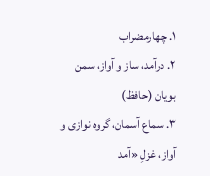۱. چهارمضراب
۲. درآمد، ساز و آواز، سمن بویان (حافظ)
۳. سماع آسمان، گروه نوازی و آواز، غزلِ «آمد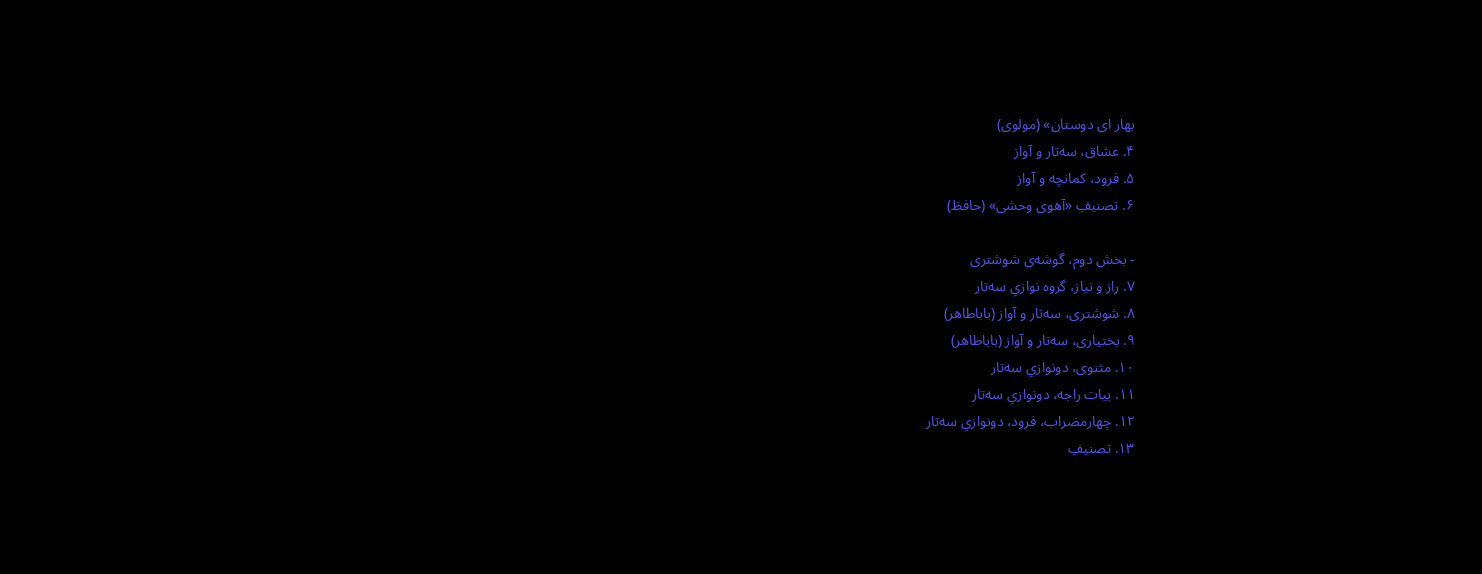بهار ای دوستان» (مولوی)
۴. عشاق، سه‌تار و آواز
۵. فرود، کمانچه و آواز
۶. تصنیفِ «آهوی وحشی» (حافظ)

- بخش دوم، گوشه‌ی شوشتری
۷. راز و نیاز، گروه نوازیِ سه‌تار
۸. شوشتری، سه‌تار و آواز (باباطاهر)
۹. بختیاری، سه‌تار و آواز (باباطاهر)
۱۰. مثنوی، دونوازیِ سه‌تار
۱۱. بیات راجه، دونوازیِ سه‌تار
۱۲. چهارمضراب، فرود، دونوازیِ سه‌تار
۱۳. تصنیفِ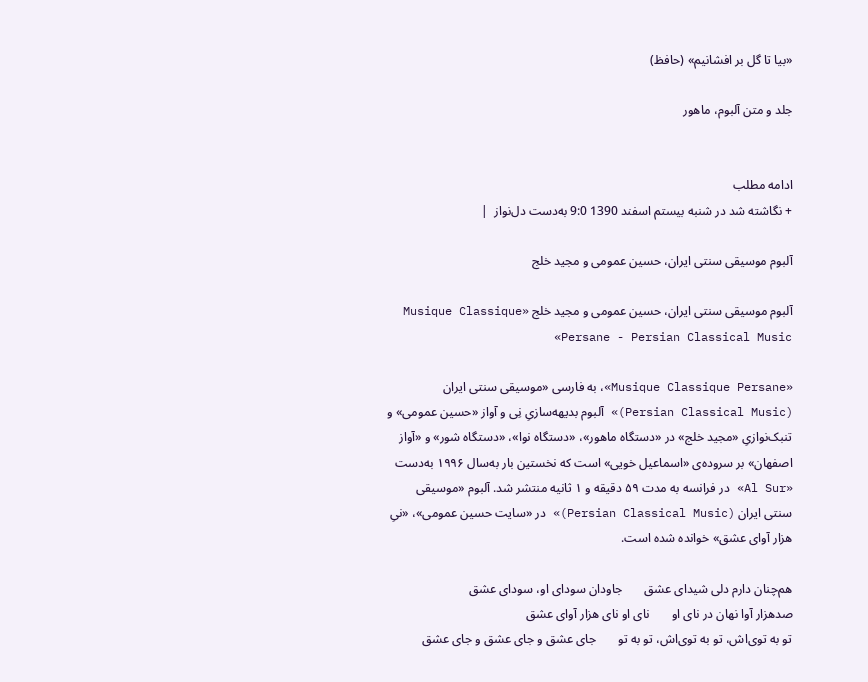«بیا تا گل بر افشانیم» (حافظ)

جلد و متن آلبوم، ماهور


ادامه مطلب
+ نگاشته شد در شنبه بیستم اسفند 1390 9:0 به‌دست دل‌نواز  |

آلبوم موسیقی سنتی ایران، حسین عمومی و مجید خلج

آلبوم موسیقی سنتی ایران، حسین عمومی و مجید خلج «Musique Classique Persane - Persian Classical Music»

«Musique Classique Persane»، به فارسی «موسیقی سنتی ایران (Persian Classical Music)» آلبوم بدیهه‌سازیِ نِی‌ و آواز «حسین عمومی» و تنبک‌نوازیِ «مجید خلج» در «دستگاه ماهور»، «دستگاه نوا»، «دستگاه شور» و «آواز اصفهان» بر سروده‌ی «اسماعیل خویی» است که نخستین بار به‌سال ۱۹۹۶ به‌دست «Al Sur» در فرانسه به مدت ۵۹ دقیقه و ۱ ثانیه منتشر شد. آلبوم «موسیقی سنتی ایران (Persian Classical Music)» در «سایت حسین عمومی»، «نیِ هزار آوای عشق» خوانده شده است.

هم‌چنان دارم دلی شیدای عشق       جاودان سودای او، سودای عشق
صدهزار آوا نهان در نای او       نای او نای هزار آوای عشق
تو به توی‌اش، تو به توی‌اش، تو به تو       جای عشق و جای عشق و جای عشق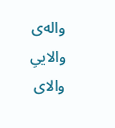واله‌ی والاییِ والای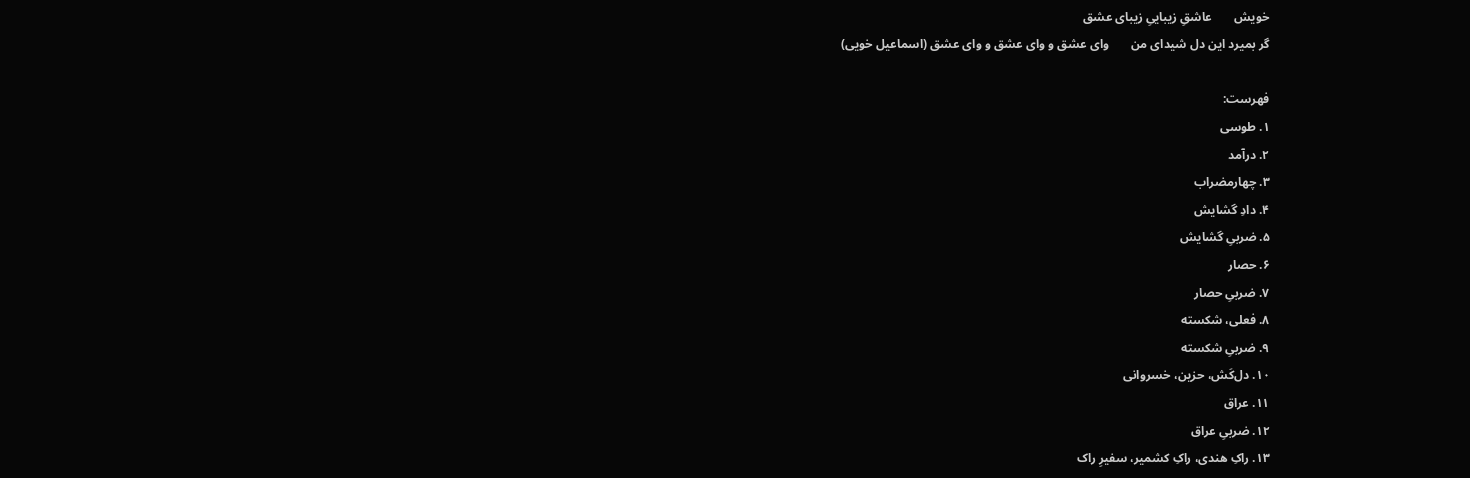خویش       عاشقِ زیباییِ زیبای عشق
گر بمیرد این دل شیدای من       وای عشق و وای عشق و وای عشق (اسماعیل خویی)

فهرست:
۱. طوسی
۲. درآمد
۳. چهارمضراب
۴. دادِ گشایش
۵. ضربیِ گشایش
۶. حصار
۷. ضربیِ حصار
۸. فعلی، شکسته
۹. ضربیِ شکسته
۱۰. دل‌کَش، حزین، خسروانی
۱۱. عراق
۱۲. ضربیِ عراق
۱۳. راکِ هندی، راکِ کشمیر، سفیرِ راک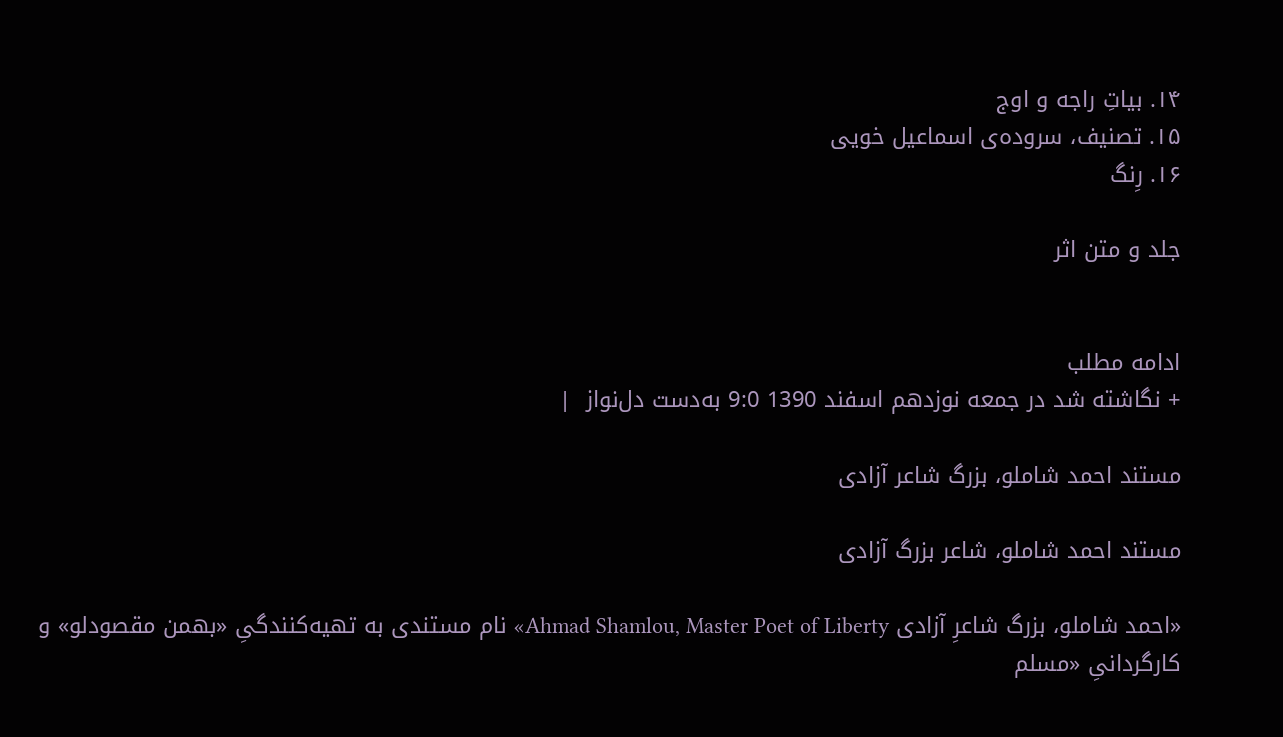۱۴. بیاتِ راجه و اوج
۱۵. تصنیف، سروده‌ی اسماعیل خویی
۱۶. رِنگ

جلد و متن اثر


ادامه مطلب
+ نگاشته شد در جمعه نوزدهم اسفند 1390 9:0 به‌دست دل‌نواز  |

مستند احمد شاملو، بزرگ شاعر آزادی

مستند احمد شاملو، شاعر بزرگ آزادی

«احمد شاملو، بزرگ شاعرِ آزادی Ahmad Shamlou, Master Poet of Liberty» نام مستندی به تهیه‌کنندگیِ «بهمن مقصودلو» و کارگردانیِ «مسلم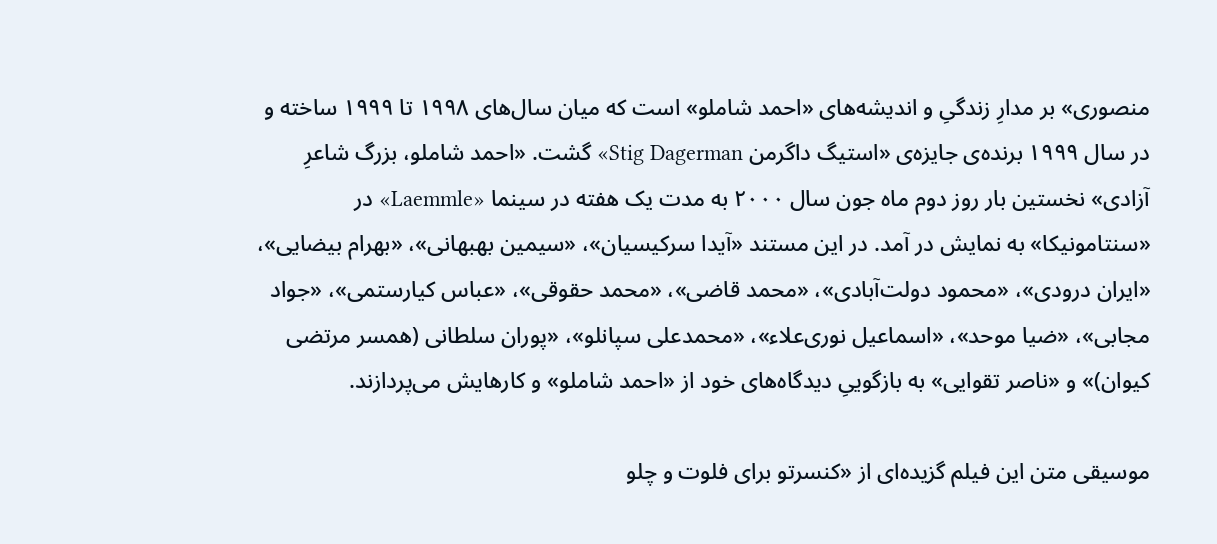منصوری» بر مدارِ زندگیِ و اندیشه‌های «احمد شاملو» است که میان سال‌های ۱۹۹۸ تا ۱۹۹۹ ساخته و در سال ۱۹۹۹ برنده‌ی جایزه‌ی «استیگ داگرمن Stig Dagerman» گشت. «احمد شاملو، بزرگ شاعرِ آزادی» نخستین بار روز دوم ماه جون سال ۲۰۰۰ به مدت يک هفته در سينما «Laemmle» در «سنتامونيکا» به نمايش در آمد. در این مستند «آیدا سرکیسیان»، «سیمین بهبهانی»، «بهرام بیضایی»، «ایران درودی»، «محمود دولت‌آبادی»، «محمد قاضی»، «محمد حقوقی»، «عباس کیارستمی»، «جواد مجابی»، «ضیا موحد»، «اسماعیل نوری‌علاء»، «محمدعلی سپانلو»، «پوران سلطانی (همسر مرتضی کیوان)» و «ناصر تقوایی» به بازگوییِ دیدگاه‌های خود از «احمد شاملو» و کارهایش می‌پردازند.

موسیقی متن این فیلم گزیده‌ای از «کنسرتو برای فلوت و چلو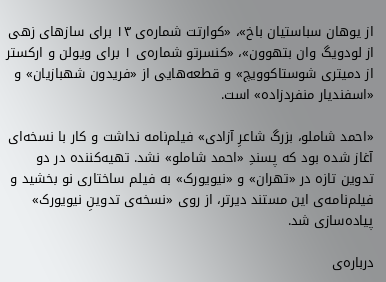از یوهان سباستیان باخ»، «کوارتت شماره‌ی ۱۳ برای سازهای زهی از لودویگ وان بتهوون»، «کنسرتو شماره‌ی ۱ برای ویولن و ارکستر از دمیتری شوستاکوویچ» و قطعه‌هایی از «فریدون شهبازیان» و «اسفندیار منفردزاده» است.

«احمد شاملو، بزرگ شاعرِ آزادی» فیلم‌نامه نداشت و کار با نسخه‌ای آغاز شده بود که پسندِ «احمد شاملو» نشد. تهیه‌کننده در دو تدوین تازه در «تهران» و «نیویورک» به فیلم ساختاری نو بخشید و فیلم‌نامه‌ی این مستند دیرتر، از روی «نسخه‌ی تدوینِ نیویورک» پیاده‌سازی شد.

درباره‌ی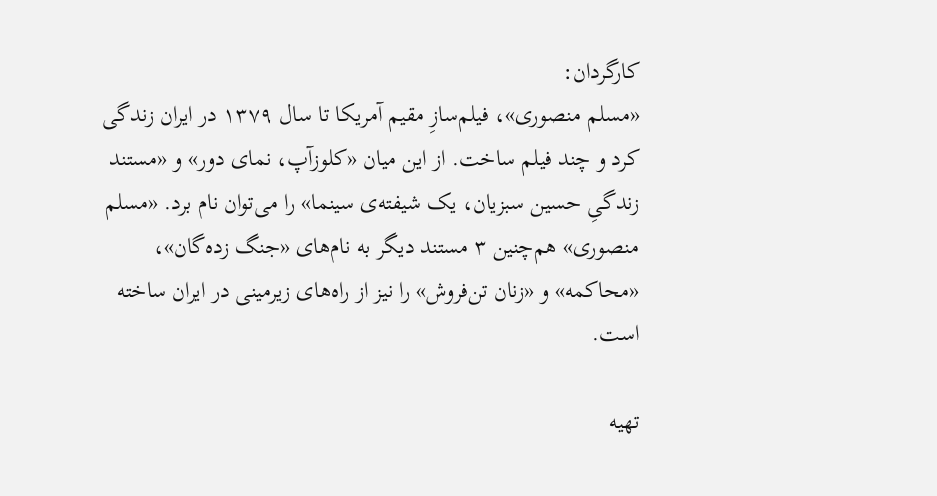کارگردان:
«مسلم منصوری»، فیلم‌سازِ مقیم آمریکا تا سال ۱۳۷۹ در ايران زندگی کرد و چند فیلم ساخت. از این میان «کلوزآپ، نمای دور» و «مستند زندگیِ حسین سبزیان، یک شیفته‌ی سینما» را می‌توان نام برد. «مسلم منصوری» هم‌چنین ۳ مستند دیگر به نام‌های «جنگ زده‌گان»، «محاکمه» و «زنان تن‌فروش» را نیز از راه‌های زیرمینی در ایران ساخته است.

تهيه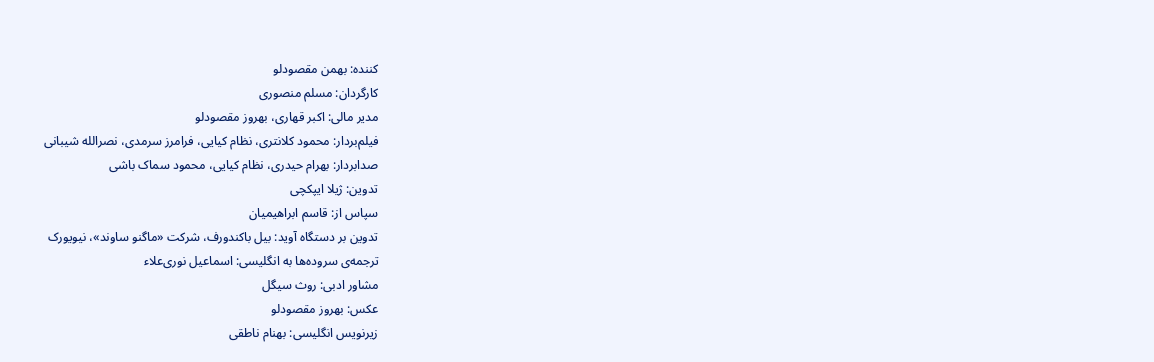کننده: بهمن مقصودلو
کارگردان: مسلم منصوری
مدير مالی: اکبر قهاری، بهروز مقصودلو
فيلم‌بردار: محمود کلانتری، نظام کيایی، فرامرز سرمدی، نصرالله شيبانی
صدابردار: بهرام حیدری، نظام کيایی، محمود سماک باشی
تدوين: ژيلا ايپکچی
سپاس از: قاسم ابراهيميان
تدوین بر دستگاه آويد: بيل باکندورف، شرکت «ماگنو ساوند»، نیویورک
ترجمه‌ی سروده‌ها به انگلیسی: اسماعیل نوری‌علاء
مشاور ادبی: روث سيگل
عکس: بهروز مقصودلو
زيرنويس انگليسی: بهنام ناطقی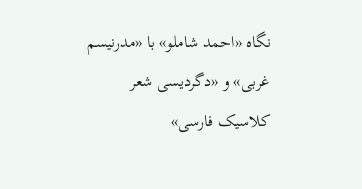نگاه «احمد شاملو» با «مدرنیسم غربی» و «دگردیسی شعر کلاسیک فارسی»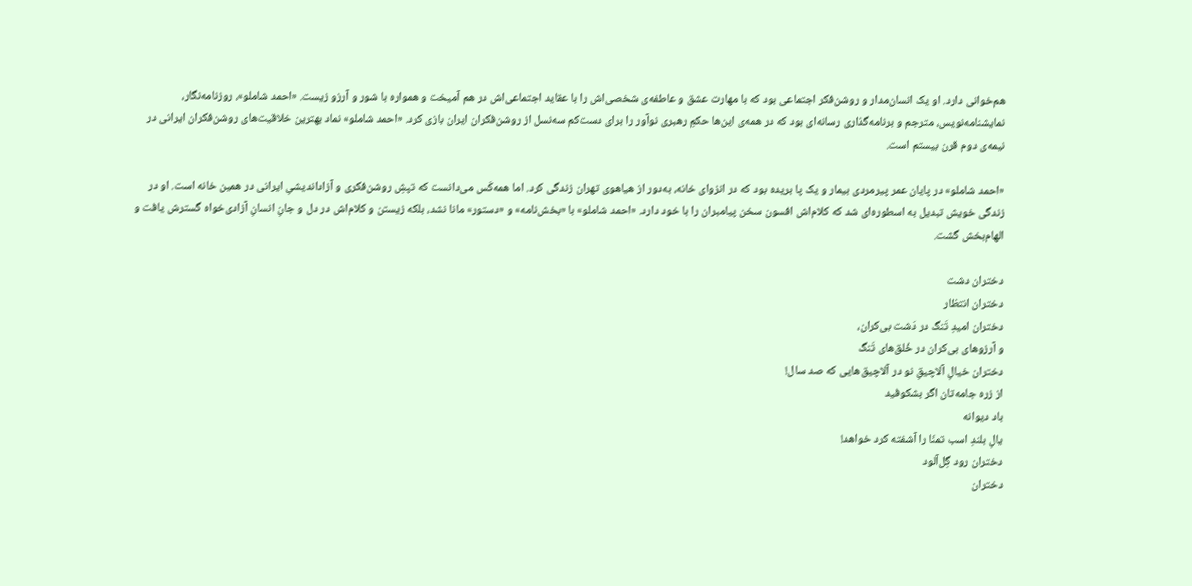هم‌خوانی دارد. او یک انسان‌مدار و روشن‌فکر اجتماعی بود که با مهارت عشق و عاطفه‌ی شخصی‌اش را با عقاید اجتماعی‌اش در هم آمیخت و همواره با شور و آرزو زیست. «احمد شاملو»، روزنامه‌نگار، نمایشنامه‌نویس، مترجم و برنامه‌گذاری رسانه‌ای بود که در همه‌ی این‌ها حکمِ رهبری نوآور را برای دست‌کم سه‌نسل از روشن‌فکران ایران بازی کرد. «احمد شاملو» نماد بهترین خلاقیت‌های روشن‌فکران ایرانی در نیمه‌ی دوم قرن بیستم است.

«احمد شاملو» در پایان عمر پیرمردی بیمار و یک پا بریده بود که در انزوای خانه‌، به‌دور از هیاهوی تهران زندگی کرد. اما همه‌کَس‌ می‌دانست که تپشِ روشن‌فکری و آزاداندیشیِ ایرانی در همین خانه است. او در زندگی خویش تبدیل به اسطوره‌ای شد که کلام‌اش افسون سخن پیامبران را با خود دارد. «احمد شاملو» با «بخش‌نامه» و «دستور» مانا نشد، بلکه زیستن و کلام‌اش در دل و جانِ انسانِ آزادی‌خواه گسترش یافت و الهام‌بخش گشت.

دختران دشت
دختران انتظار
دختران امیدِ تَنگ در دَشت بی‌كران،
و آرزوهای بی‌كران در خُلق‌های تَنگ
دختران خیالِ آلاچیقِ نو در آلاچیق‌هایی كه صد سال!
از زره جامه‌تان اگر بشكوفید
باد دیوانه
یالِ بلندِ اسب تمنّا را آشفته كرد خواهد!
دختران رود گِل‌آلود
دختران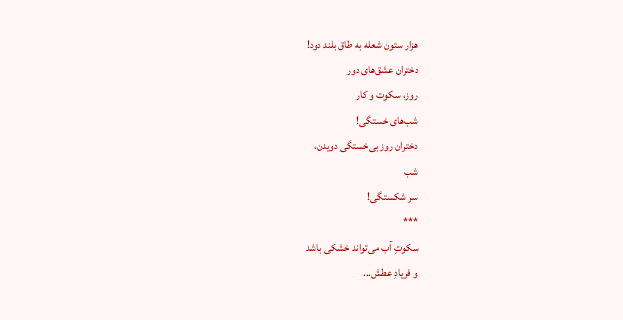هزار ستون شعله به طاق بلند دود!
دختران عشق‌های دور
روز، سكوت و كار
شب‌های خستگی!
دختران روز بی‌خستگی دویدن،
شب
سر شكستگی!
***
سكوتِ آب می‌تواند خشكی باشد
و فریادِ عطش...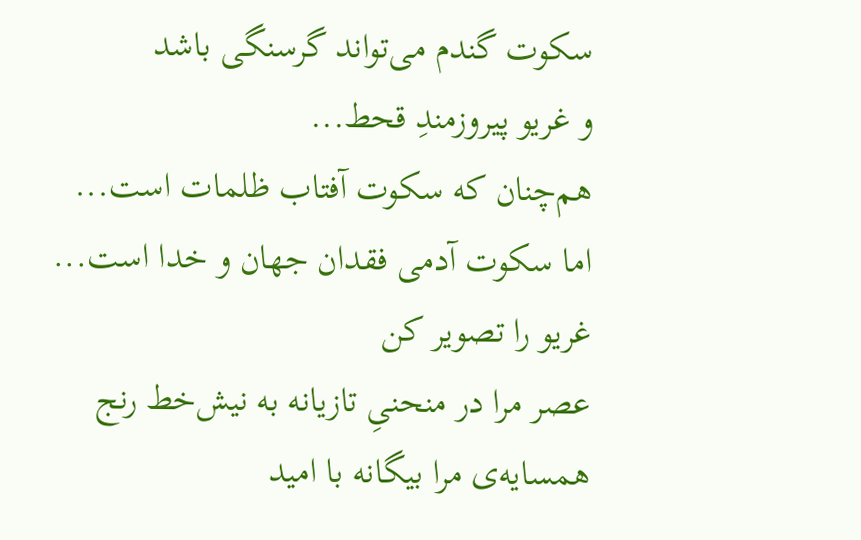سكوت گندم می‌تواند گرسنگی باشد
و غریو پیروزمندِ قحط...
هم‌چنان كه سكوت آفتاب ظلمات است...
اما سكوت آدمی فقدان جهان و خدا است...
غریو را تصویر كن
عصر مرا در منحنیِ تازیانه به نیش‌خط رنج
همسایه‌ی مرا بیگانه با امید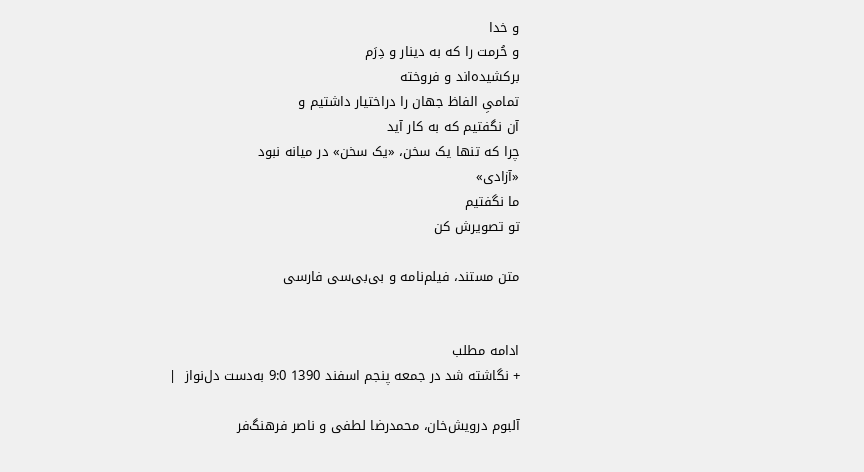و خدا
و حُرمت را كه به دینار و دِرَم
بركشیده‌اند و فروخته
تمامیِ الفاظ جهان را دراختیار داشتیم و
آن نگفتیم كه به كار آید
چرا كه تنها یک سخن، «یک سخن» در میانه نبود
«آزادی»
ما نگفتیم
تو تصویرش كن

متن مستند، فیلم‌نامه‌ و بی‌بی‌سی فارسی


ادامه مطلب
+ نگاشته شد در جمعه پنجم اسفند 1390 9:0 به‌دست دل‌نواز  |

آلبوم درویش‌خان، محمدرضا لطفی و ناصر فرهنگ‌فر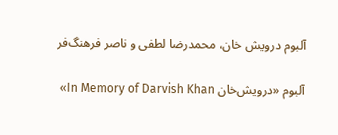آلبوم درویش خان، محمدرضا لطفی و ناصر فرهنگ‌فر

آلبوم «درویش‌خان In Memory of Darvish Khan»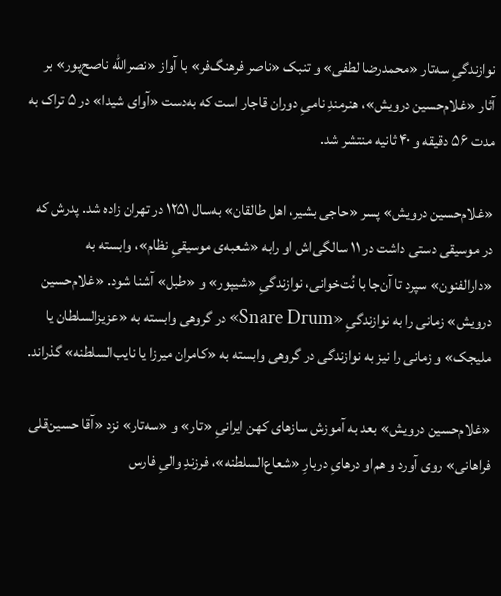نوازندگیِ سه‌تار «محمدرضا لطفی» و تنبک «ناصر فرهنگ‌فر» با آواز «نصرالله ناصح‌پور» بر آثار «غلام‌حسین درویش»، هنرمندِ نامیِ دوران قاجار است که به‌دست «آوای شیدا» در ۵ تراک به مدت ۵۶ دقیقه و ۴۰ ثانیه منتشر شد.

«غلام‌حسین درویش» پسر «حاجی بشیر، اهل طالقان» به‌سال ۱۲۵۱ در تهران زاده شد. پدرش که در موسیقی دستی داشت در ۱۱ سالگی‌اش او رابه «شعبه‌ی موسیقیِ نظام»، وابسته به «دارالفنون» سپرد تا آن‌جا با نُت‌خوانی، نوازندگیِ «شیپور» و «طبل» آشنا شود. «غلام‌حسین درویش» زمانی را به نوازندگیِ «Snare Drum» در گروهی وابسته به «عزیزالسلطان یا ملیجک» و زمانی را نیز به نوازندگی در گروهی وابسته به «کامران میرزا یا نایب‌السلطنه» گذراند.

«غلام‌حسین درویش» بعد به آموزش سازهای کهن ایرانیِ «تار» و «سه‌تار» نزد «آقا حسین‌قلی فراهانی» روی آورد و هم‌او درهایِ دربارِ «شعاع‌السلطنه»، فرزندِ والیِ فارس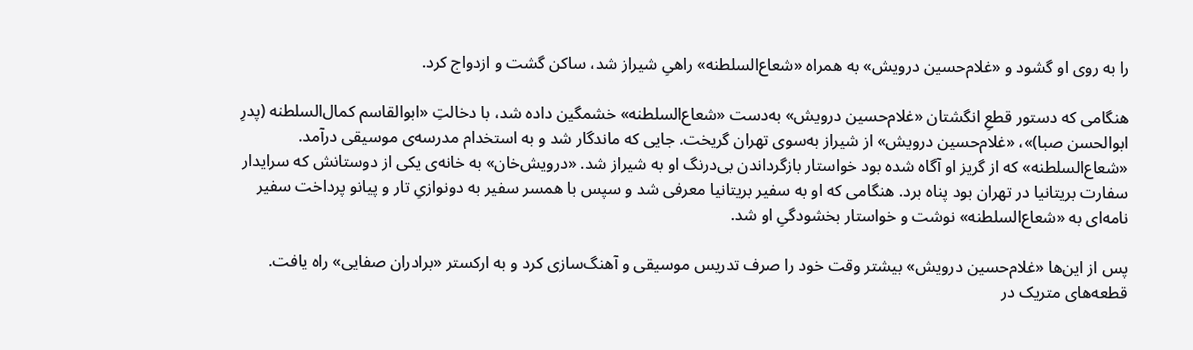را به روی او گشود و «غلام‌حسین درویش» به همراه «شعاع‌السلطنه» راهیِ شیراز شد، ساکن گشت و ازدواج کرد.

هنگامی که دستور قطعِ انگشتان «غلام‌حسین درویش» به‌دست «شعاع‌السلطنه» خشمگین داده شد، با دخالتِ «ابوالقاسم کمال‌السلطنه (پدرِ ابوالحسن صبا)»، «غلام‌حسین درویش» از شیراز به‌سوی تهران گریخت. جایی که ماندگار شد و به استخدام مدرسه‌ی موسیقی درآمد. «شعاع‌السلطنه» که از گریز او آگاه شده بود خواستار بازگرداندن بی‌درنگ او به شیراز شد. «درویش‌خان» به خانه‌ی یکی از دوستانش که سرایدار سفارت بریتانیا در تهران بود پناه برد. هنگامی که او به سفیر بریتانیا معرفی شد و سپس با همسر سفیر به دونوازیِ تار و پیانو پرداخت سفیر نامه‌ای به «شعاع‌السلطنه» نوشت و خواستار بخشودگیِ او شد.

پس از این‌ها «غلام‌حسین درویش» بیشتر وقت خود را صرف تدریس موسیقی و آهنگ‌سازی کرد و به ارکستر «برادران صفایی» راه یافت. قطعه‌های متریک در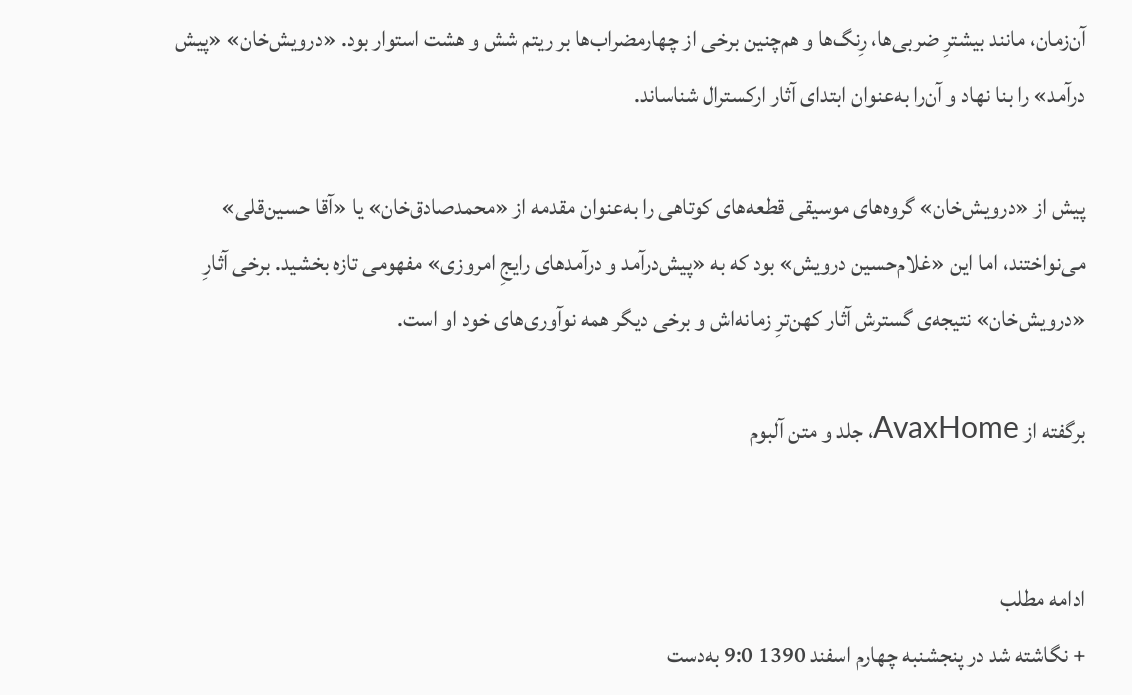آن‌زمان، مانند بیشترِ ضربی‌ها، رِنگ‌ها و هم‌چنین برخی از چهارمضراب‌ها بر ریتم شش و هشت استوار بود. «درویش‌خان» «پیش درآمد» را بنا نهاد و آن‌را به‌عنوان ابتدای آثار ارکسترال شناساند.

پیش از «درویش‌خان» گروه‌های موسیقی قطعه‌های کوتاهی را به‌عنوان مقدمه از «محمدصادق‌خان» یا «آقا حسین‌قلی» می‌نواختند، اما این «غلام‌حسین درویش» بود که به «پیش‌درآمد و درآمدهای رایجِ امروزی» مفهومی تازه بخشید. برخی آثارِ «درویش‌خان» نتیجه‌ی گسترش آثار کهن‌ترِ زمانه‌اش و برخی دیگر همه نوآوری‌های خود او است.

برگفته از AvaxHome، جلد و متن آلبوم


ادامه مطلب
+ نگاشته شد در پنجشنبه چهارم اسفند 1390 9:0 به‌دست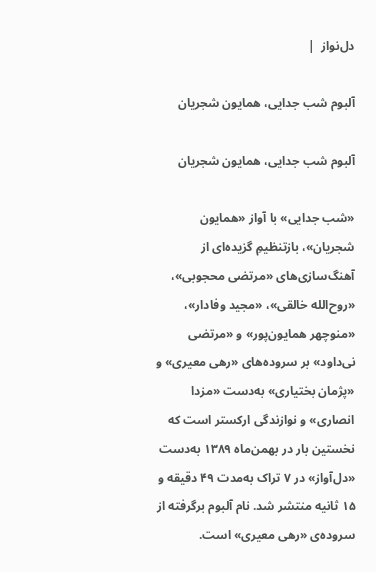دل‌نواز  |

آلبوم شب جدایی، همایون شجریان

آلبوم شب جدایی، همایون شجریان

«شب جدایی» با آواز «همایون شجریان»، بازتنظیمِ گزیده‌ای از آهنگ‌سازی‌های «مرتضی محجوبی»، «روح‌الله خالقی»، «مجید وفادار»، «منوچهر همایون‌پور» و «مرتضی نی‌داود» بر سروده‌های «رهی معیری» و «پژمان بختیاری» به‌دست «مزدا انصاری» و نوازندگی ارکستر است که نخستین بار در بهمن‌ماه ۱۳۸۹ به‌دست «دل‌آواز» در ۷ تراک به‌مدت ۴۹ دقیقه و ۱۵ ثانیه منتشر شد. نام آلبوم برگرفته از سروده‌ی «رهی معیری» است.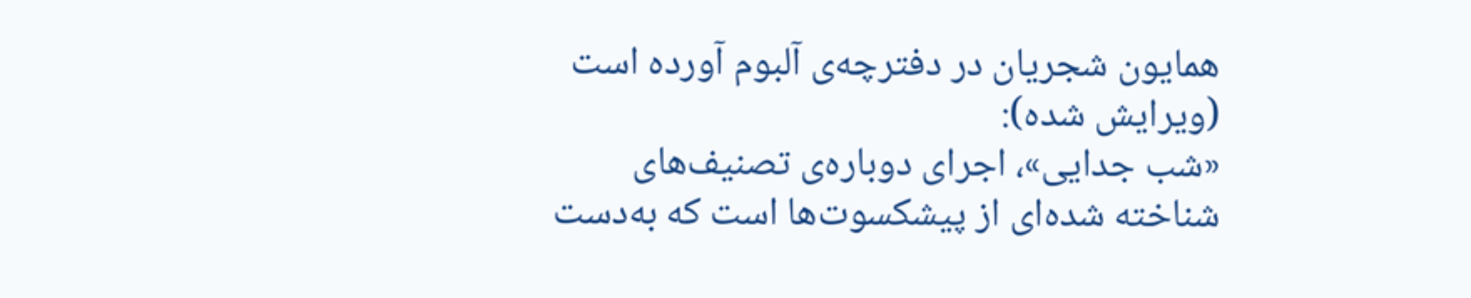همایون شجریان در دفترچه‌ی آلبوم آورده است (ویرایش شده):
«شب جدایی»، اجرای دوباره‌ی تصنیف‌های شناخته شده‌ای از پیشکسوت‌ها است که به‌دست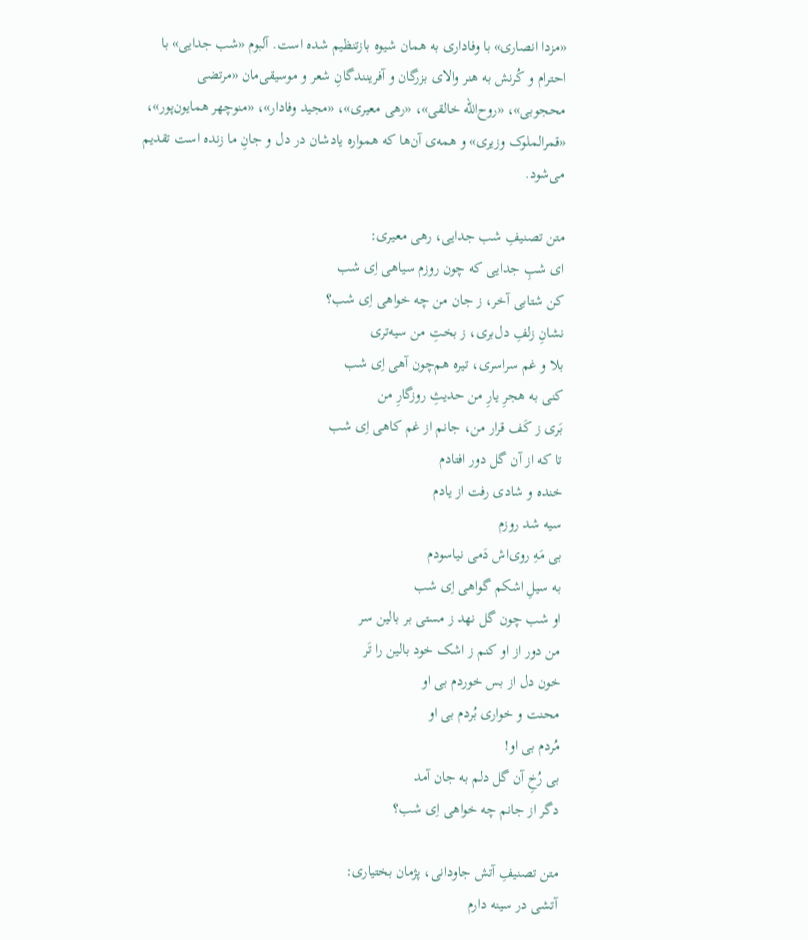«مزدا انصاری» با وفاداری به همان شیوه بازتنظیم شده است. آلبوم «شب جدایی» با احترام و کُرنش به هنر والای بزرگان و آفرینندگانِ شعر و موسیقی‌مان «مرتضی محجوبی»، «روح‌الله خالقی»، «رهی معیری»، «مجید وفادار»، «منوچهر همایون‌پور»، «قمرالملوک وزیری» و همه‌ی آن‌ها که همواره یادشان در دل و جانِ ما زنده‌ است تقدیم می‌شود.

متن تصنیفِ شب جدایی، رهی معیری:
ای شبِ جدایی که چون روزم سیاهی اِی شب
کن شتابی آخر، ز جان من چه خواهی اِی شب؟
نشانِ زلفِ دل‌بری، ز بختِ من سیه‌تری
بلا و غم سراسری، تیره هم‌چون آهی اِی شب
کنی به هجرِ یارِ من حدیثِ روزگارِ من
بَری ز کَف قرار من، جانم از غم کاهی اِی شب
تا که از آن گل دور افتادم
خنده و شادی رفت از یادم
سیه شد روزم
بی مَهِ روی‌اش دَمی نیاسودم
به سیلِ اشکم گواهی اِی شب
او شب چون گل نهد ز مستی بر بالین سر
من دور از او کنم ز اشک خود بالین را تَر
خون دل از بس خوردم بی او
محنت و خواری بُردم بی او
مُردم بی او!
بی رُخِ آن گل دلم به جان آمد
دگر از جانم چه خواهی اِی شب؟

متن تصنیفِ آتش جاودانی، پژمان بختیاری:
آتشی در سینه دارم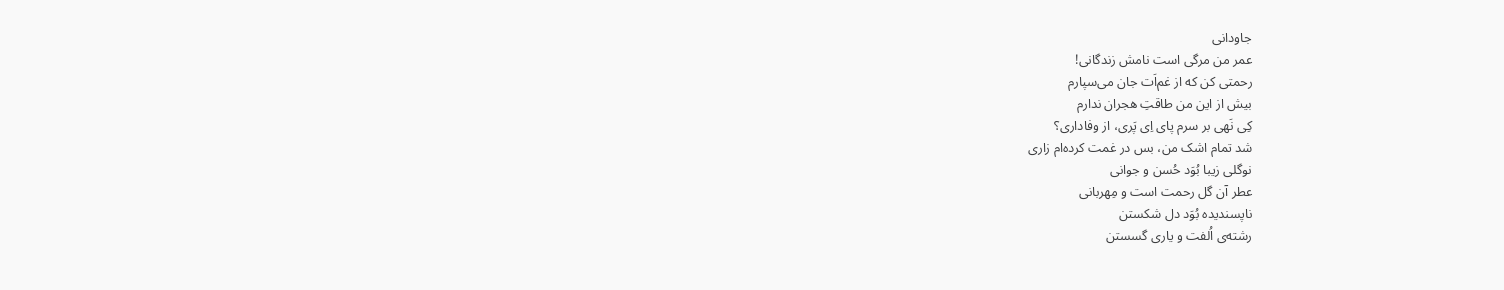جاودانی
عمر من مرگی‌ است نامش زندگانی!
رحمتی کن که از غم‌اَت جان می‌سپارم
بیش از این من طاقتِ هجران ندارم
کِی نَهی بر سرم پای اِی پَری، از وفاداری؟
شد تمام اشک من، بس در غمت کرده‌ام زاری
نوگلی زیبا بُوَد حُسن و جوانی
عطر آن گل رحمت است و مِهربانی
ناپسندیده بُوَد دل شکستن
رشته‌ی اُلفت و یاری گسستن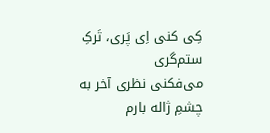کِی کنی اِی پَری، تَرکِ ستم‌گری
می‌فکنی نظری آخر به چشمِ ژاله‌ بارم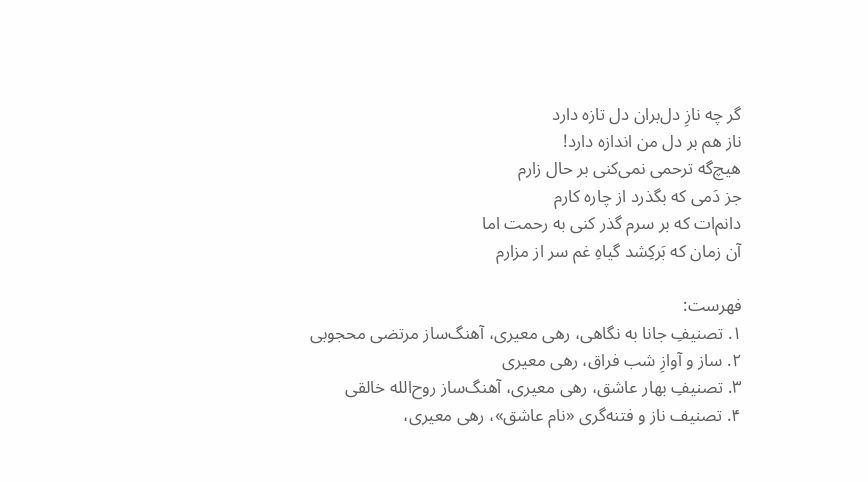گر چه نازِ دل‌بران دل تازه دارد
ناز هم بر دل من اندازه دارد!
هیچ‌گه ترحمی نمی‌کنی بر حال زارم
جز دَمی که بگذرد از چاره کارم
دانم‌ات که بر سرم گذر کنی به رحمت اما
آن زمان که بَرکِشد گیاهِ غم سر از مزارم

فهرست:
۱. تصنیفِ جانا به نگاهی، رهی معیری، آهنگ‌ساز مرتضی محجوبی
۲. ساز و آوازِ شب فراق، رهی معیری
۳. تصنیفِ بهار عاشق، رهی معیری، آهنگ‌ساز روح‌الله خالقی
۴. تصنیف ناز و فتنه‌گری «نام عاشق»، رهی معیری،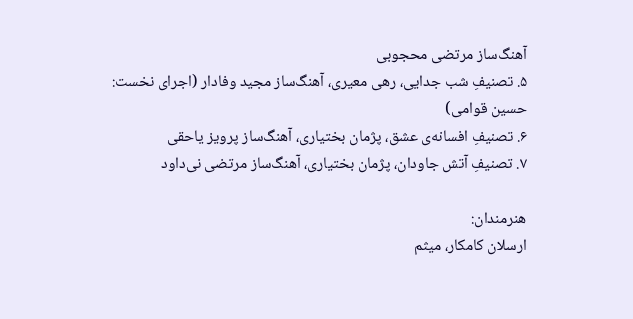آهنگ‌ساز مرتضی محجوبی
۵. تصنیفِ شب جدایی، رهی معیری، آهنگ‌ساز مجید وفادار (اجرای نخست: حسین قوامی)
۶. تصنیفِ افسانه‌ی عشق، پژمان بختیاری، آهنگ‌ساز پرویز یاحقی
۷. تصنیفِ آتش جاودان، پژمان بختیاری، آهنگ‌ساز مرتضی نی‌داود

هنرمندان:
ارسلان کامکار، میثم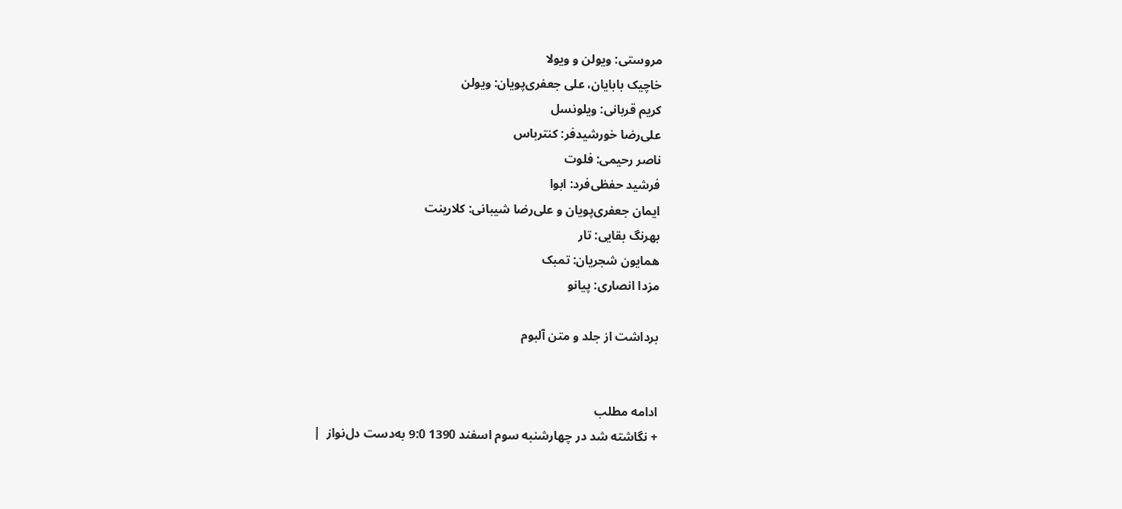مروستی: ویولن و ویولا
خاچیک بابایان، علی جعفری‌پویان: ویولن
کریم قربانی: ویلونسل
علی‌رضا خورشیدفر: کنترباس
ناصر رحیمی: فلوت
فرشید حفظی‌فرد: ابوا
ایمان جعفری‌پویان و علی‌رضا شیبانی: کلارینت
بهرنگ بقایی: تار
همایون شجریان: تمبک
مزدا انصاری: پیانو

برداشت از جلد و متن آلبوم


ادامه مطلب
+ نگاشته شد در چهارشنبه سوم اسفند 1390 9:0 به‌دست دل‌نواز  |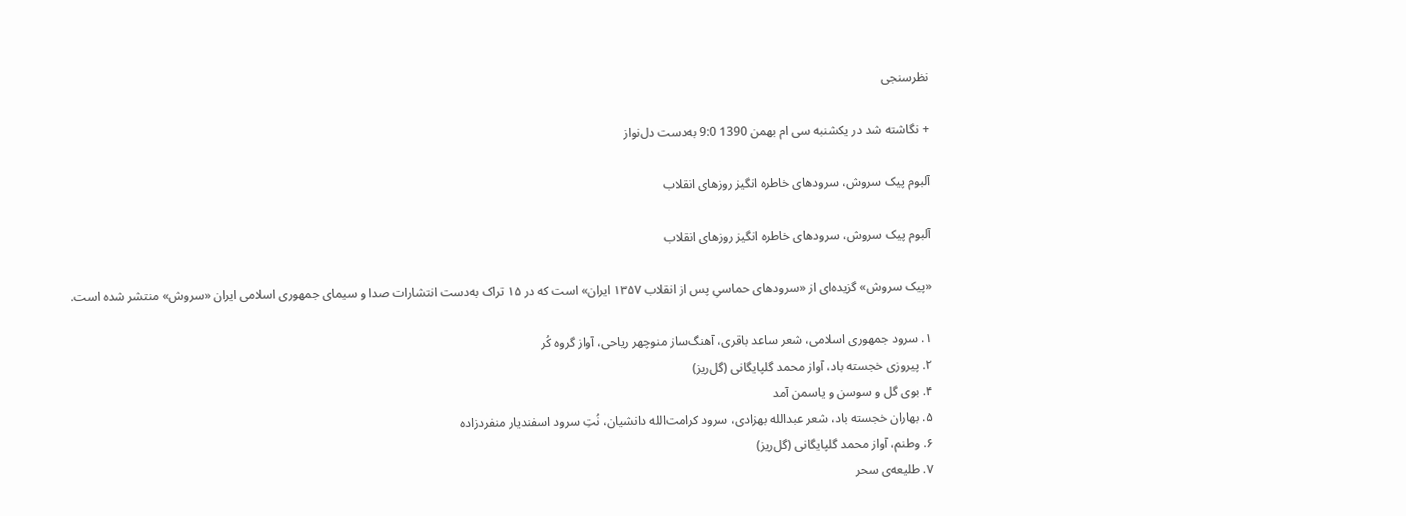نظرسنجی

+ نگاشته شد در یکشنبه سی ام بهمن 1390 9:0 به‌دست دل‌نواز

آلبوم پیک سروش، سرودهای خاطره انگیز روزهای انقلاب

آلبوم پیک سروش، سرودهای خاطره انگیز روزهای انقلاب

«پیک سروش» گزیده‌ای از «سرودهای حماسیِ پس از انقلاب ۱۳۵۷ ایران» است که در ۱۵ تراک به‌دست انتشارات صدا و سیمای جمهوری اسلامی ایران «سروش» منتشر شده است.

۱. سرود جمهوری اسلامی، شعر ساعد باقری، آهنگ‌ساز منوچهر ریاحی، آواز گروه کُر
۲. پیروزی خجسته باد، آواز محمد گلپایگانی (گل‌ریز)
۴. بوی گل و سوسن و یاسمن آمد
۵. بهاران خجسته باد، شعر عبدالله بهزادی، سرود کرامت‌الله دانشیان، نُتِ سرود اسفندیار منفردزاده
۶. وطنم، آواز محمد گلپایگانی (گل‌ریز)
۷. طلیعه‌ی سحر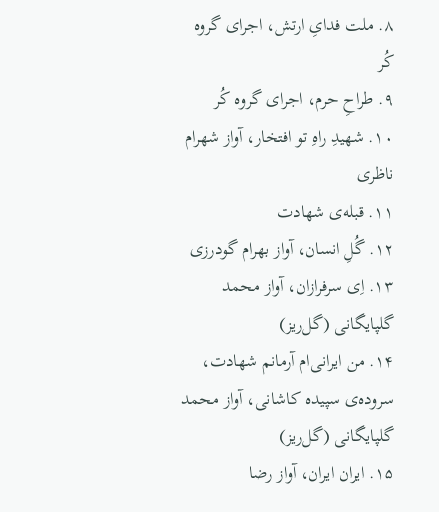۸. ملت فدایِ ارتش، اجرای گروه کُر
۹. طراحِ حرم، اجرای گروه کُر
۱۰. شهیدِ راهِ تو افتخار، آواز شهرام ناظری
۱۱. قبله‌ی شهادت
۱۲. گُلِ انسان، آواز بهرام گودرزی
۱۳. اِی سرفرازان، آواز محمد گلپایگانی (گل‌ریز)
۱۴. من ایرانی‌ام آرمانم شهادت، سروده‌ی سپیده کاشانی، آواز محمد گلپایگانی (گل‌ریز)
۱۵. ایران ایران، آواز رضا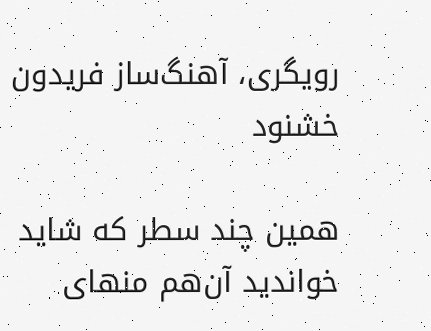رویگری، آهنگ‌ساز فریدون خشنود

همین چند سطر که شاید خواندید آن‌هم منهای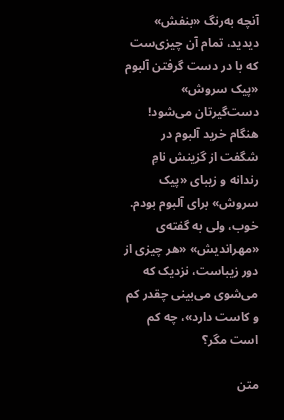آنچه به‌رنگ «بنفش» دیدید، تمام آن چیزی‌ست که با در دست گرفتن آلبوم «پیک سروش» دست‌گیرتان می‌شود! هنگام خرید آلبوم در شگفت از گزینش نامِ رندانه‌ و زیبای «پیک سروش» برای آلبوم بودم. خوب، ولی به گفته‌ی «مهراندیش» «هر چیزی از دور زیباست، نزدیک که می‌شوی می‌بینی چقدر کم و کاست دارد»، چه کم است مگر؟

متن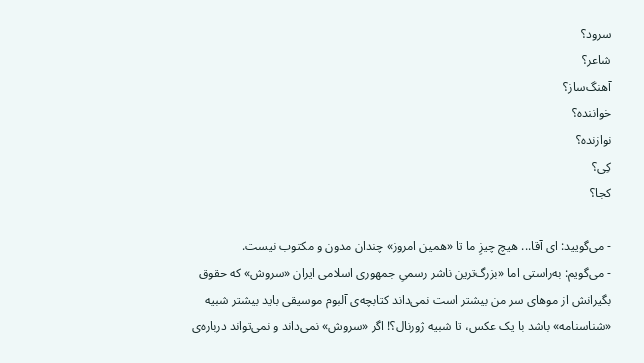سرود؟
شاعر؟
آهنگ‌ساز؟
خواننده؟
نوازنده؟
کِی؟
کجا؟

- می‌گویید: ای آقا... هیچ چیزِ ما تا «همین امروز» چندان مدون و مکتوب نیست.
- می‌گویم: به‌راستی اما «بزرگ‌ترین ناشر رسمیِ جمهوری اسلامی ایران «سروش» که حقوق بگیرانش از موهای سر من بیشتر است نمی‌داند کتابچه‌ی آلبوم موسیقی باید بیشتر شبیه «شناسنامه» باشد با یک عکس، تا شبیه ژورنال؟! اگر «سروش» نمی‌داند و نمی‌تواند درباره‌ی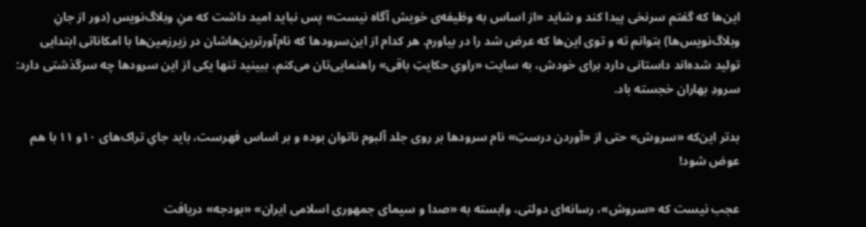این‌ها که گفتم سرنخی پیدا کند و شاید «از اساس به وظیفه‌ی خویش آگاه نیست» پس نباید امید داشت که منِ وبلاگ‌نویس (دور از جانِ وبلاگ‌نویس‌ها) بتوانم ته و توی این‌ها که عرض شد را در بیاورم. هر کدام از این‌سرودها که نام‌آورترین‌هاشان در زیرزمین‌ها با امکاناتی ابتدایی تولید شده‌اند داستانی دارد برای خودش، به سایت «راویِ حکایتِ باقی» راهنمایی‌تان می‌کنم، ببینید تنها یکی از این سرودها چه سرگذشتی دارد: سرودِ بهاران خجسته باد.

بدتر این‌که «سروش» حتی از «آوردن درستِ» نام سرودها بر روی جلد آلبوم ناتوان بوده و بر اساس فهرست، باید جایِ تراک‌های ۱۰و ۱۱ با هم عوض شود!

عجب نیست که «سروش»، رسانه‌ای دولتی، وابسته به «صدا و سیمای جمهوری اسلامی ایران» «بودجه» دریافت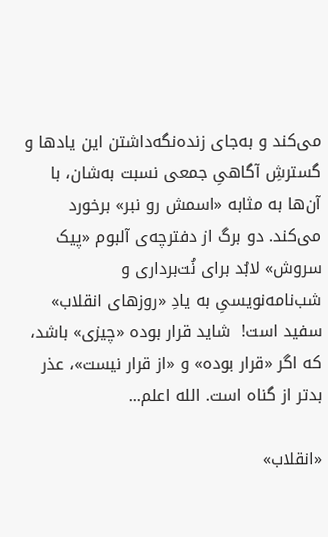می‌کند و به‌جای زنده‌نگه‌داشتن این یادها و گسترشِ آگاهیِ جمعی نسبت به‌شان، با آن‌ها به مثابه «اسمش‌ رو نبر» برخورد می‌کند. دو برگ از دفترچه‌ی آلبوم «پیک سروش» لابُد برای نُت‌برداری و شب‌نامه‌نویسیِ به یادِ «روزهای انقلاب» سفید است!  شاید قرار بوده «چیزی» باشد، که اگر «قرار بوده» و «از قرار نیست»، عذر بدتر از گناه است. الله اعلم...

«انقلاب»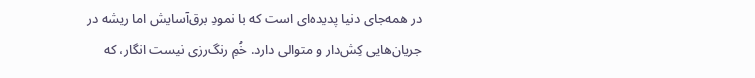در همه‌جای دنیا پدیده‌ای است که با نمودِ برق‌آسایش اما ریشه در جریان‌هایی کِش‌دار و متوالی دارد. خُمِ رنگ‌رزی نیست انگار، که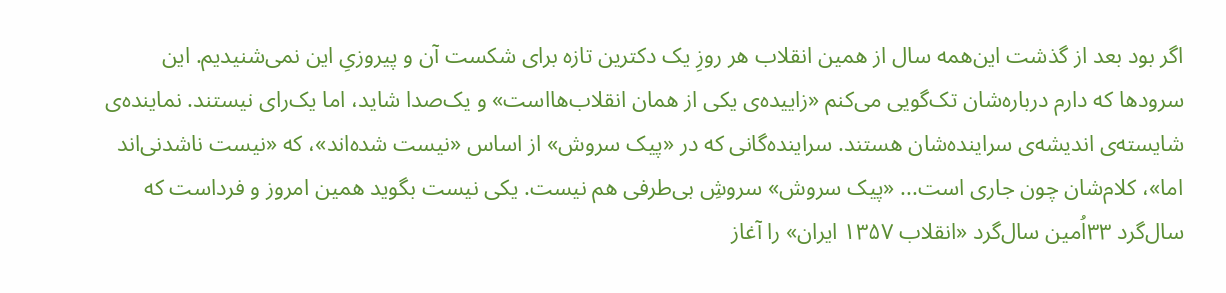اگر بود بعد از گذشت این‌همه سال از همین انقلاب هر روزِ یک دکترین تازه برای شکست آن و پیروزیِ این نمی‌شنیدیم. این سرودها که دارم درباره‌شان تک‌گویی می‌کنم «زاییده‌ی یکی از همان انقلاب‌‌هااست» و یک‌صدا شاید، اما یک‌‌رای نیستند. نماینده‌ی شایسته‌ی اندیشه‌ی سراینده‌شان هستند. سراینده‌گانی که در «پیک سروش» از اساس «نیست شده‌اند»، که «نیست ناشدنی‌اند اما»، کلام‌شان چون جاری است... «پیک سروش» سروشِ بی‌طرفی هم نیست. یکی نیست بگوید همین امروز و فرداست که سال‌گرد ۳۳‌اُمین سال‌گرد «انقلاب ۱۳۵۷ ایران» را آغاز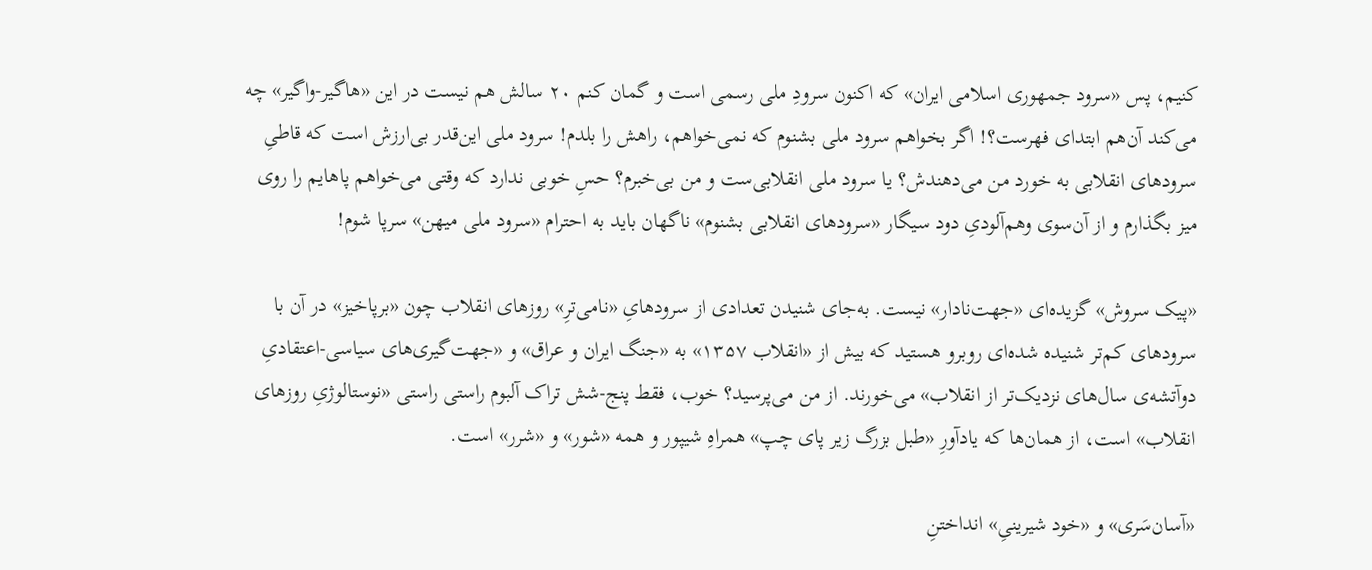کنیم، پس «سرود جمهوری اسلامی ایران» که اکنون سرودِ ملی رسمی است و گمان کنم ۲۰ سالش هم نیست در این «هاگیر-واگیر» چه می‌کند آن‌هم ابتدای فهرست؟! اگر بخواهم سرود ملی بشنوم که نمی‌خواهم، راهش را بلدم! سرود ملی این‌قدر بی‌ارزش است که قاطیِ سرودهای انقلابی به خورد من می‌دهندش؟ یا سرود ملی انقلابی‌ست و من بی‌خبرم؟ حسِ خوبی ندارد که وقتی می‌خواهم پاهایم را روی میز بگذارم و از آن‌سوی وهم‌آلودیِ دود سیگار «سرودهای انقلابی بشنوم» ناگهان باید به احترام «سرود ملی میهن» سرپا شوم!

«پیک سروش» گزیده‌ای «جهت‌نادار» نیست. به‌جای شنیدن تعدادی از سرودهایِ «نامی‌ترِ» روزهای انقلاب چون «برپاخیز» در آن با سرودهای کم‌تر شنیده شده‌ای روبرو هستید که بیش از «انقلاب ۱۳۵۷» به «جنگ ایران و عراق» و «جهت‌گیری‌های سیاسی-اعتقادیِ دوآتشه‌ی سال‌های نزدیک‌تر از انقلاب» می‌خورند. از من می‌پرسید؟ خوب، فقط پنج-شش تراک آلبوم راستی راستی «نوستالوژیِ روزهای انقلاب» است، از همان‌ها که یادآورِ «طبل بزرگ زیر پای چپ» همراهِ شیپور و همه «شور» و «شرر» است.

«آسان‌سَری» و «خود شیرینیِ» انداختنِ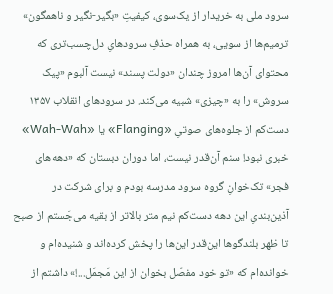سرود ملی به خریدار از یک‌سوی، کیفیتِ «بگیر-نگیر و ناهمگون» ترمیم‌ها از سویی، به همراه حذفِ سرودهایِ دل‌چسب‌تری که محتوای آن‌ها امروز چندان «دولت پسند» نیست آلبوم «پیک سروش» را به «چیزی» شبیه می‌کند. در سرودهای انقلاب ۱۳۵۷ دست‌کم از جلوه‌های صوتیِ «Flanging» یا «Wah-Wah» خبری نبود! سنم آن‌قدر نیست، اما دوران دبستان که «دهه‌های فجر» تک‌خوانِ گروه سرود مدرسه بودم و برای شرکت در آذین‌بندیِ این دهه دست‌کم نیم متر بالاتر از بقیه می‌جَستم از صبح تا ظهر بلندگوها این‌قدر این‌ها را پخش کرده‌اند و شنیده‌ام و خوانده‌ام که «تو خود مفصّل بخوان از این مَجمَل...!» داشتم از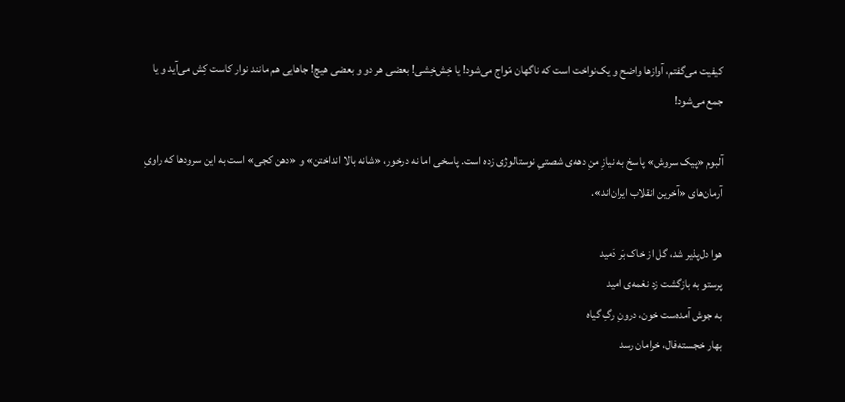کیفیت می‌گفتم، آوازها واضح و یک‌نواخت است که ناگهان مّواج‌ می‌شود! یا خِش‌خِشی! بعضی هر دو و بعضی هیچ! جاهایی هم مانند نوار کاست کِش می‌آید و یا جمع می‌شود!

آلبوم «پیک سروش» پاسخ به نیازِ منِ دهه‌ی شصتیِ نوستالوژی زده‌ است. پاسخی اما نه در‌خور، «شانه بالا انداختن» و «دهن کجی» است به این سرودها که راویِ آرمان‌های «آخرین انقلاب ایران‌اند».

هوا دل‌پذیر شد، گل از خاک بَر دَميد
پرستو به بازگشت زد نغمه‌ی امید
به جوش آمده‌ست خون، درونِ رگِ گياه
بهار خجسته‌فال، خرامان رسد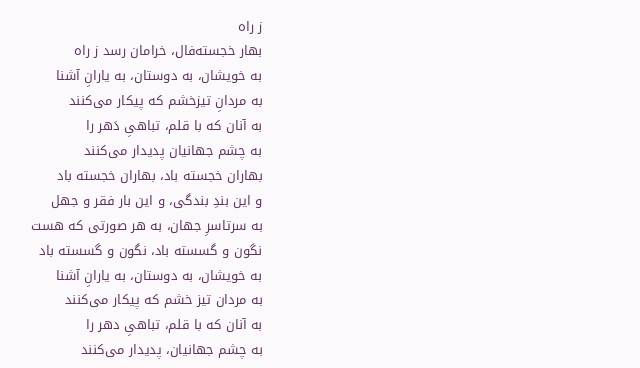ز راه
بهار خجسته‌فال، خرامان رسد ز راه
به خویشان، به دوستان، به یارانِ آشنا
به مردانِ تيزخشم که پیکار می‌کنند
به آنان که با قلم، تباهیِ دَهر را
به چشم جهانیان پديدار می‌کنند
بهاران خجسته باد، بهاران خجسته باد
و این بندِ بندگی، و این بار فقر و جهل
به سرتاسرِ جهان، به هر صورتی که هست
نگون و گسسته باد، نگون و گسسته باد
به خويشان، به دوستان، به یارانِ آشنا
به مردان تيز خشم که پیکار می‌کنند
به آنان که با قلم، تباهیِ دهر را
به چشم جهانيان، پديدار می‌کنند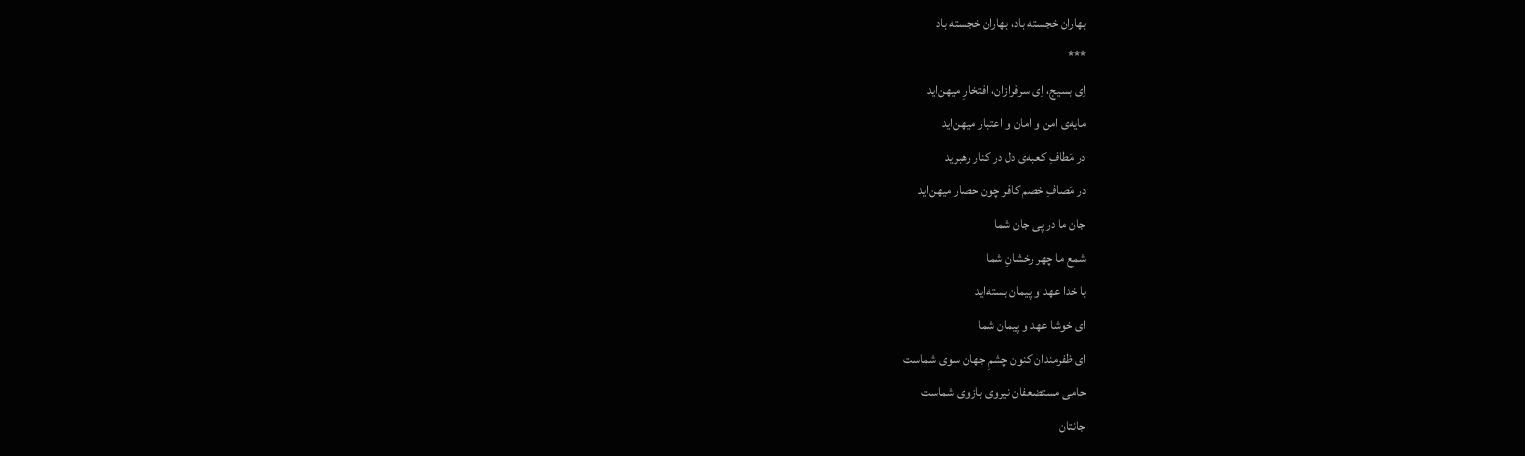بهاران خجسته باد، بهاران خجسته باد
***
اِی بسيج، اِی سرفرازان، افتخارِ میهن‌اید
مایه‌ی امن و امان و اعتبار میهن‌اید
در مَطافِ كعبه‌ی دل در كنار رهبرید
در مَصافِ خصم کافر چون حصار میهن‌اید
جان ما در پی جان شما
شمع ما چهر رخشانِ شما
با خدا عهد و پيمان بسته‌ايد
ای خوشا عهد و پیمان شما
ای ظفرمندان کنون چشمِ جهان سوی شماست
حامی مستضعفان نیروی بازوی شماست
جانتان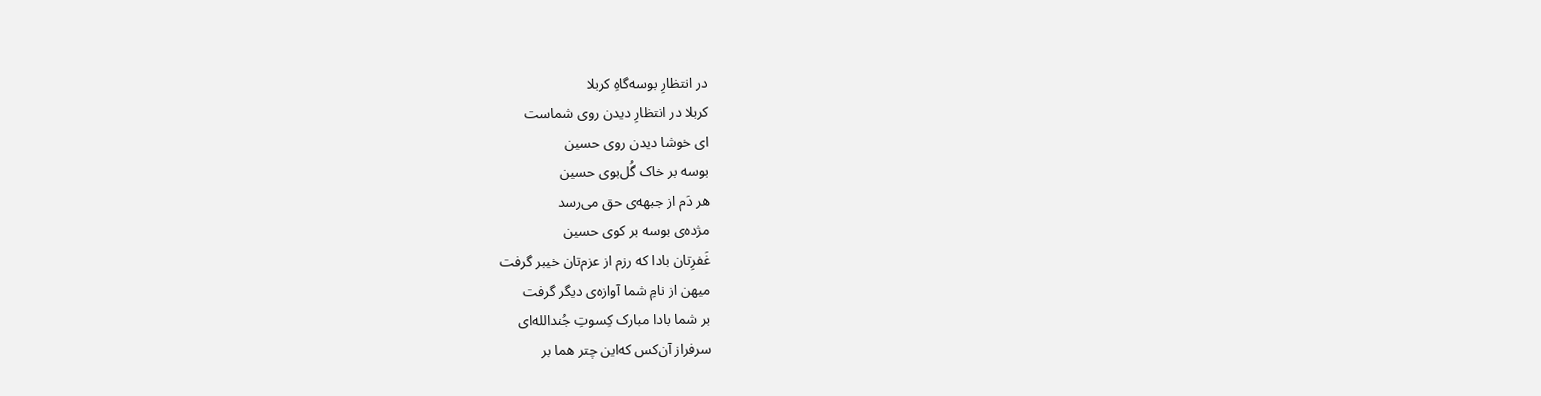در انتظارِ بوسه‌گاهِ کربلا
کربلا در انتظارِ ديدن روی شماست
ای خوشا دیدن روی حسين
بوسه بر خاک گُل‌بوی حسين
هر دَم از جبهه‌ی حق می‌رسد
مژده‌ی بوسه بر كوی حسين
غَفرِتان بادا كه رزم از عزم‌تان خيبر گرفت
ميهن از نامِ شما آوازه‌ی ديگر گرفت
بر شما بادا مبارک کِسوتِ جُندالله‌ای
سرفراز آن‌کس که‌اين چتر هما بر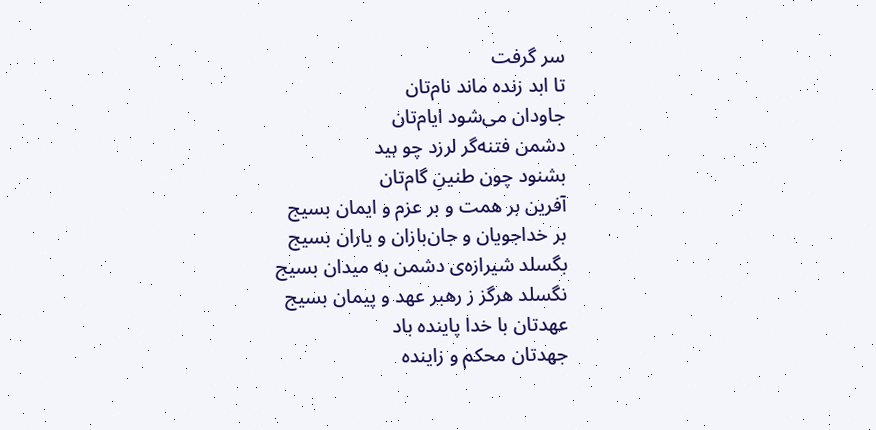سر گرفت
تا ابد زنده ماند نام‌تان
جاودان می‌شود ايام‌تان
دشمن فتنه‌گر لرزد چو بيد
بشنود چون طنينِ گام‌تان
آفرین بر همت و بر عزم و ایمان بسیج
بر خداجويان و جان‌بازان و یاران بسیج
بگسلد شیرازه‌ی دشمن به میدان بسیج
نگسلد هرگز ز رهبر عهد و پیمان بسيج
عهدتان با خدا پاينده باد
جهدتان محکم و زاینده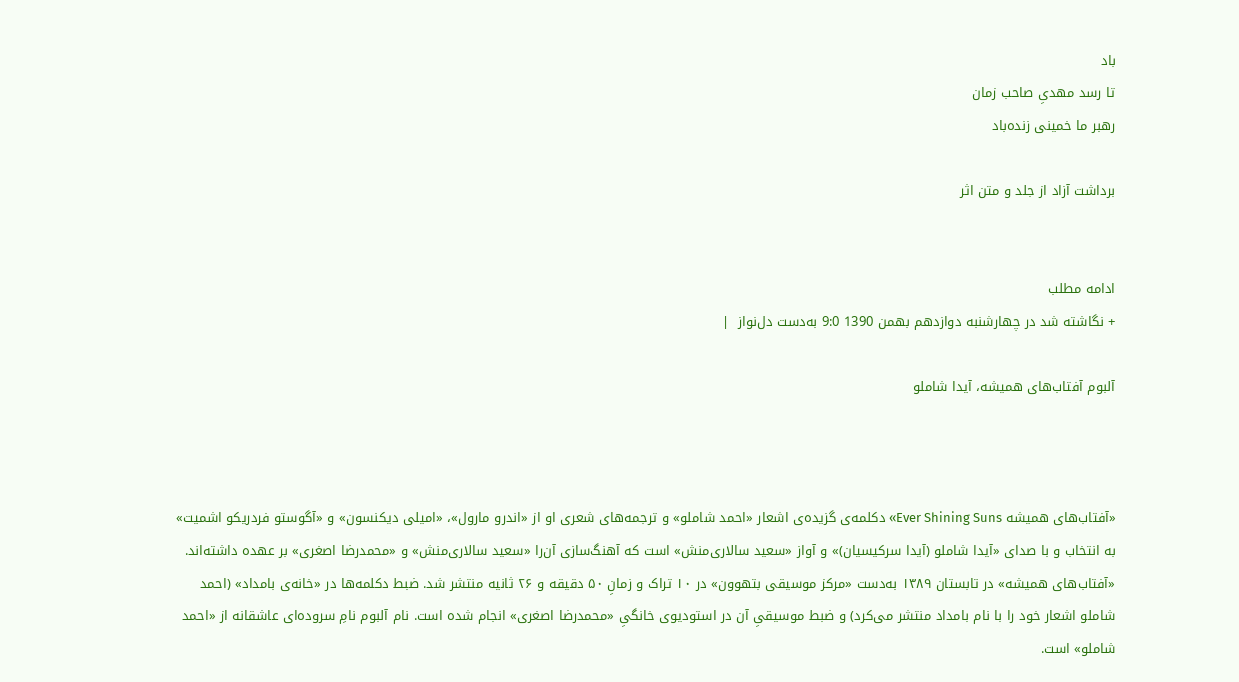باد
تا رسد مهدیِ صاحب زمان
رهبر ما خمینی زنده‌باد

برداشت آزاد از جلد و متن اثر


ادامه مطلب
+ نگاشته شد در چهارشنبه دوازدهم بهمن 1390 9:0 به‌دست دل‌نواز  |

آلبوم‌ آفتاب‌های همیشه، آیدا شاملو



«آفتاب‌های همیشه Ever Shining Suns» دکلمه‌ی گزیده‌‌ی اشعار «احمد شاملو» و ترجمه‌های شعری او از «اندرو مارول»، «امیلی دیکنسون» و «آگوستو فردریکو اشمیت» به انتخاب و با صدای «آیدا شاملو (آیدا سرکیسیان)» و آواز «سعید سالاری‌منش» است که آهنگ‌سازی آن‌را «سعید سالاری‌منش» و «محمدرضا اصغری» بر عهده داشته‌اند. «آفتاب‌های همیشه» در تابستان ۱۳۸۹ به‌دست «مرکز موسیقی بتهوون» در ۱۰ تراک و زمانِ ۵۰ دقیقه و ۲۶ ثانیه منتشر شد. ضبط دکلمه‌ها در «خانه‌ی بامداد» (احمد شاملو اشعار خود را با نام بامداد منتشر می‌کرد) و ضبط موسیقیِ آن در استودیوی خانگیِ «محمدرضا اصغری» انجام شده است. نام آلبوم نامِ سروده‌ای عاشقانه از «احمد شاملو» است.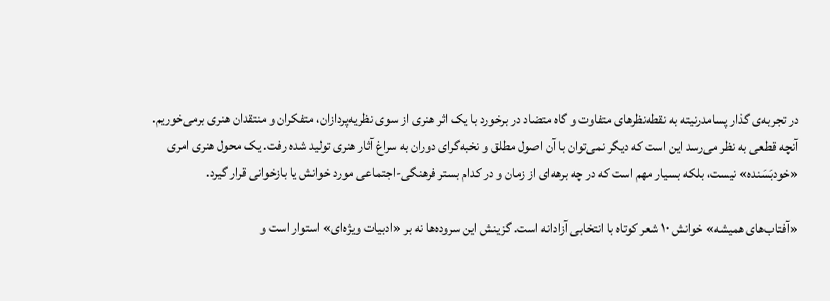در تجربه‌ی گذار پسامدرنیته به نقطه‌نظرهای متفاوت و گاه متضاد در برخورد با یک اثر هنری از سوی نظریه‌پردازان، متفکران و منتقدان هنری برمی‌خوریم. آنچه قطعی به نظر می‌رسد این‌ است که دیگر نمی‌توان با آن اصول مطلق و نخبه‌گرای دوران به سراغ آثار هنری تولید شده رفت. یک محول هنری امری «خودبَسَنده» نیست، بلکه بسیار مهم است که در چه برهه‌ای از زمان و در کدام بستر فرهنگی-اجتماعی مورد خوانش یا بازخوانی قرار گیرد.

«آفتاب‌های همیشه» خوانش ۱۰ شعر کوتاه با انتخابی آزادانه است. گزینش این سروده‌ها نه بر «ادبیات ویژه‌ای» استوار است و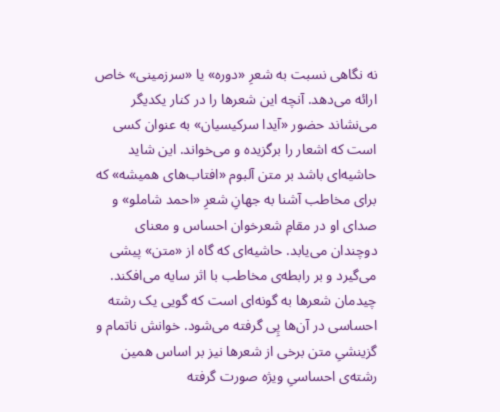نه نگاهی نسبت به شعرِ «دوره» یا «سرزمینی» خاص ارائه می‌دهد. آنچه این شعرها را در کنار یکدیگر می‌نشاند حضور «آیدا سرکیسیان» به عنوان کسی است که اشعار را برگزیده و می‌خواند. این شاید حاشیه‌ای باشد بر متن آلبوم «افتاب‌های همیشه» که برای مخاطب آشنا به جهانِ شعرِ «احمد شاملو» و صدای او در مقامِ شعرخوان احساس و معنای دوچندان می‌یابد. حاشیه‌ای که گاه از «متن» پیشی می‌گیرد و بر رابطه‌ی مخاطب با اثر سایه می‌افکند. چیدمان شعرها به گونه‌ای است که گویی یک رشته احساسی در آن‌ها پِی گرفته می‌شود. خوانش ناتمام و گزینشیِ متن برخی از شعرها نیز بر اساس همین رشته‌ی احساسیِ ویژه صورت گرفته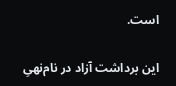است.

این برداشت آزاد در نام‌نهیِ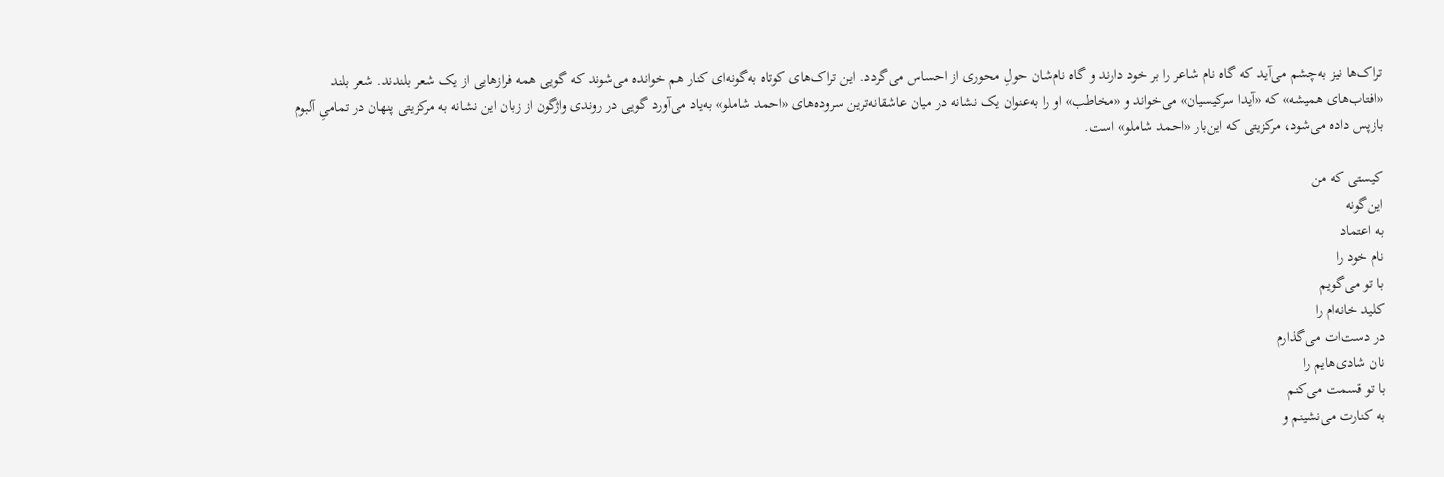تراک‌ها نیز به‌چشم می‌آید که گاه نام شاعر را بر خود دارند و گاه نام‌شان حولِ محوری از احساس می‌گردد. این تراک‌های کوتاه به‌گونه‌ای کنار هم خوانده می‌شوند که گویی همه فرازهایی از یک شعر بلندند. شعر بلند «افتاب‌های همیشه» که «آیدا سرکیسیان» می‌خواند و «مخاطب» او را به‌عنوان یک نشانه در میان عاشقانه‌ترین سروده‌های «احمد شاملو» به‌یاد می‌آورد گویی در روندی واژگون از زبان این نشانه به مرکزیتی پنهان در تمامیِ آلبوم بازپس داده می‌شود، مرکزیتی که این‌بار «احمد شاملو» است.

کیستی که من
این‌گونه
به اعتماد
نام خود را
با تو می‌گویم
کلید خانه‌ام را
در دست‌ات می‌گذارم
نان شادی‌هایم را
با تو قسمت می‌کنم
به کنارت می‌نشینم و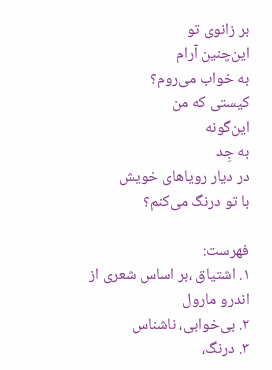بر زانوی تو
این‌چنین آرام
به خواب می‌روم؟
کیستی که من
این‌گونه
به جِد
در دیار رویاهای خویش
با تو درنگ می‌کنم؟

فهرست:
۱. اشتیاق ،بر اساس شعری از اندرو مارول
۲. بی‌خوابی، ناشناس
۳. درنگ،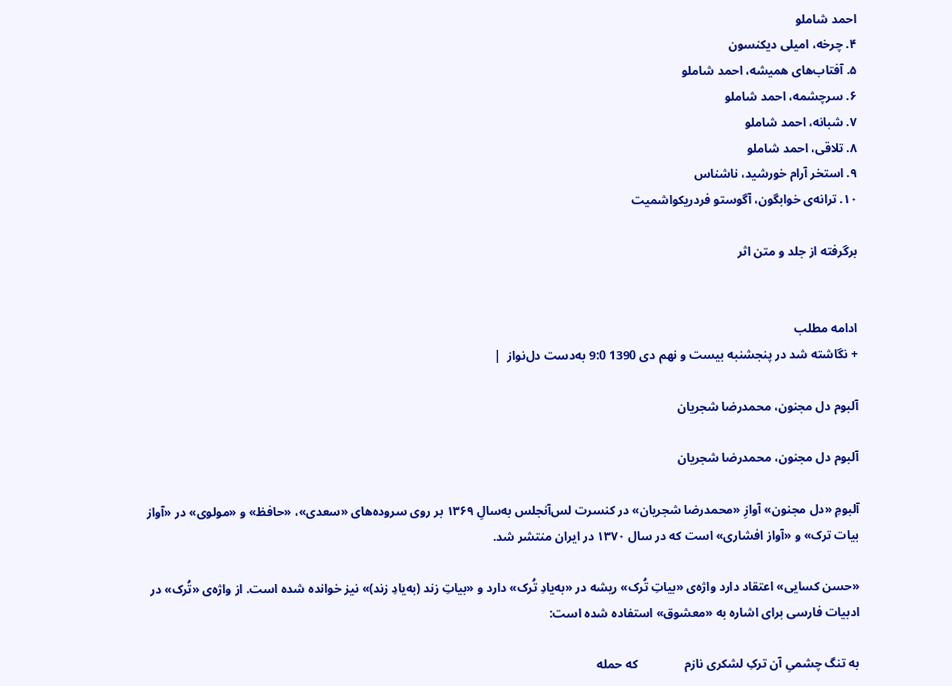احمد شاملو
۴. چرخه، امیلی دیکنسون
۵. آفتاب‌های همیشه، احمد شاملو
۶. سرچشمه، احمد شاملو
۷. شبانه، احمد شاملو
۸. تلاقی، احمد شاملو
۹. استخر آرام خورشید، ناشناس
۱۰. ترانه‌ی خوابگون، آگوستو فردریکواشمیت

برگرفته از جلد و متن اثر


ادامه مطلب
+ نگاشته شد در پنجشنبه بیست و نهم دی 1390 9:0 به‌دست دل‌نواز  |

آلبوم دل مجنون، محمدرضا شجریان

آلبوم دل مجنون، محمدرضا شجریان

آلبومِ «دل مجنون» آوازِ «محمدرضا شجریان» در کنسرت لس‌آنجلس به‌سالِ ۱۳۶۹ بر روی سروده‌های «سعدی»، «حافظ» و «مولوی» در «آواز بیات ترک» و «آواز افشاری» است که در سال ۱۳۷۰ در ایران منتشر شد.

«حسن کسایی» اعتقاد دارد واژه‌ی «بیاتِ تُرک» ریشه در «به‌یادِ تُرک» دارد و «بیاتِ زند (به‌یادِ زند)» نیز خوانده شده است. از واژه‌ی «تُرک» در ادبیات فارسی برای اشاره به «معشوق» استفاده شده است:

به تنگ چشمیِ آن ترکِ لشکری نازم               که حمله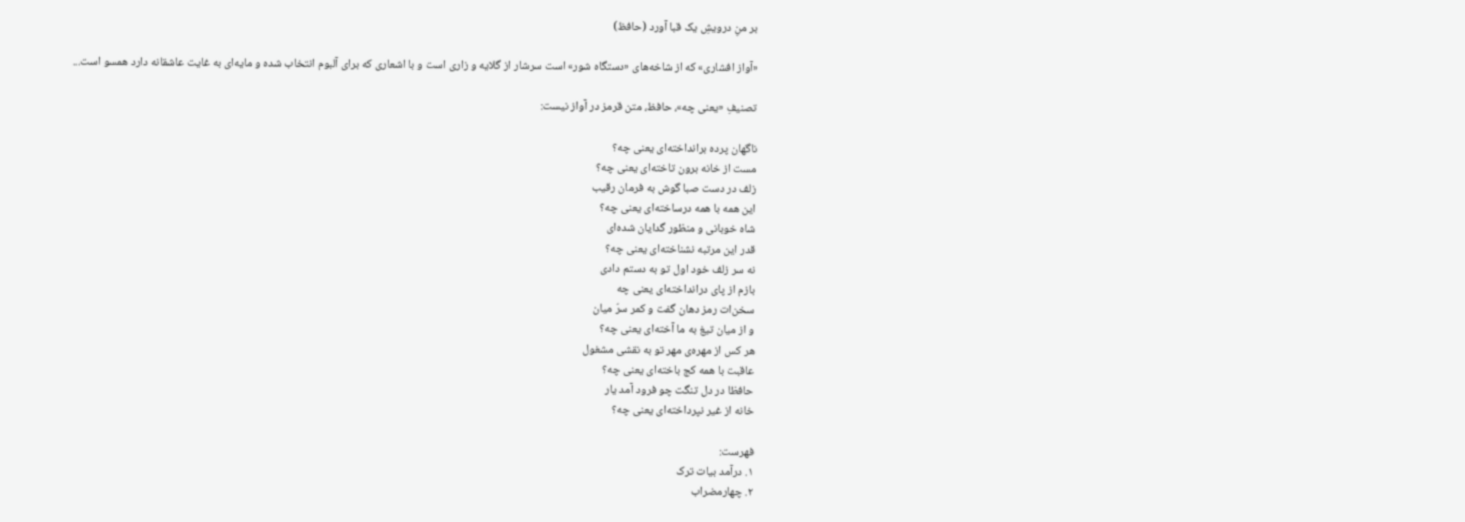بر منِ درویشِ یک قبا آورد (حافظ)

«آواز افشاری» که از شاخه‌های «دستگاه شور» است سرشار از گلایه و زاری است و با اشعاری که برای آلبوم انتخاب شده‌ و مایه‌ای به غایت عاشقانه دارد همسو است...

تصنیفِ «یعنی چه»، حافظ، متن قرمز در آواز نیست:

ناگهان پرده برانداخته‌ای یعنی چه؟
مست از خانه برون تاخته‌ای یعنی چه؟
زلف در دست صبا گوش به فرمان رقیب
این همه با همه درساخته‌ای یعنی چه؟
شاه خوبانی و منظور گدایان شده‌ای
قدر این مرتبه نشناخته‌ای یعنی چه؟
نه سر زلف خود اول تو به دستم دادی
بازم از پای درانداخته‌ای یعنی چه
سخن‌ات رمز دهان گفت و کمر سرّ میان
و از میان تیغ به ما آخته‌ای یعنی چه؟
هر کس از مهره‌ی مهر تو به نقشی مشغول
عاقبت با همه کج باخته‌ای یعنی چه؟
حافظا در دل تنگت چو فرود آمد یار
خانه از غیر نپرداخته‌ای یعنی چه؟

فهرست:
۱. درآمد بیات ترک
۲. چهارمضراب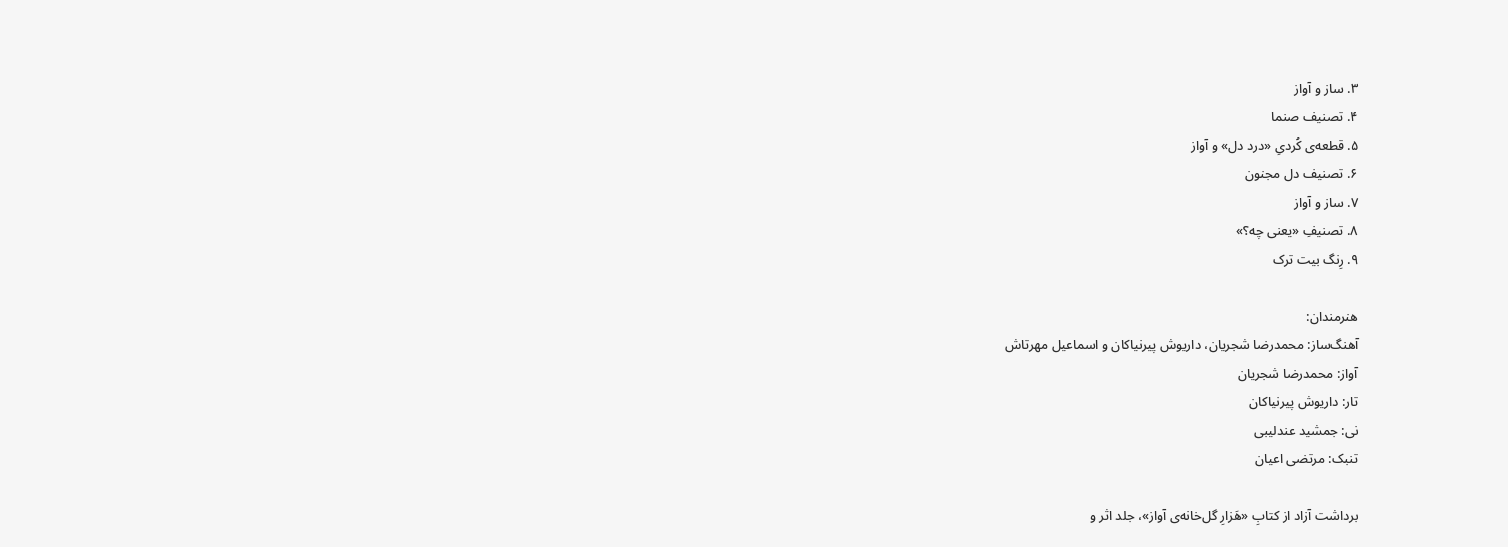۳. ساز و آواز
۴. تصنیف صنما
۵. قطعه‌‌ی کُردیِ «درد دل» و آواز
۶. تصنیف دل مجنون
۷. ساز و آواز
۸. تصنیفِ «یعنی چه؟»
۹. رِنگ بیت ترک

هنرمندان:
آهنگ‌ساز: محمدرضا شجریان، داریوش پیرنیاکان و اسماعیل مهرتاش
آواز: محمدرضا شجریان
تار: داریوش پیرنیاکان
نی: جمشید عندلیبی
تنبک: مرتضی اعیان

برداشت آزاد از کتابِ «هَزارِ گل‌خانه‌ی آواز»، جلد اثر و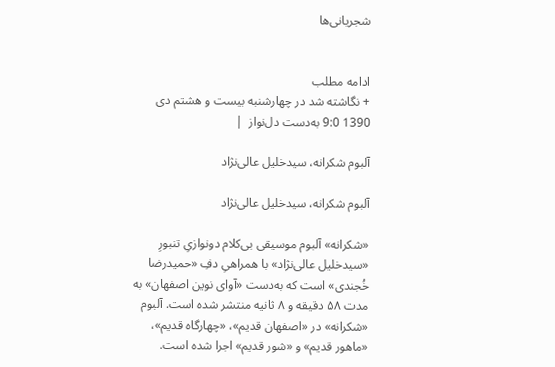شجریانی‌ها


ادامه مطلب
+ نگاشته شد در چهارشنبه بیست و هشتم دی 1390 9:0 به‌دست دل‌نواز  |

آلبوم شکرانه، سیدخلیل عالی‌نژاد

آلبوم شکرانه، سیدخلیل عالی‌نژاد

«شکرانه» آلبوم موسیقی بی‌کلام دونوازیِ تنبورِ «سیدخلیل عالی‌نژاد» با همراهیِ دفِ «حمیدرضا خُجندی» است که به‌دست «آوای نوین اصفهان» به‌ مدت ۵۸ دقیقه و ۸ ثانیه منتشر شده است. آلبوم «شکرانه» در «اصفهان قدیم»، «چهارگاه قدیم»، «ماهور قدیم» و «شور قدیم» اجرا شده است.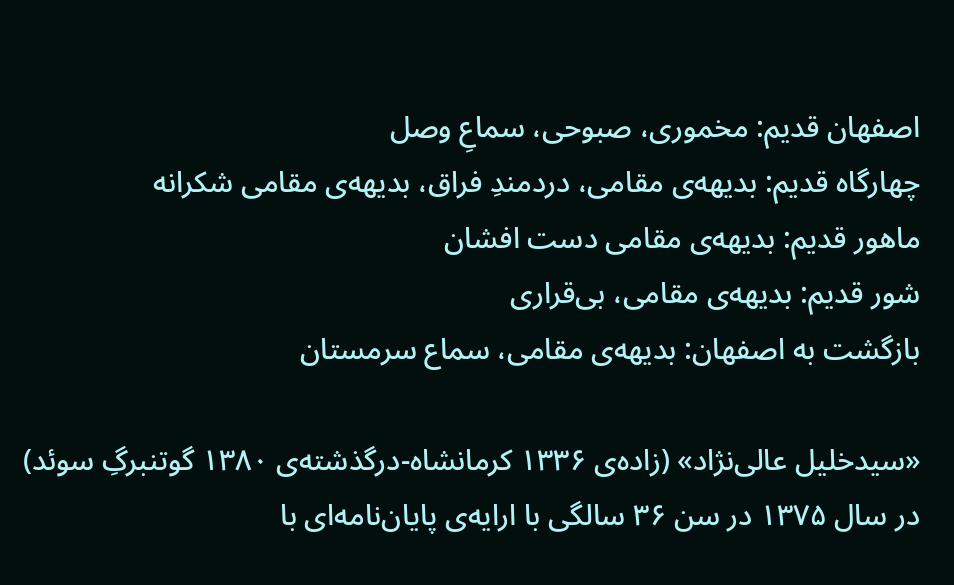اصفهان قدیم: مخموری، صبوحی، سماعِ وصل
چهارگاه قدیم: بدیهه‌ی مقامی، دردمندِ فراق، بدیهه‌ی مقامی شکرانه
ماهور قدیم: بدیهه‌ی مقامی دست افشان
شور قدیم: بدیهه‌ی مقامی، بی‌قراری
بازگشت به اصفهان: بدیهه‌ی مقامی، سماع سرمستان

«سیدخلیل عالی‌نژاد» (زاده‌ی ۱۳۳۶ کرمانشاه-درگذشته‌ی ۱۳۸۰ گوتنبرگِ سوئد) در سال ۱۳۷۵ در سن ۳۶ سالگی با ارایه‌ی پایان‌نامه‌ای با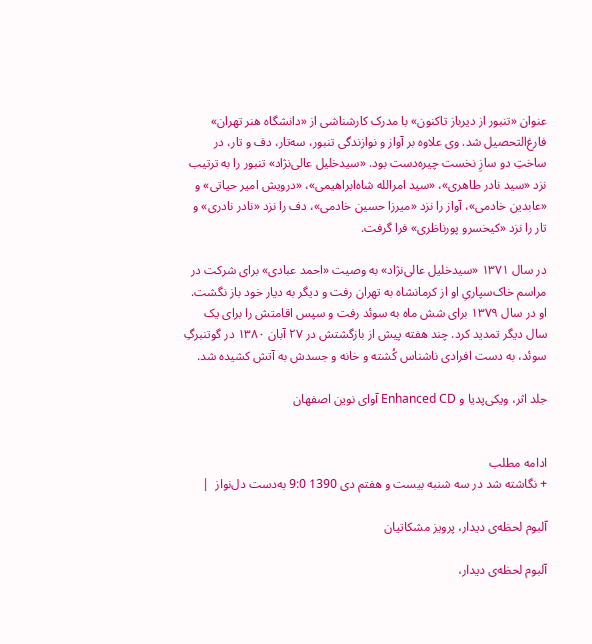عنوان «تنبور از دیرباز تاکنون» با مدرک کارشناشی از «دانشگاه هنر تهران» فارغ‌التحصیل شد. وی علاوه بر آواز و نوازندگی تنبور، سه‌تار، دف و تار، در ساختِ دو سازِ نخست چیره‌دست بود. «سیدخلیل عالی‌نژاد» تنبور را به‌ ترتیب نزد «سید نادر طاهری»، «سید امرالله شاه‌ابراهیمی»، «درویش امیر حیاتی» و «عابدین خادمی»، آواز را نزد «میرزا حسین خادمی»، دف را نزد «نادر نادری» و تار را نزد «کیخسرو پورناظری» فرا گرفت.

در سال ۱۳۷۱ «سیدخلیل عالی‌نژاد» به وصیت «احمد عبادی» برای شرکت در مراسم خاک‌سپاریِ او از کرمانشاه به تهران رفت و دیگر به دیار خود باز نگشت. او در سال ۱۳۷۹ برای شش ماه به سوئد رفت و سپس اقامتش را برای یک سال دیگر تمدید کرد. چند هفته پیش از بازگشتش در ۲۷ آبان ۱۳۸۰ در گوتنبرگِ سوئد، به دست افرادی ناشناس کُشته و خانه و جسدش به آتش کشیده شد.

جلد اثر، ویکی‌پدیا و Enhanced CD آوای نوین اصفهان


ادامه مطلب
+ نگاشته شد در سه شنبه بیست و هفتم دی 1390 9:0 به‌دست دل‌نواز  |

آلبوم لحظه‌ی دیدار، پرویز مشکاتیان

آلبوم لحظه‌ی دیدار،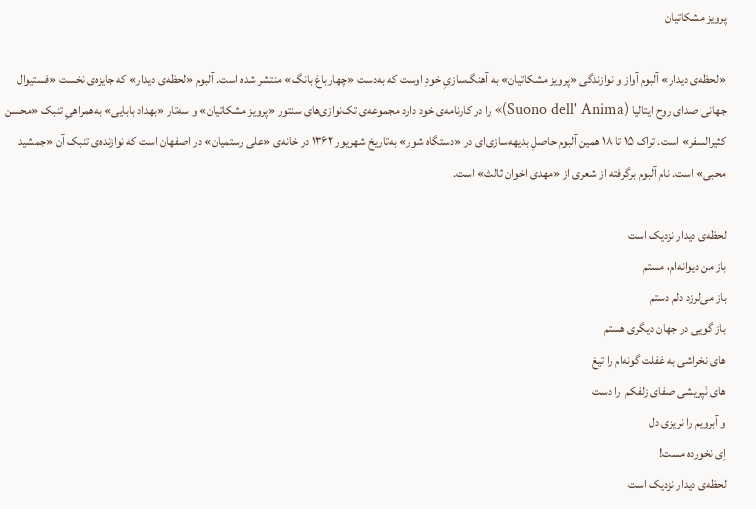پرویز مشکاتیان

«لحظه‌ی دیدار» آلبوم آواز و نوازندگی «پرویز مشکاتیان» به آهنگ‌سازیِ خودِ اوست که به‌دست «چهارباغ بانگ» منتشر شده است. آلبوم «لحظه‌ی دیدار» که جایزه‌ی نخست «فستیوال جهانی صدای روح ایتالیا (Suono dell' Anima)» را در کارنامه‌‌ی خود دارد مجموعه‌‌ی تک‌نوازی‌های سنتور «پرویز مشکاتیان» و سه‌تار «بهداد بابایی» به‌همراهیِ تنبک «محسن کثیرالسفر» است. تراک ۱۵ تا ۱۸ همین آلبوم حاصلِ بدیهه‌سازی‌ای در «دستگاه شور» به‌تاریخ شهریور ۱۳۶۲ در خانه‌ی «علی رستمیان» در اصفهان است که نوازنده‌ی تنبک آن «جمشید محبی» است. نام آلبوم برگرفته از شعری از «مهدی اخوان ثالث» است.

لحظه‌ی دیدار نزدیک است
باز من دیوانه‌ام، مستم
باز می‌لرزد دلم دستم
باز گویی در جهان دیگری هستم
های نخراشی به غفلت گونه‌ام را تیغ
های نَپریشی صفای زلفکم  را دست
و آبرویم را نریزی دل
اِی نخورده مست!
لحظه‌‍‌ی دیدار نزدیک است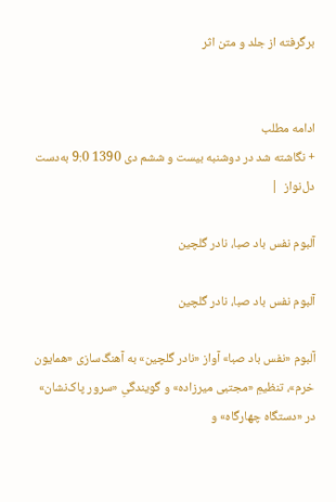برگرفته از جلد و متن اثر


ادامه مطلب
+ نگاشته شد در دوشنبه بیست و ششم دی 1390 9:0 به‌دست دل‌نواز  |

آلبوم نفس باد صبا، نادر گلچین

آلبوم نفس باد صبا، نادر گلچین

آلبوم «نفس باد صبا» آواز «نادر گلچین» به آهنگ‌سازی «همایون خرم»، تنظیمِ «مجتبی میرزاده» و گویندگیِ «سرور پاک‌نشان» در «دستگاه چهارگاه» و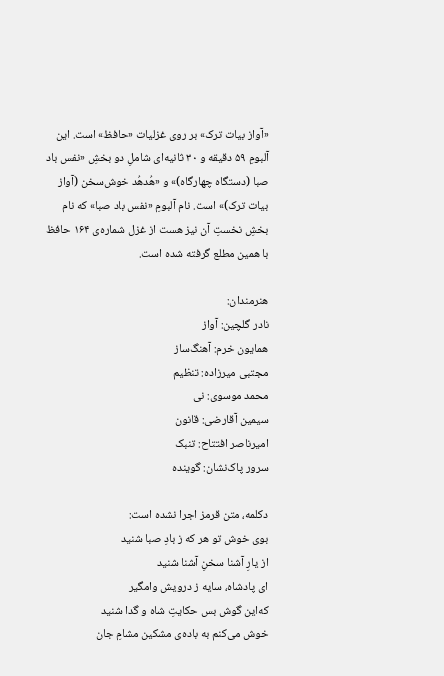«آواز بیات ترک» بر روی غزلیات «حافظ» است. این آلبومِ ۵۹ دقیقه و ۳۰ ثانیه‌ای شاملِ دو بخشِ «نفس باد صبا (دستگاه چهارگاه)» و «هُدهُد خوش‌سخن (آواز بیات ترک)» است. نام آلبومِ «نفس باد صبا» که نام بخشِ نخستِ آن نیز هست از غزل شماره‌ی ۱۶۴ حافظ با همین مطلع گرفته شده است.

هنرمندان:
نادر گلچین: آواز
همایون خرم: آهنگ‌ساز
مجتبی میرزاده: تنظیم
محمد موسوی: نی
سیمین آقارضی: قانون
امیرناصر افتتاح: تنبک
سرور پاک‌نشان: گوینده

دکلمه، متن قرمز اجرا نشده است:
بوی خوش تو هر که ز بادِ صبا شنید
از یارِ آشنا سخنِ آشنا شنید
ای پادشاه، سایه ز درویش وامگیر
که‌این گوش بس حکایتِ شاه و گدا شنید
خوش می‌کنم به باده‌ی مشکین مشامِ جان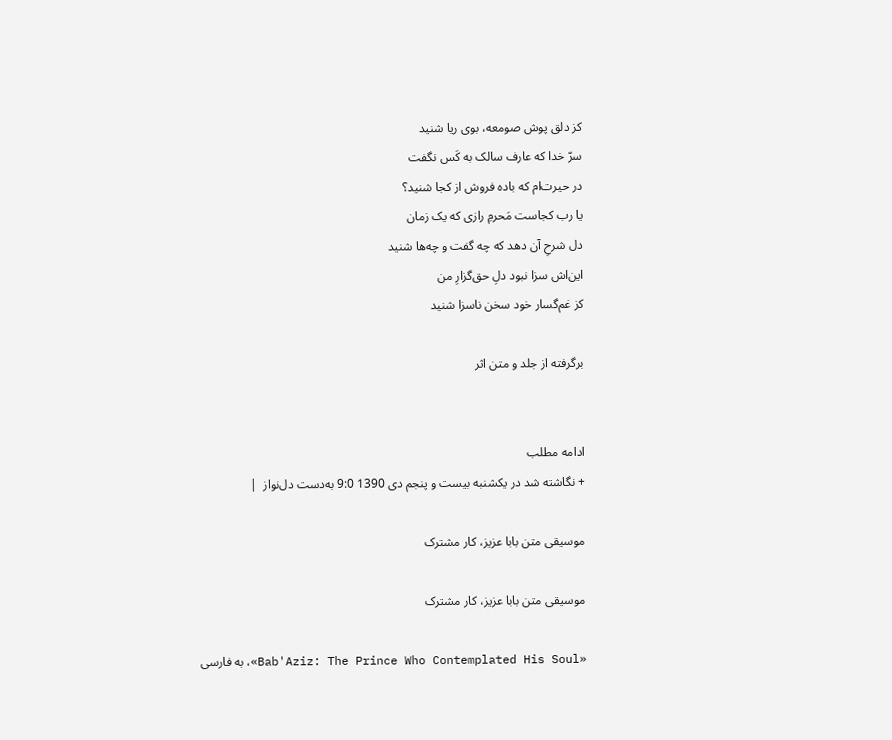کز دلق پوش صومعه، بوی ریا شنید
سرّ خدا که عارف سالک به کَس نگفت
در حیرت‌ام که باده فروش از کجا شنید؟
یا رب کجاست مَحرمِ رازی که یک زمان
دل شرحِ آن دهد که چه گفت و چه‌ها شنید
این‌اش سزا نبود دلِ حق‌گزارِ من
کز غم‌گسار خود سخن ناسزا شنید

برگرفته از جلد و متن اثر


ادامه مطلب
+ نگاشته شد در یکشنبه بیست و پنجم دی 1390 9:0 به‌دست دل‌نواز  |

موسیقی متن بابا عزیز، کار مشترک

موسیقی متن بابا عزیز، کار مشترک

«Bab'Aziz: The Prince Who Contemplated His Soul»، به فارسی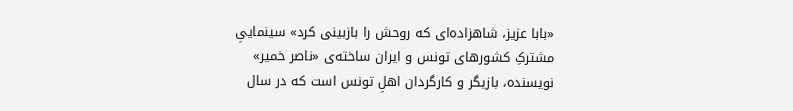«بابا عزیز، شاهزاده‌ای که روحش را بازبینی کرد» سینماییِ مشترکِ کشورهای تونس و ایران ساخته‌‌ی «ناصر خمیر» نویسنده، بازیگر و کارگردان اهلِ تونس است که در سال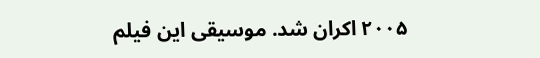۲۰۰۵ اکران شد. موسیقی این فیلم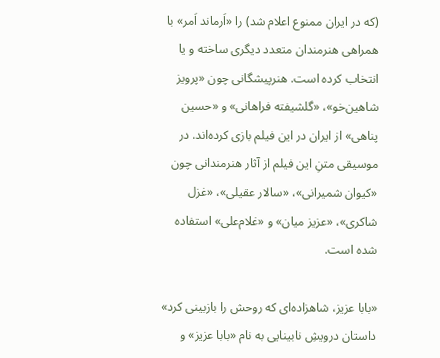(که در ایران ممنوع اعلام شد) را «اَرماند اَمر» با همراهی هنرمندان متعدد دیگری ساخته و یا انتخاب کرده است. هنرپیشگانی چون «پرویز شاهین‌خو»، «گلشیفته فراهانی» و «حسین پناهی» از ایران در این فیلم بازی کرده‌اند. در موسیقی متنِ این فیلم از آثار هنرمندانی چون «کیوان شمیرانی»، «سالار عقیلی»، «غزل شاکری»، «عزیز میان» و «غلام‌علی» استفاده شده است.

«بابا عزیز، شاهزاده‌ای که روحش را بازبینی کرد» داستان درویشِ نابینایی به نام «بابا عزیز» و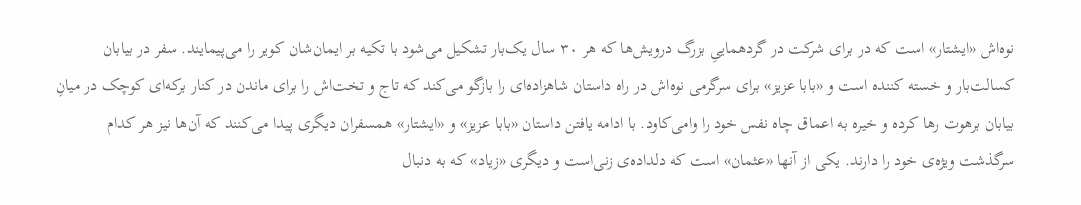نوه‌اش «ایشتار» است که در برای شرکت در گردهماییِ بزرگ درویش‌‌ها که هر ۳۰ سال یک‌بار تشکیل می‌شود با تکیه بر ایمان‌شان کویر را می‌پیمایند. سفر در بیابان کسالت‌‌بار و خسته کننده است و «بابا عزیز» برای سرگرمی نوه‌اش در راه داستان شاهزاده‌ای را بازگو می‌کند که تاج و تخت‌اش را برای ماندن در کنار برکه‌ای کوچک در میانِ بیابان برهوت رها کرده و خیره به اعماق چاه نفس خود را وامی‌کاود. با ادامه یافتن داستان‌ «بابا عزیز» و «ایشتار» همسفران دیگری پیدا می‌کنند که آن‌ها نیز هر کدام سرگذشت ویژه‌ی خود را دارند. یکی از آنها «عثمان» است که دلداده‌ی زنی‌است و دیگری «زیاد» که به دنبال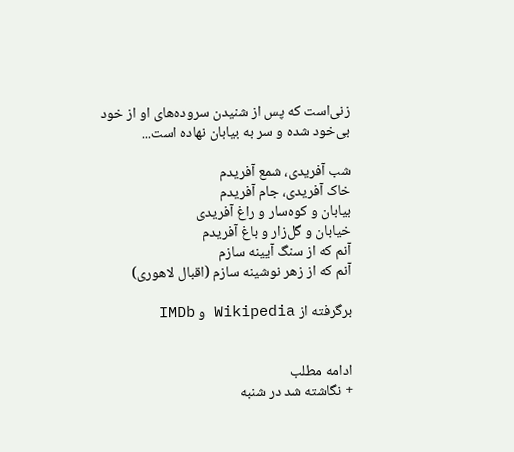زنی‌است که پس از شنیدن سروده‌های او از خود بی‌خود شده و سر به بیابان نهاده است...

شب آفریدی، شمع آفریدم
خاک آفریدی، جام آفریدم
بیابان و کوه‌سار و راغ آفریدی
خیابان و گل‌زار و باغ آفریدم
آنم که از سنگ آیینه سازم
آنم که از زهر نوشینه سازم (اقبال لاهوری)

برگرفته از Wikipedia و IMDb


ادامه مطلب
+ نگاشته شد در شنبه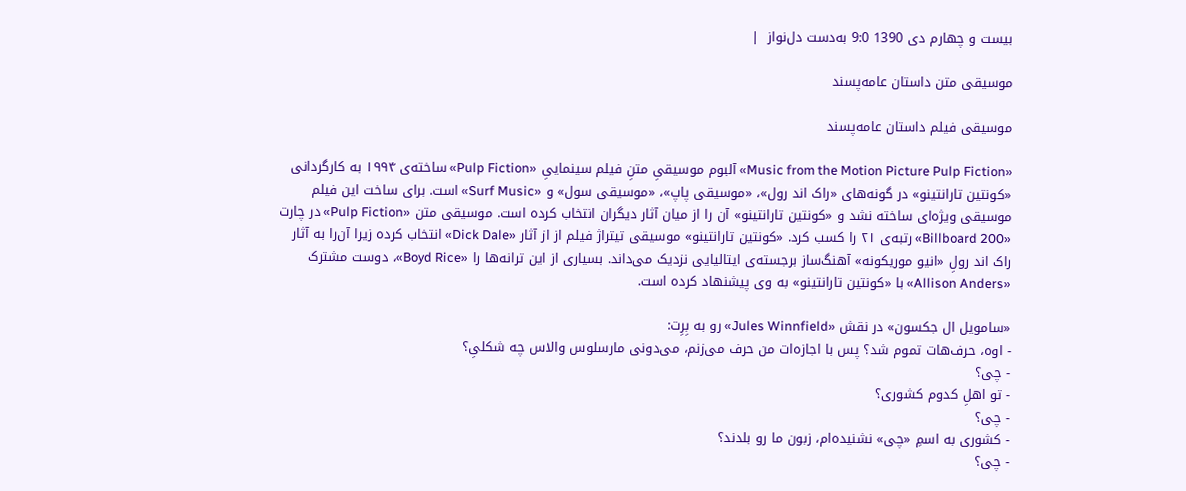بیست و چهارم دی 1390 9:0 به‌دست دل‌نواز  |

موسیقی متن داستان عامه‌پسند

موسیقی فیلم داستان عامه‌پسند

«Music from the Motion Picture Pulp Fiction» آلبوم موسیقیِ متنِ فیلم سینماییِ «Pulp Fiction» ساخته‌ی ۱۹۹۴ به‌ کارگردانی «کونتین تارانتینو» در گونه‌های «راک اند رول»، «موسیقی پاپ»، «موسیقی سول» و «Surf Music» است. برای ساخت این فیلم موسیقی ویژه‌ای ساخته نشد و «کونتین تارانتینو» آن را از میان آثار دیگران انتخاب کرده است. موسیقی متن «Pulp Fiction» در چارت «Billboard 200» رتبه‌ی ۲۱ را کسب کرد. «کونتین تارانتینو» موسیقی تیتراژ فیلم از از آثار «Dick Dale» انتخاب کرده زیرا آن‌را به آثار راک اند رولِ «انیو موریکونه» آهنگ‌ساز برجسته‌ی ایتالیایی نزدیک می‌داند. بسیاری از این ترانه‌ها را «Boyd Rice»، دوست مشترک «Allison Anders» با «کونتین تارانتینو» به وی پیشنهاد کرده است.

«سامویل ال جکسون» در نقش «Jules Winnfield» رو به بِرِت:
- اوه، حرف‌هات تموم شد؟ پس با اجازه‌ات من حرف می‌زنم، می‌دونی مارسلوس والاس چه شکلیِ؟
- چی؟
- تو اهلِ کدوم کشوری؟
- چی؟
- کشوری به اسمِ «چی» نشنیده‌ام، زبون ما رو بلدند؟
- چی؟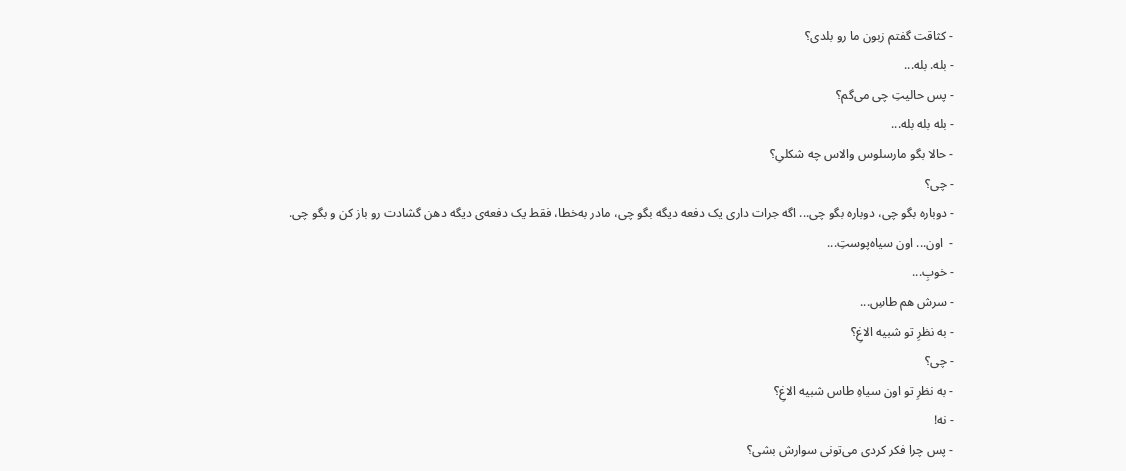- کثاقت گفتم زبون ما رو بلدی؟
- بله. بله...
- پس حالیتِ چی می‌گم؟
- بله بله بله...
- حالا بگو مارسلوس والاس چه شکلیِ؟
- چی؟
- دوباره بگو چی، دوباره بگو چی... اگه جرات داری یک دفعه دیگه بگو چی، مادر به‌خطا، فقط یک دفعه‌ی دیگه دهن گشادت رو باز کن و بگو چی.
-  اون... اون سیاه‌پوستِ...
- خوبِ...
- سرش هم طاسِ...
- به نظرِ تو شبیه الاغِ؟
- چی؟
- به نظرِ تو اون سیاهِ طاس شبیه الاغِ؟
- نه!
- پس چرا فکر کردی می‌تونی سوارش بشی؟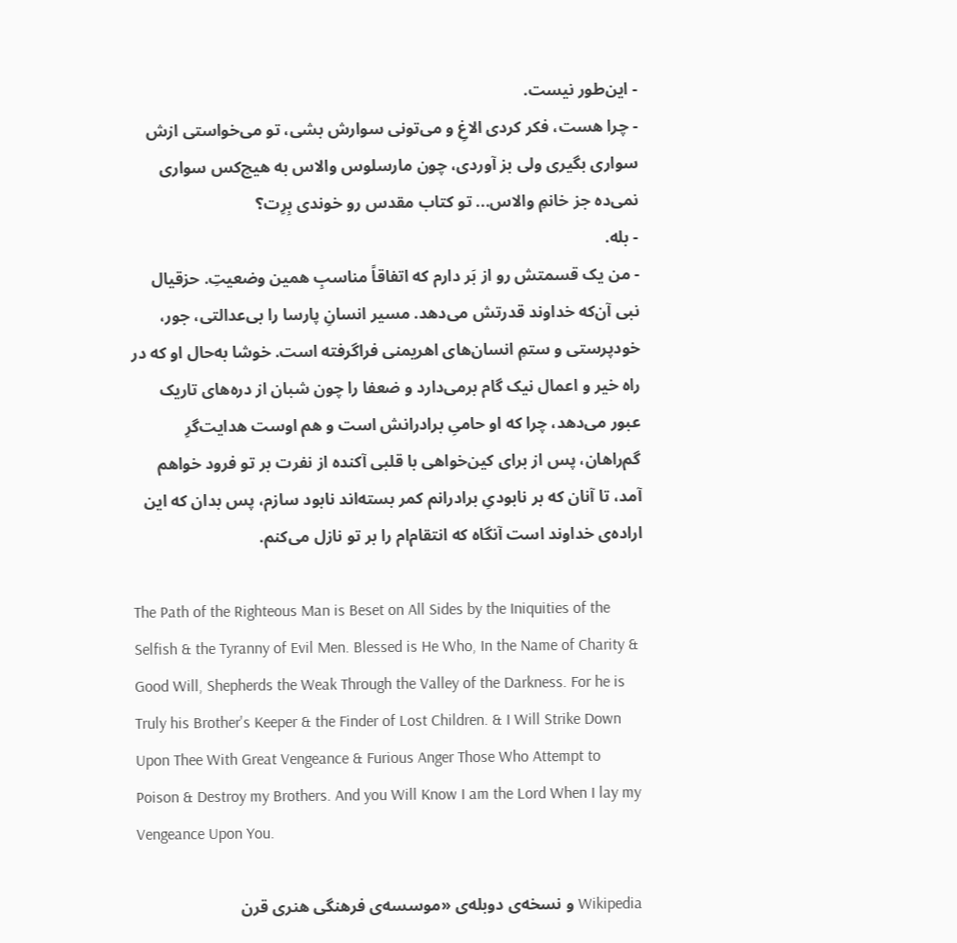- این‌طور نیست.
- چرا هست، فکر کردی الاغِ و می‌تونی سوارش بشی، تو می‌خواستی ازش سواری بگیری ولی بز آوردی، چون مارسلوس والاس به هیچ‌کس سواری نمی‌ده جز خانمِ والاس... تو کتاب مقدس رو خوندی بِرِت؟
- بله.
- من یک قسمتش رو از بَر دارم که اتفاقاً مناسبِ همین وضعیتِ. حزقیال نبی آن‌که خداوند قدرتش می‌دهد. مسیر انسانِ پارسا را بی‌عدالتی، جور، خودپرستی و ستمِ انسان‌های اهریمنی فراگرفته است. خوشا به‌حال او که در راه خیر و اعمال نیک گام برمی‌دارد و ضعفا را چون شبان از دره‌های تاریک عبور می‌دهد، چرا که او حامیِ برادرانش است و هم اوست هدایت‌گرِ گم‌راهان، پس از برای کین‌خواهی با قلبی آکنده از نفرت بر تو فرود خواهم آمد، تا آنان که بر نابودیِ برادرانم کمر بسته‌اند نابود سازم، پس بدان که این اراده‌ی خداوند است آنگاه که انتقام‌ام را بر تو نازل می‌کنم.

The Path of the Righteous Man is Beset on All Sides by the Iniquities of the Selfish & the Tyranny of Evil Men. Blessed is He Who, In the Name of Charity & Good Will, Shepherds the Weak Through the Valley of the Darkness. For he is Truly his Brother's Keeper & the Finder of Lost Children. & I Will Strike Down Upon Thee With Great Vengeance & Furious Anger Those Who Attempt to Poison & Destroy my Brothers. And you Will Know I am the Lord When I lay my Vengeance Upon You.

 Wikipedia و نسخه‌ی دوبله‌‌ی «موسسه‌ی فرهنگی هنری قرن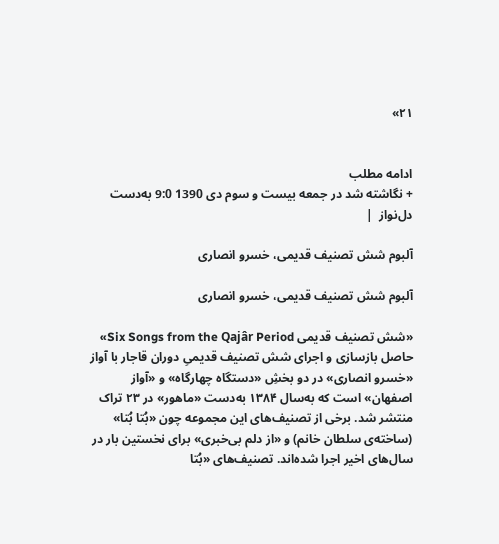۲۱»


ادامه مطلب
+ نگاشته شد در جمعه بیست و سوم دی 1390 9:0 به‌دست دل‌نواز  |

آلبوم شش تصنیف قدیمی، خسرو انصاری

آلبوم شش تصنیف قدیمی، خسرو انصاری

«شش تصنیف قدیمی Six Songs from the Qajâr Period» حاصل بازسازی و اجرای شش تصنیف قدیمیِ دوران قاجار با آواز «خسرو انصاری» در دو بخشِ «دستگاه چهارگاه» و «آواز اصفهان» است که به‌سال ۱۳۸۴ به‌دست «ماهور» در ۲۳ تراک منتشر شد. برخی از تصنیف‌های این مجموعه چون «بُتا بُتا» (ساخته‌ی سلطان خانم) و «از دلم بی‌خبری» برای نخستین بار در سال‌های اخیر اجرا شده‌اند. تصنیف‌های «بُتا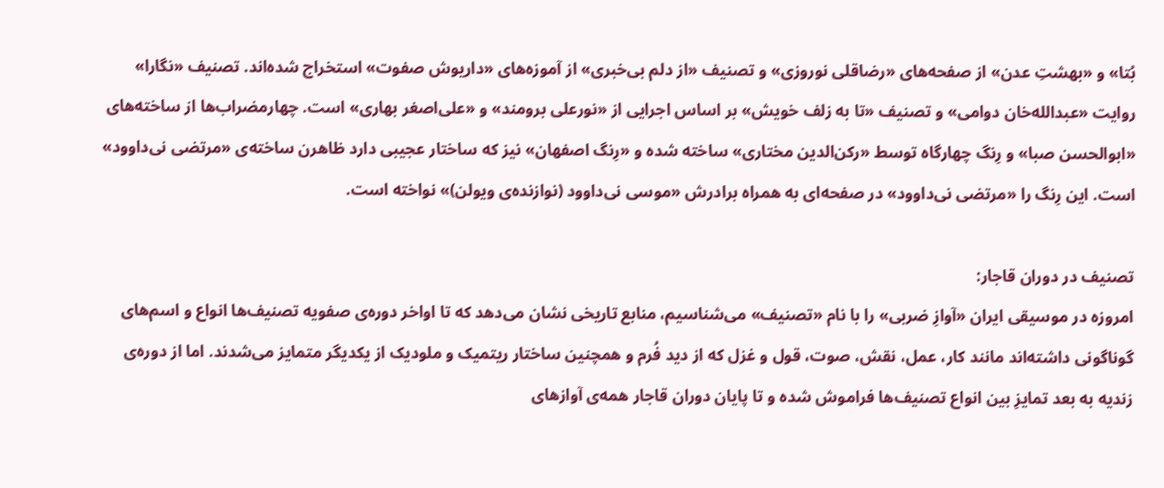بُتا» و «بهشتِ عدن» از صفحه‌های «رضاقلی نوروزی» و تصنیف «از دلم بی‌خبری» از آموزه‌های «داریوش صفوت» استخراج شده‌اند. تصنیف «نگارا» روایت «عبدالله‌خان دوامی» و تصنیف «تا به زلف خویش» بر اساس اجرایی از «نورعلی برومند» و «علی‌اصغر بهاری» است. چهارمضراب‌ها از ساخته‌های «ابوالحسن صبا» و رِنگ چهارگاه توسط «رکن‌الدین مختاری» ساخته شده و «رِنگ اصفهان» نیز که ساختار عجیبی دارد ظاهرن ساخته‌ی «مرتضی نی‌داوود» است. این رِنگ را «مرتضی نی‌داوود» در صفحه‌ای به همراه برادرش «موسی نی‌داوود (نوازنده‌ی ویولن)» نواخته است.

تصنیف در دوران قاجار:
امروزه در موسیقی ایران «آوازِ ضربی» را با نام «تصنیف» می‌شناسیم، منابع تاریخی نشان می‌دهد که تا اواخر دوره‌ی صفویه تصنیف‌ها انواع و اسم‌های گوناگونی داشته‌اند مانند کار، عمل، نقش، صوت، قول و غزل که از دید فُرم و همچنین ساختار ریتمیک و ملودیک از یکدیگر متمایز می‌شدند. اما از دوره‌ی زندیه به بعد تمایزِ بین انواع تصنیف‌ها فراموش شده و تا پایان دوران قاجار همه‌ی آوازهای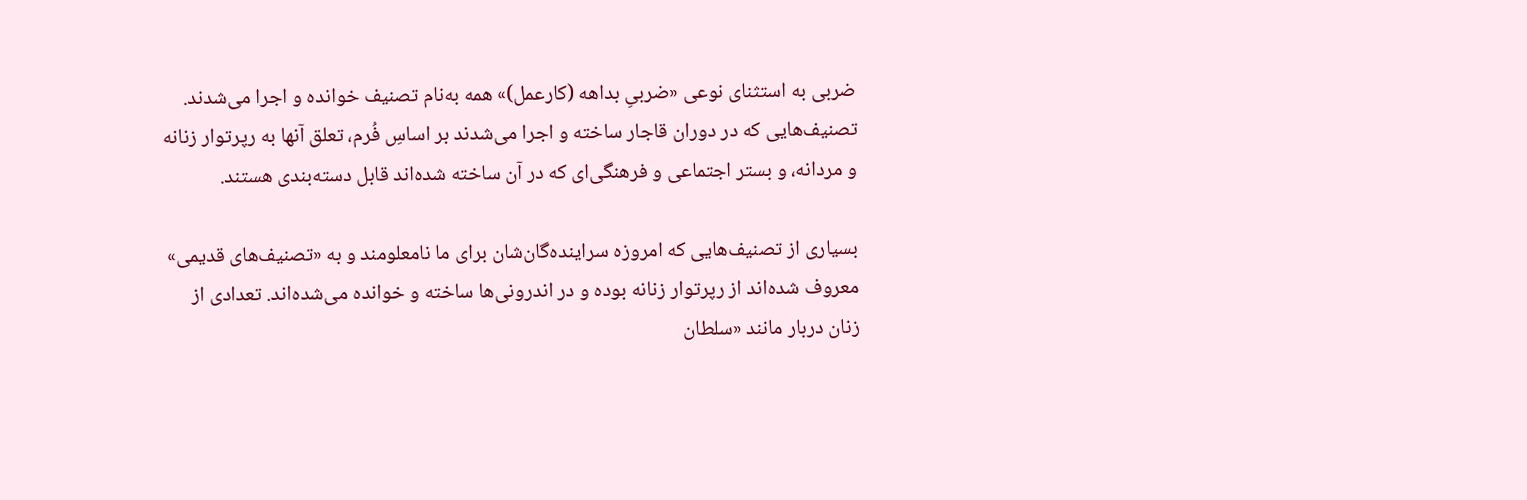ضربی به استثنای نوعی «ضربیِ بداهه (کارعمل)» همه به‌نام تصنیف خوانده و اجرا می‌شدند. تصنیف‌هایی که در دوران قاجار ساخته و اجرا می‌شدند بر اساسِ فُرم، تعلق آنها به رپرتوار زنانه و مردانه، و بستر اجتماعی و فرهنگی‌ای که در آن ساخته شده‌اند قابل دسته‌بندی هستند.

بسیاری از تصنیف‌هایی که امروزه سراینده‌گان‌شان برای ما نامعلومند و به «تصنیف‌های قدیمی» معروف شده‌اند از رپرتوار زنانه بوده و در اندرونی‌ها ساخته و خوانده می‌شده‌اند. تعدادی از زنان دربار مانند «سلطان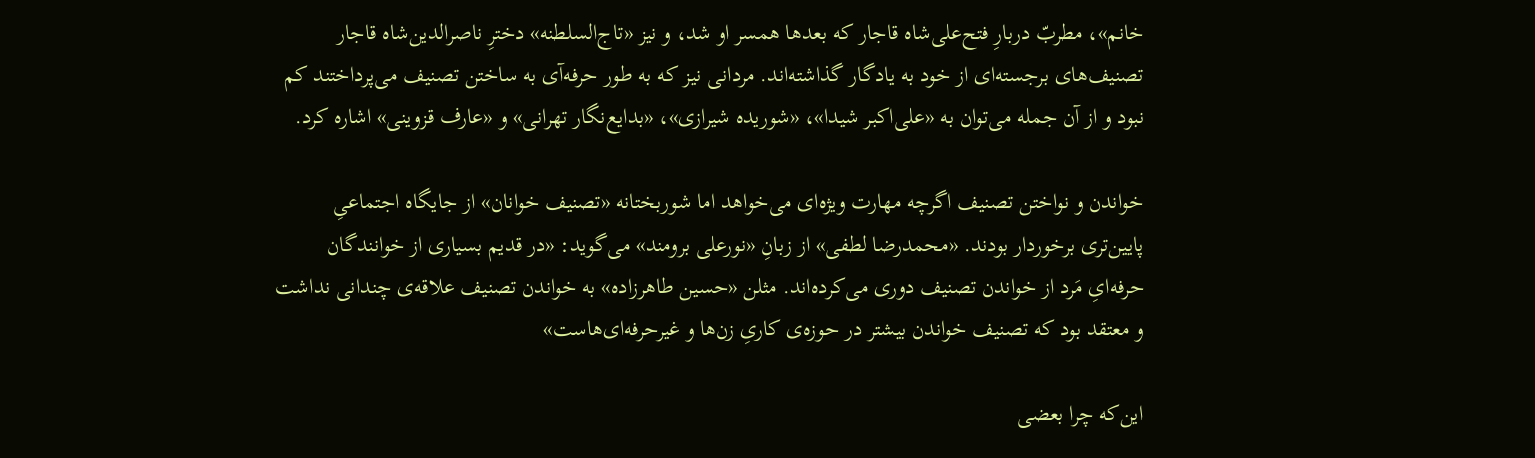خانم»، مطربّ دربارِ فتح‌علی‌شاه قاجار که بعدها همسر او شد، و نیز «تاج‌السلطنه» دخترِ ناصرالدین‌شاه قاجار تصنیف‌های برجسته‌ای از خود به یادگار گذاشته‌اند. مردانی نیز که به‌ طور حرفه‌آی به ساختن تصنیف می‌پرداختند کم نبود و از آن جمله می‌توان به «علی‌اکبر شیدا»، «شوریده‌ شیرازی»، «بدایع‌نگار تهرانی» و «عارف قزوینی» اشاره کرد.

خواندن و نواختن تصنیف اگرچه مهارت ویژه‌ای می‌خواهد اما شوربختانه «تصنیف خوانان» از جایگاه اجتماعیِ پایین‌تری برخوردار بودند. «محمدرضا لطفی» از زبانِ «نورعلی برومند» می‌گوید: «در قدیم بسیاری از خوانندگان حرفه‌ایِ مَرد از خواندن تصنیف دوری می‌کرده‌اند. مثلن «حسین طاهرزاده» به خواندن تصنیف‌ علاقه‌ی چندانی نداشت و معتقد بود که تصنیف خواندن بیشتر در حوزه‌ی کاریِ زن‌ها و غیرحرفه‌ای‌هاست»

این‌‌که چرا بعضی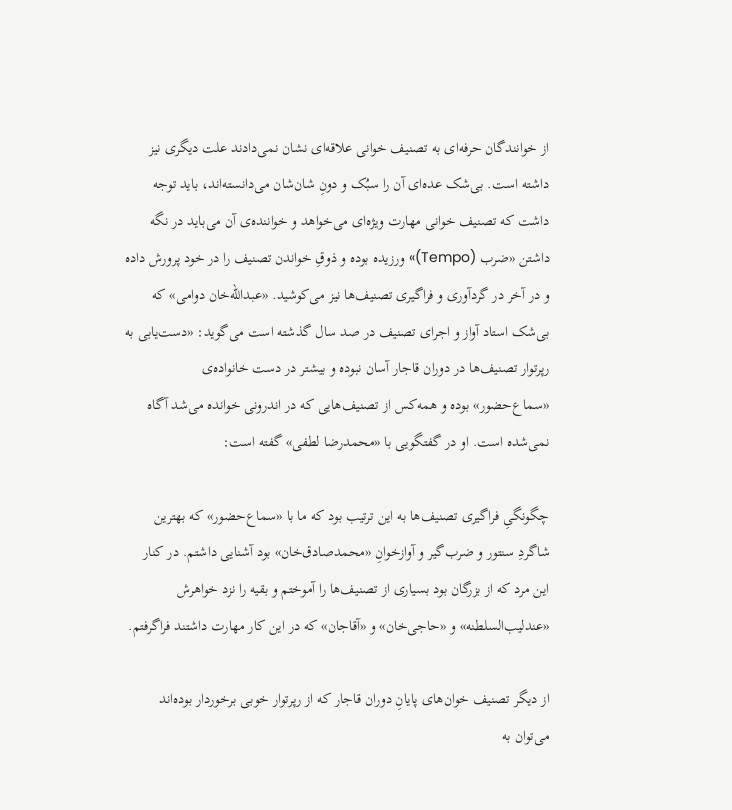از خوانندگان حرفه‌ای به تصنیف خوانی علاقه‌ای نشان نمی‌دادند علت دیگری نیز داشته است. بی‌شک عده‌ای آن را سبُک و دونِ شان‌شان می‌دانسته‌اند، باید توجه داشت که تصنیف خوانی مهارت ویژه‌ای می‌خواهد و خواننده‌ی آن می‌باید در نگه داشتن «ضرب (Tempo)» ورزیده بوده و ذوقِ خواندن تصنیف را در خود پرورش داده و در آخر در گردآوری و فراگیری تصنیف‌ها نیز می‌کوشید. «عبدالله‌خان دوامی» که بی‌شک استاد آواز و اجرای تصنیف در صد سال گذشته است می‌گوید: «دست‌یابی به رپرتوار تصنیف‌ها در دوران قاجار آسان نبوده و بیشتر در دست خانواده‌ی «سماع‌حضور» بوده و همه‌کس از تصنیف‌هایی که در اندرونی خوانده می‌شد آگاه نمی‌شده است. او در گفتگویی با «محمدرضا لطفی» گفته است:

چگونگیِ فراگیری تصنیف‌ها به این ترتیب بود که ما با «سماع‌حضور» که بهترین شاگردِ سنتور و ضرب‌گیر و آوازخوانِ «محمدصادق‌خان» بود آشنایی داشتم. در کنار این مرد که از بزرگان بود بسیاری از تصنیف‌ها را آموختم و بقیه را نزد خواهرش «عندلیب‌السلطنه» و «حاجی‌خان» و «آقاجان» که در این کار مهارت داشتند فراگرفتم.

از دیگر تصنیف خوان‌های پایانِ دوران قاجار که از رپرتوار خوبی برخوردار بوده‌اند می‌توان به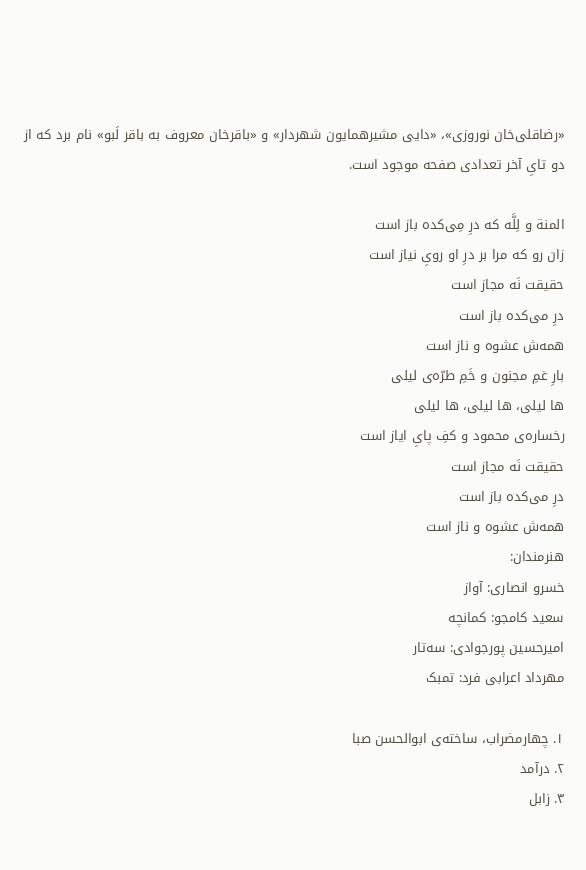«رضاقلی‌خان نوروزی»، «دایی مشیرهمایون شهردار» و «باقرخان معروف به باقر لَبو» نام برد که از دو تایِ آخر تعدادی صفحه موجود است.

المنة و لِلَّه که درِ مِی‌کده باز است
زان رو که مرا بر درِ او رویِ نیاز است
حقیقت نَه مجاز است
درِ می‌کده باز است
همه‌ش عشوه و ناز است
بارِ غمِ مجنون و خَمِ طرّه‌ی لیلی
ها لیلی، ها لیلی، ها لیلی
رخساره‌ی محمود و کفِ پایِ ایاز است
حقیقت نَه مجاز است
درِ می‌کده باز است
همه‌ش عشوه و ناز است
هنرمندان:
خسرو انصاری: آواز
سعید کامجو: کمانچه
امیرحسین پور‌جوادی: سه‌تار
مهرداد اعرابی فرد: تمبک

۱. چهارمضراب، ساخته‌ی ابوالحسن صبا
۲. درآمد
۳. زابل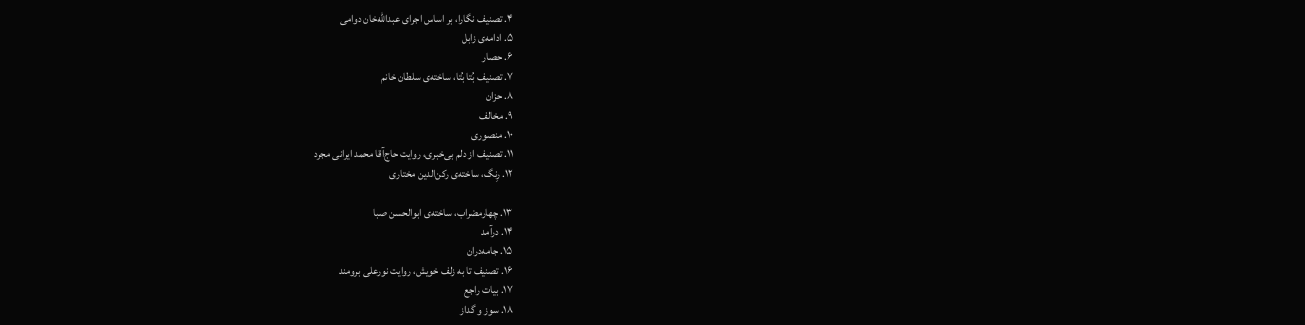۴. تصنیف نگارا، بر اساس اجرای عبدالله‌خان دوامی
۵. ادامه‌ی زابل
۶. حصار
۷. تصنیف بُتا بُتا، ساخته‌ی سلطان خانم
۸. حزان
۹. مخالف
۱۰. منصوری
۱۱. تصنیف از دلم بی‌خبری، روایت حاج‌آقا محمد ایرانی مجرد
۱۲. رِنگ، ساخته‌ی رکن‌الدین مختاری

۱۳. چهارمضراب، ساخته‌ی ابوالحسن صبا
۱۴. درآمد
۱۵. جامه‌دران
۱۶. تصنیف تا به زلف خویش، روایت نورعلی برومند
۱۷. بیات راجع
۱۸. سوز و گداز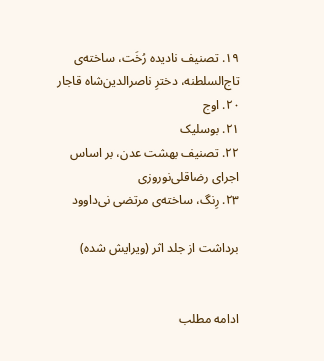۱۹. تصنیف نادیده رُخَت، ساخته‌ی تاج‌السلطنه، دخترِ ناصرالدین‌شاه قاجار
۲۰. اوج
۲۱. بوسلیک
۲۲. تصنیف بهشت عدن، بر اساس اجرای رضاقلی‌نوروزی
۲۳. رِنگ، ساخته‌ی مرتضی نی‌داوود

برداشت از جلد اثر (ویرایش شده)


ادامه مطلب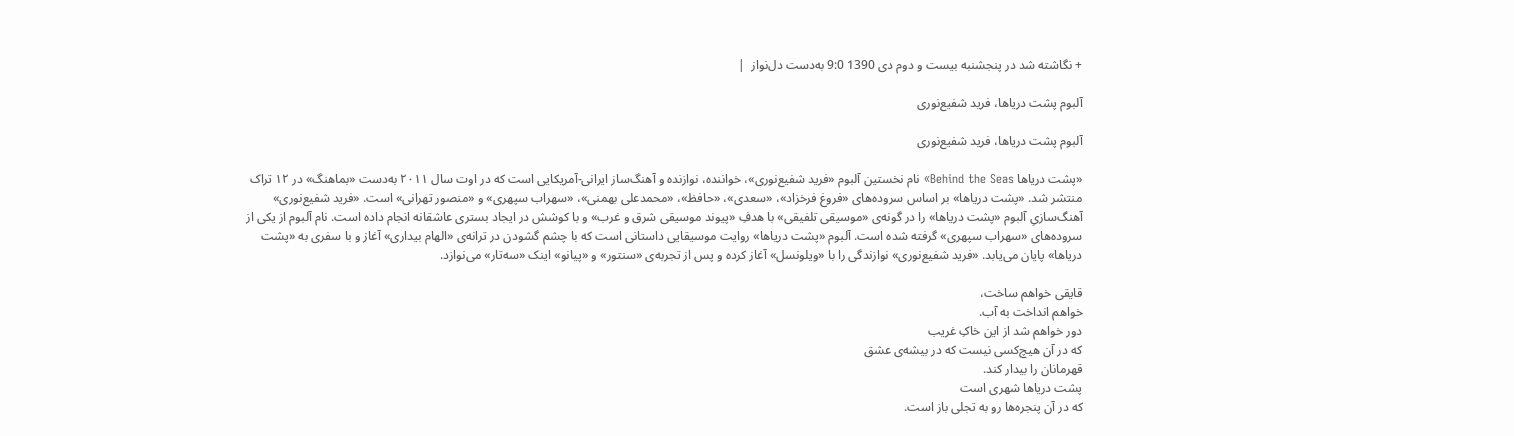+ نگاشته شد در پنجشنبه بیست و دوم دی 1390 9:0 به‌دست دل‌نواز  |

آلبوم پشت دریاها، فرید شفیع‌نوری

آلبوم پشت دریاها، فرید شفیع‌نوری

«پشت دریاها Behind the Seas» نام نخستین آلبوم «فرید شفیع‌نوری»، خواننده، نوازنده و آهنگ‌ساز ایرانی-آمریکایی‌ است که در اوت سال ۲۰۱۱ به‌دست «بماهنگ» در ۱۲ تراک منتشر شد. «پشت دریاها» بر اساس سروده‌های «فروغ فرخزاد»، «سعدی»، «حافظ»، «محمدعلی بهمنی»، «سهراب سپهری» و «منصور تهرانی» است. «فرید شفیع‌نوری» آهنگ‌سازیِ آلبوم «پشت دریاها» را در گونه‌ی «موسیقی تلفیقی» با هدفِ «پیوند موسیقی شرق و غرب» و با کوشش در ایجاد بستری عاشقانه انجام داده است. نام آلبوم از یکی از سروده‌های «سهراب سپهری» گرفته شده است. آلبوم «پشت دریاها» روایت موسیقایی داستانی‌ است که با چشم گشودن در ترانه‌ی «الهام بیداری» آغاز و با سفری به «پشت دریاها» پایان می‌یابد. «فرید شفیع‌نوری» نوازندگی را با «ویلونسل» آغاز کرده و پس از تجربه‌ی «سنتور» و «پیانو» اینک «سه‌تار» می‌نوازد.

قایقی خواهم ساخت،
خواهم انداخت به آب.
دور خواهم شد از این خاکِ غریب
که در آن هیچ‌کسی نیست که در بیشه‌ی عشق
قهرمانان را بیدار کند.
پشت دریاها شهری است
که در آن پنجره‌ها رو به تجلی باز است.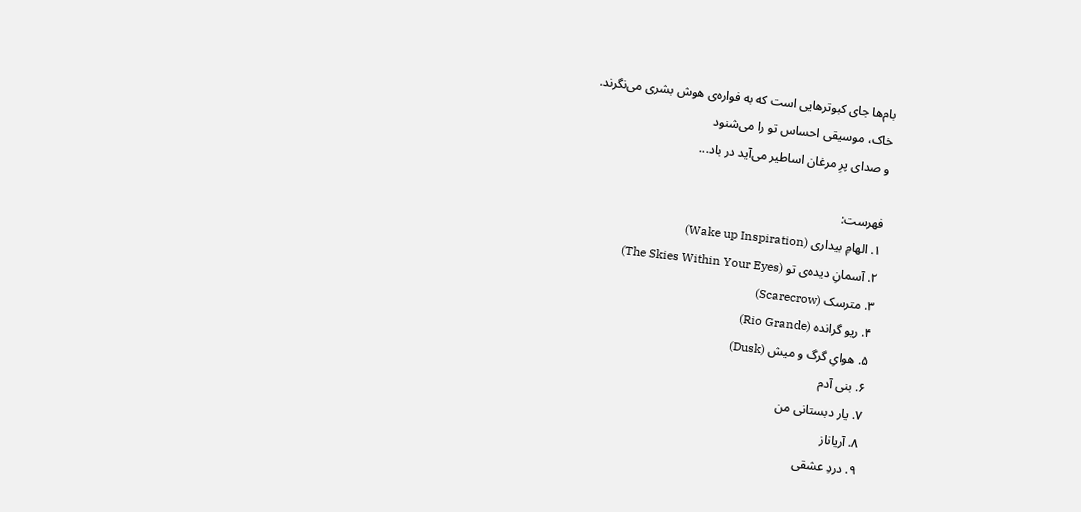بام‌ها جای کبوترهایی است که به فواره‌ی هوش بشری می‌نگرند.
خاک، موسیقی احساس تو را می‌شنود
و صدای پرِ مرغان اساطیر می‌آید در باد...

فهرست:
۱. الهامِ بیداری (Wake up Inspiration)
۲. آسمانِ دیده‌ی تو (The Skies Within Your Eyes)
۳. مترسک (Scarecrow)
۴. ریو گرانده (Rio Grande)
۵. هوایِ گرگ و میش (Dusk)
۶. بنی آدم
۷. یار دبستانی من
۸. آریاناز
۹. دردِ عشقی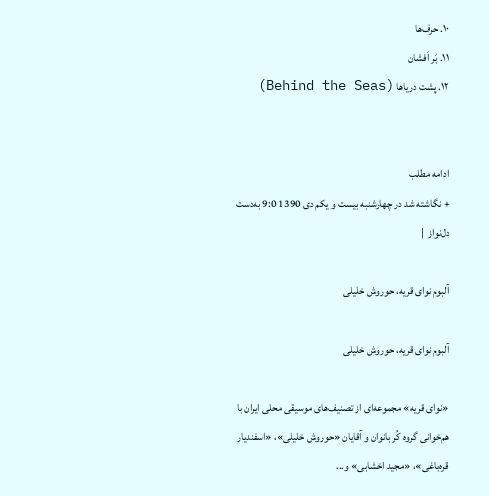۱۰. حرف‌ها
۱۱. بَر اَفشان
۱۲. پشت دریاها (Behind the Seas)


ادامه مطلب
+ نگاشته شد در چهارشنبه بیست و یکم دی 1390 9:0 به‌دست دل‌نواز  |

آلبوم نوای قریه، حوروش خلیلی

آلبوم نوای قریه، حوروش خلیلی

«نوای قریه» مجموعه‌ای از تصنیف‌های موسیقی محلی ایران با هم‌خوانی گروه کُر بانوان و آقایان «حوروش خلیلی»، «اسفندیار قره‌باغی»، «مجید اخشابی» و...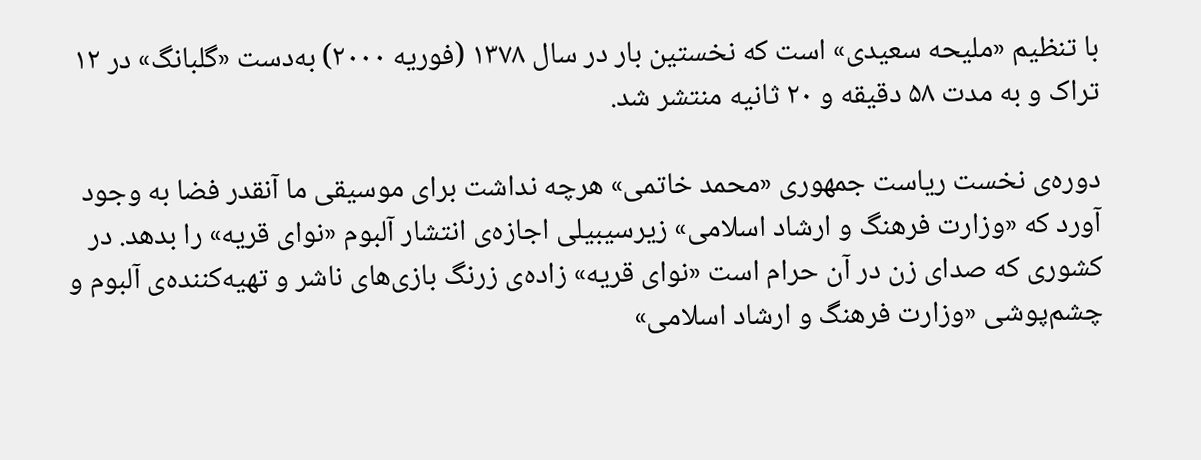با تنظیم «ملیحه سعیدی» است که نخستین بار در سال ۱۳۷۸ (فوریه‌ ۲۰۰۰) به‌دست «گلبانگ» در ۱۲ تراک و به مدت ۵۸ دقیقه و ۲۰ ثانیه منتشر شد.

دوره‌ی نخست ریاست جمهوری «محمد خاتمی» هرچه نداشت برای موسیقی ما آنقدر فضا به وجود آورد که «وزارت فرهنگ و ارشاد اسلامی» زیرسیبیلی اجازه‌ی انتشار آلبوم «نوای قریه» را بدهد. در کشوری که صدای زن در آن حرام است «نوای قریه» زاده‌ی زرنگ بازی‌های ناشر و تهیه‌کننده‌ی آلبوم و چشم‌پوشی «وزارت فرهنگ و ارشاد اسلامی»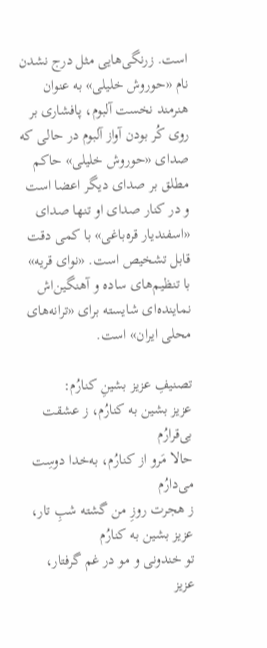است. زرنگی‌هایی مثل درج نشدن نام «حوروش خلیلی» به عنوان هنرمند نخست آلبوم، پافشاری بر روی کُر بودن آواز آلبوم در حالی که صدای «حوروش خلیلی» حاکم مطلق بر صدای دیگر اعضا است و در کنار صدای او تنها صدای «اسفندیار قره‌باغی» با کمی دقت قابل تشخیص است. «نوای قریه» با تنظیم‌های ساده و آهنگین‌اش نماینده‌ای شایسته‌ برای «ترانه‌های محلی ایران» است.

تصنیفِ عزیز بشینِ کنارُم:
عزیز بشین به کنارُم، ز عشقت بی‌قرارُم
حالا مَرو از کنارُم، به‌خدا دوسِت می‌دارُم
ز هجرت روزِ من گشته شبِ تار، عزیز بشین به کنارُم
تو خندونی و مو در غم گرفتار، عزیز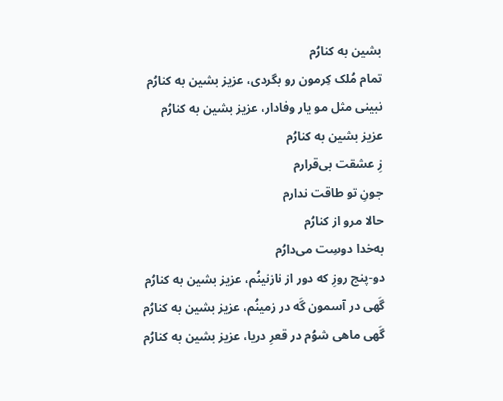بشین به کنارُم
تمام مُلک کِرمون رو بگردی، عزیز بشین به کنارُم
نبینی مثل مو یار وفادار، عزیز بشین به کنارُم
عزیز بشین به کنارُم
زِ عشقت بی‌قرارم
جونِ تو طاقت ندارم
حالا مرو از کنارُم
به‌خدا دوسِت می‌دارُم
دو-پنج روزِ که دور از نازنینُم، عزیز بشین به کنارُم
گَهی در آسمون گَه در زمینُم، عزیز بشین به کنارُم
گَهی ماهی شوُم در قعرِ دریا، عزیز بشین به کنارُم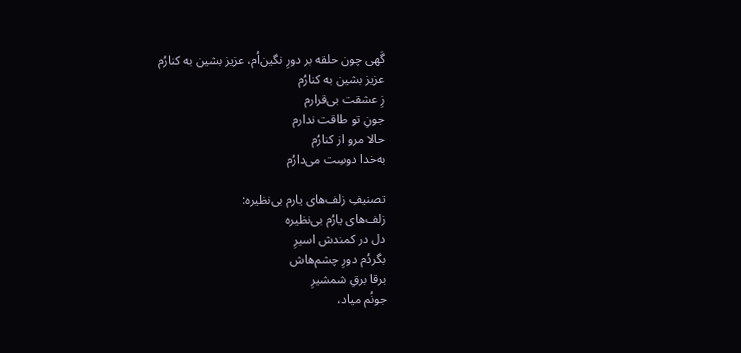گَهی چون حلقه بر دورِ نگین‌اُم، عزیز بشین به کنارُم
عزیز بشین به کنارُم
زِ عشقت بی‌قرارم
جونِ تو طاقت ندارم
حالا مرو از کنارُم
به‌خدا دوسِت می‌دارُم

تصنیفِ زلف‌های یارم بی‌نظیره:
زلف‌های یارُم بی‌نظیره
دل در کمندش اسیرِ
بگردُم دورِ چشم‌هاش
برقا برقِ شمشیرِ
جونُم میاد،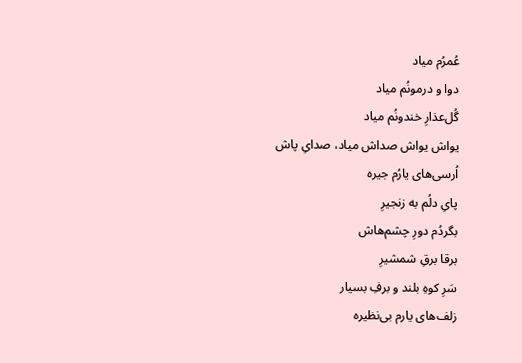عُمرُم میاد
دوا و درمونُم میاد
گُل‌عذارِ خندونُم میاد
یواش یواش صداش میاد، صدایِ پاش
اُرسی‌های یارُم جیره
پایِ دلُم به زنجیرِ
بگردُم دورِ چشم‌هاش
برقا برقِ شمشیرِ
سَرِ کوهِ بلند و برفِ بسیار
زلف‌های یارم بی‌نظیره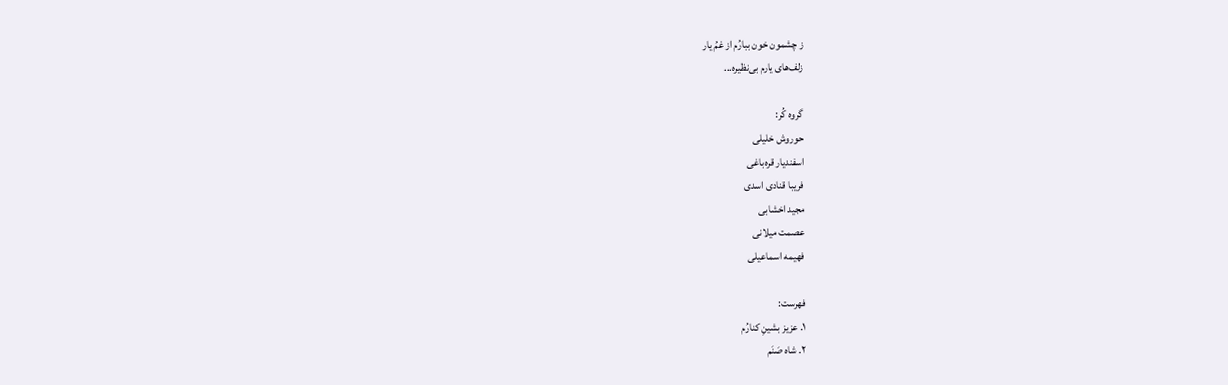ز چشمون خون ببارُم از غمُ یار
زلف‌های یارم بی‌نظیره...

گروه کُر:
حوروش خلیلی
اسفندیار قره‌باغی
فریبا قنادی اسدی
مجید اخشابی
عصمت میلانی
فهیمه اسماعیلی

فهرست:
۱. عزیز بشینِ کنارُم
۲. شاه صَنَم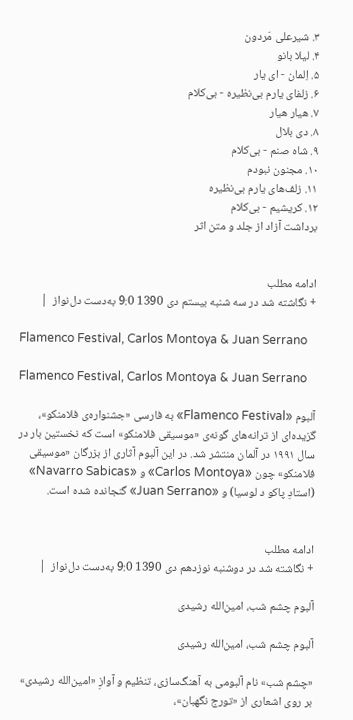۳. شیرعلی مَردون
۴. لیلا بانو
۵. اِلمان - ای یار
۶. زلفای یارم بی‌نظیره - بی‌کلام
۷. هیار هیار
۸. دی بلال
۹. شاه صنم - بی‌کلام
۱۰. مجنون نبودم
۱۱. زلف‌های یارم بی‌نظیره
۱۲. کریشیم - بی‌کلام
برداشت آزاد از جلد و متن اثر


ادامه مطلب
+ نگاشته شد در سه شنبه بیستم دی 1390 9:0 به‌دست دل‌نواز  |

Flamenco Festival, Carlos Montoya & Juan Serrano

Flamenco Festival, Carlos Montoya & Juan Serrano

آلبوم «Flamenco Festival» به فارسی «جشنواره‌ی فلامنکو»، گزیده‌ای از ترانه‌های گونه‌ی «موسیقی فلامنکو» است که نخستین بار در سال ۱۹۹۱ در آلمان منتشر شد. در این آلبوم آثاری از بزرگان «موسیقی فلامنکو» چون «Carlos Montoya» و «Navarro Sabicas» (استادِ پاکو د لوسیا) و «Juan Serrano» گنجانده شده است.


ادامه مطلب
+ نگاشته شد در دوشنبه نوزدهم دی 1390 9:0 به‌دست دل‌نواز  |

آلبوم چشم شب، امین‌الله رشیدی

آلبوم چشم شب، امین‌الله رشیدی

«چشم شب» نام آلبومی به آهنگ‌سازی، تنظیم و آوازِ «امین‌الله رشیدی» بر روی اشعاری از «تورج نگهبان»،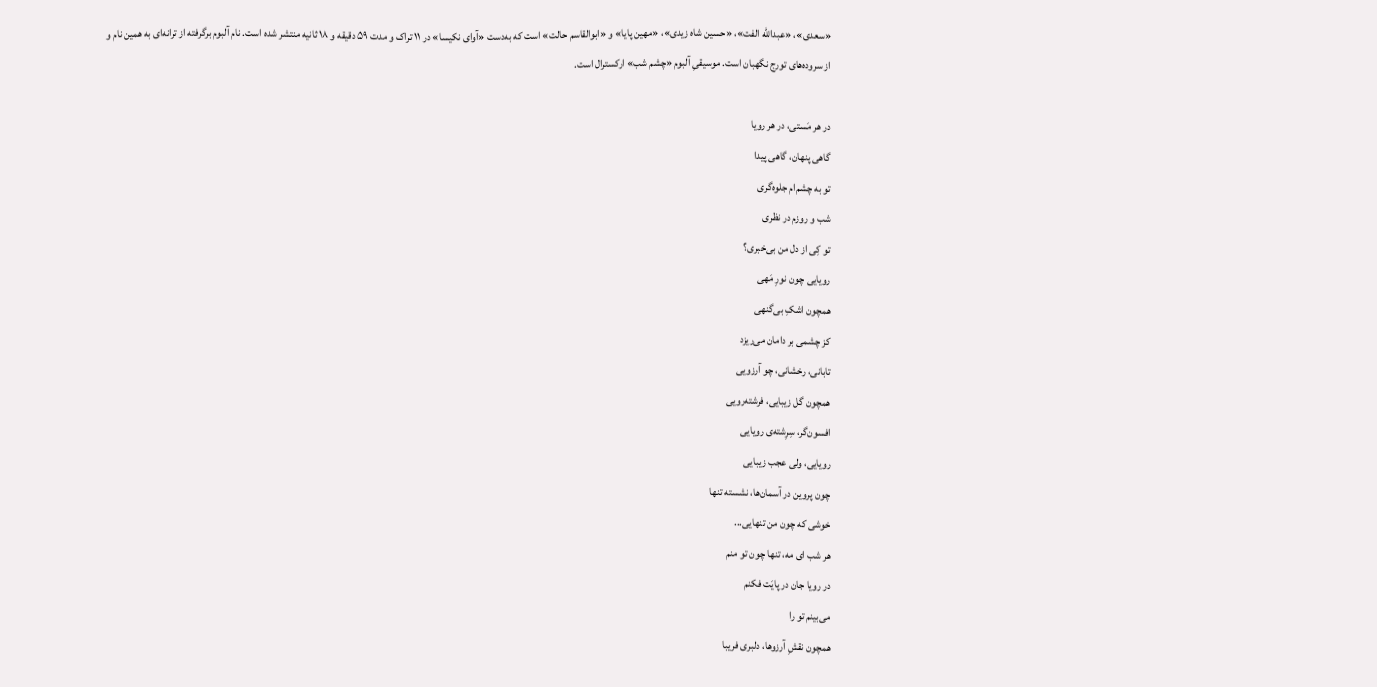«سعدی»، «عبدالله الفت»، «حسین شاه زیدی»، «مهین پایا» و «ابوالقاسم حالت» است که به‌دست «آوای نکیسا» در ۱۱ تراک و مدت ۵۹ دقیقه و ۱۸ ثانیه منتشر شده است. نام آلبوم برگرفته از ترانه‌ای به همین نام و از سروده‌های تورج نگهبان است. موسیقیِ آلبوم «چشم شب» ارکسترال است.

در هر مَستی، در هر رویا
گاهی پنهان، گاهی پیدا
تو به چشم‌ام جلوه‌گری
شب و روزم در نظری
تو کِی از دل من بی‌خبری؟
رویایی چون نورِ مَهی
همچون اشکِ بی‌گنهی
کز چشمی بر دامان می‌ریزد
تابانی، رخشانی، چو آرزویی
همچون گل زیبایی، فرشته‌رویی
افسون‌گر، سِرِشته‌ی رویایی
رویایی، ولی عجب زیبایی
چون پروین در آسمان‌ها، نشسته تنها
خوشی که چون من تنهایی...
هر شب ای مه، تنها چون تو منم
در رویا جان در پایَت فکنم
می‌بینم تو را
همچون نقشِ آرزوها، دلبری فریبا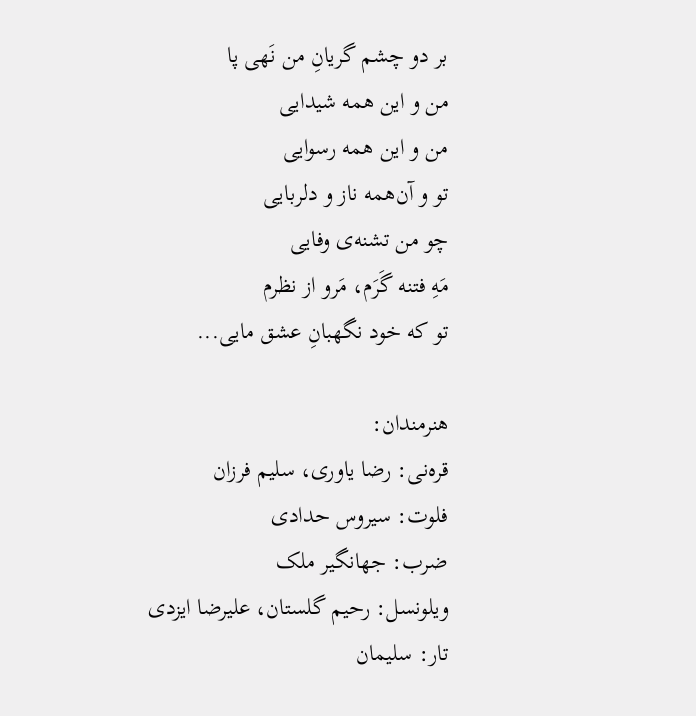بر دو چشم گریانِ من نَهی پا
من و این همه شیدایی
من و این همه رسوایی
تو و آن‌همه ناز و دلربایی
چو من تشنه‌ی وفایی
مَهِ فتنه گَرَم، مَرو از نظرم
تو که خود نگهبانِ عشق مایی...

هنرمندان:
قره‌نی: رضا یاوری، سلیم فرزان
فلوت: سیروس حدادی
ضرب: جهانگیر ملک
ویلونسل: رحیم گلستان، علیرضا ایزدی
تار: سلیمان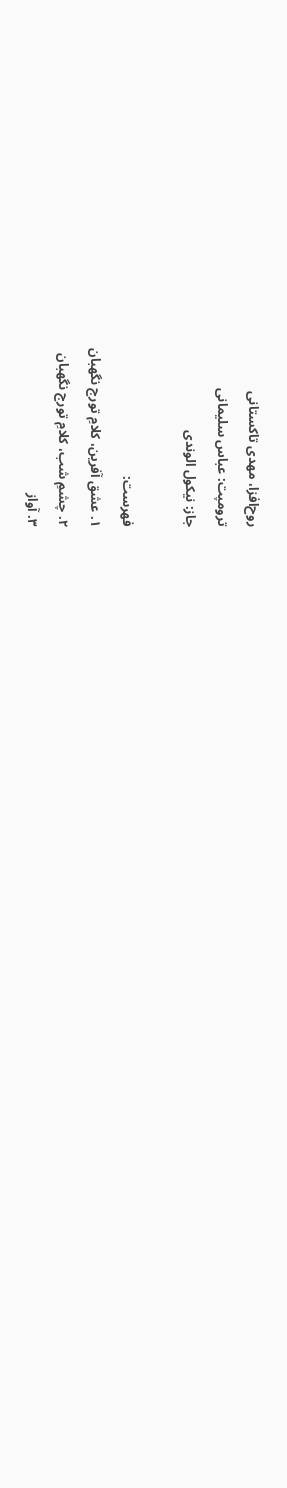روح‌افزا، مهدی تاکستانی
ترومپت: عباس سلیمانی
جاز: نیکول الوندی

فهرست:
۱. عشق آفرین، کلامِ تورج نگهبان
۲. چشمِ شب، کلامِ تورج نگهبان
۳. آواز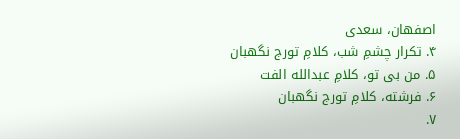اصفهان، سعدی
۴. تکرار چشمِ شب، کلامِ تورج نگهبان
۵. من بی تو، کلامِ عبدالله الفت
۶. فرشته، کلامِ تورج نگهبان
۷.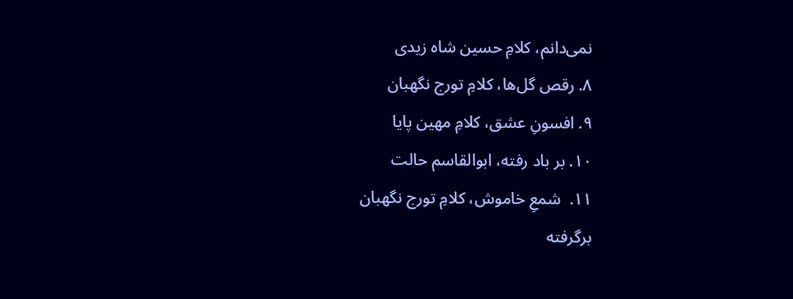نمی‌دانم، کلامِ حسین شاه زیدی
۸. رقص گل‌‌ها، کلامِ تورج نگهبان
۹. افسونِ عشق، کلامِ مهین پایا
۱۰. بر باد رفته، ابوالقاسم حالت
۱۱.  شمعِ خاموش، کلامِ تورج نگهبان
برگرفته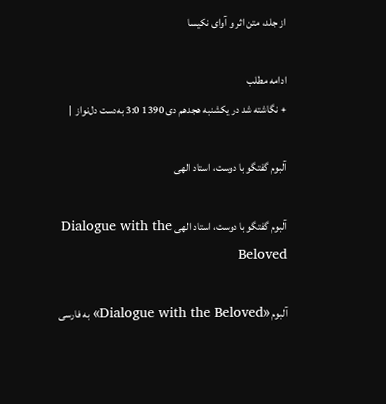از جلد، متن اثر و آوای نکیسا

ادامه مطلب
+ نگاشته شد در یکشنبه هجدهم دی 1390 3:0 به‌دست دل‌نواز  |

آلبوم گفتگو با دوست، استاد الهی

آلبوم گفتگو با دوست، استاد الهی Dialogue with the Beloved

آلبوم «Dialogue with the Beloved» به فارسی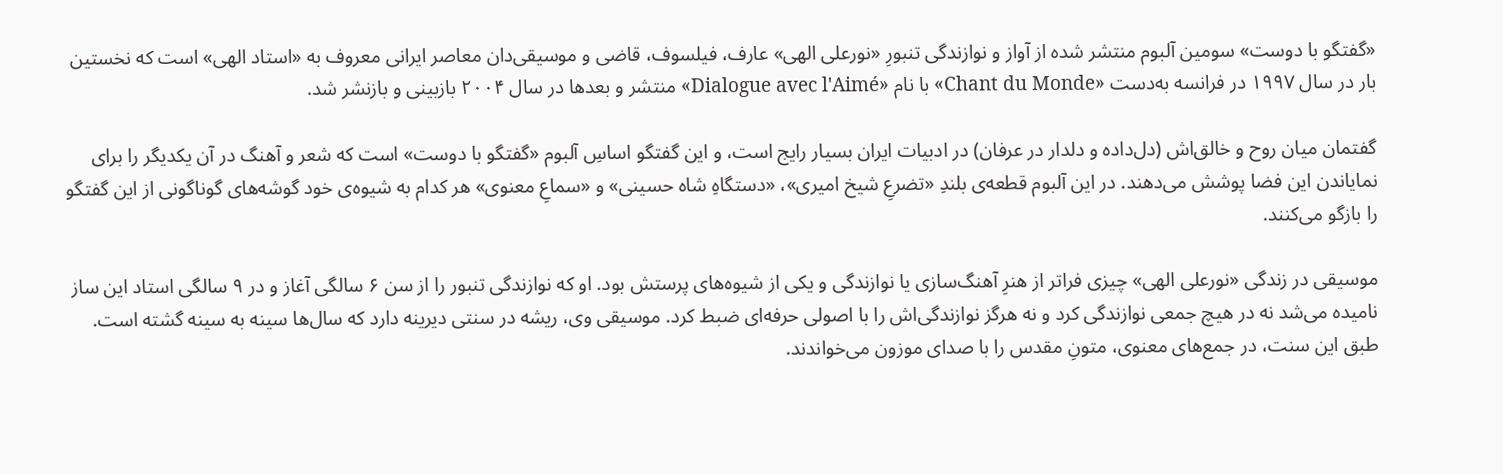«گفتگو با دوست» سومین آلبوم منتشر شده از آواز و نوازندگی تنبورِ «نورعلی الهی» عارف، فیلسوف، قاضی و موسیقی‌دان معاصر ایرانی معروف به «استاد الهی» است که نخستین بار در سال ۱۹۹۷ در فرانسه به‌دست «Chant du Monde» با نام «Dialogue avec l'Aimé» منتشر و بعدها در سال ۲۰۰۴ بازبینی و بازنشر شد.

گفتمان میان روح و خالق‌اش (دل‌داده و دلدار در عرفان) در ادبیات ایران بسیار رایج است، و این گفتگو اساسِ آلبوم «گفتگو با دوست» است که شعر و آهنگ در آن یکدیگر را برای نمایاندن این فضا پوشش می‌دهند. در این آلبوم قطعه‌ی بلندِ «تضرعِ شیخ امیری»، «دستگاهِ شاه حسینی» و «سماعِ معنوی» هر کدام به شیوه‌ی خود گوشه‌های گوناگونی از این گفتگو را بازگو می‌کنند.

موسیقی در زندگی «نورعلی الهی» چیزی فراتر از هنرِ آهنگ‌سازی یا نوازندگی و یکی از شیوه‌‌های پرستش بود. او که نوازندگی تنبور را از سن ۶ سالگی آغاز و در ۹ سالگی استاد این ساز نامیده می‌شد نه در هیچ جمعی نوازندگی کرد و نه هرگز نوازندگی‌اش را با اصولی حرفه‌ای ضبط کرد. موسیقی وی، ریشه در سنتی دیرینه دارد که سال‌ها سینه به سینه گشته است. طبق این سنت، در جمع‌های معنوی، متونِ مقدس را با صدای موزون می‌خواندند.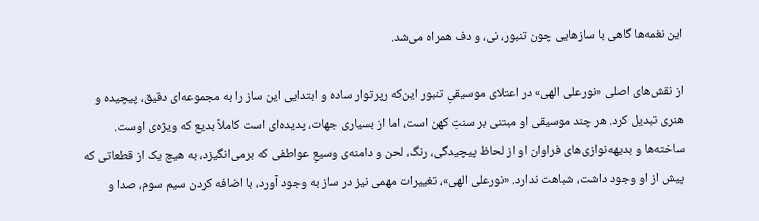این نغمه‌ها گاهی با سازهایی چون تنبور، نی، و دف همراه می‌شد.

از نقش‌های اصلی «نورعلی الهی» در اعتلای موسیقیِ تنبور این‌که رپرتوار ساده و ابتدایی این ساز را به مجموعه‌ای دقیق، پیچیده و هنری تبدیل کرد. هر چند موسیقی او مبتنی بر سنتِ کهن است، اما از بسیاری جهات، پدیده‌ای است کاملاً بدیع که ویژه‌ی اوست. ساخته‌ها و بدیهه‌نوازی‌های فراوان او از لحاظ پیچیدگی، رنگ، لحن و دامنه‌ی وسیعِ عواطفی که برمی‌انگیزد، به هیچ یک از قطعاتی که پیش از او وجود داشت، شباهت ندارد. «نورعلی الهی»، تغییرات مهمی نیز در ساز به وجود آورد، با اضافه کردن سیم سوم، صدا و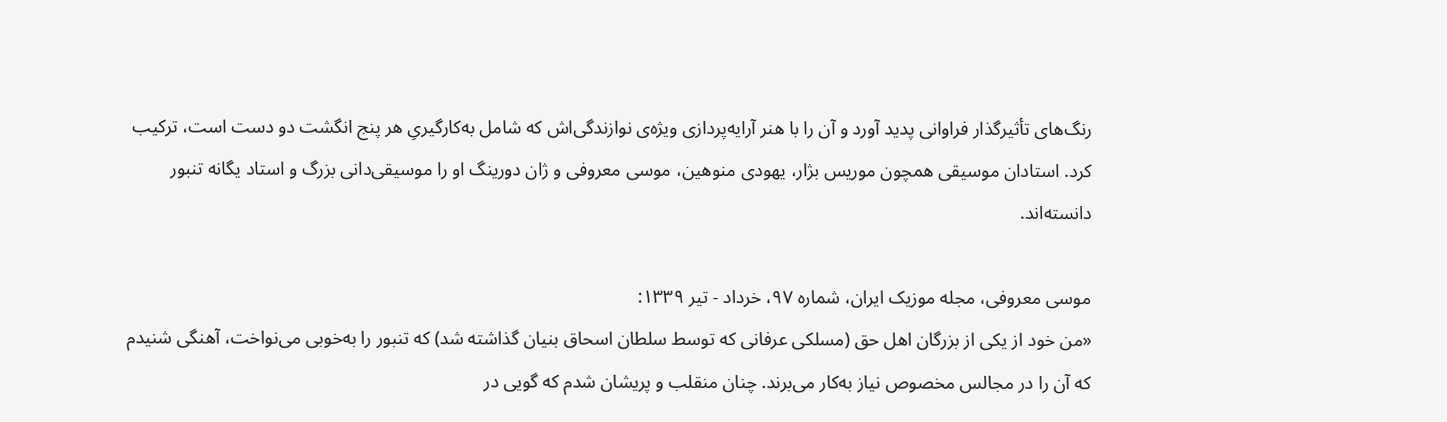رنگ‌های تأثیرگذار فراوانی پدید آورد و آن را با هنر آرایه‌پردازی ویژه‌ی نوازندگی‌اش که شامل به‌کارگیریِ هر پنج انگشت دو دست است، ترکیب کرد. استادان موسیقی همچون موریس بژار، یهودی منوهین، موسی معروفی و ژان دورینگ او را موسیقی‌دانی بزرگ و استاد یگانه تنبور دانسته‌اند.

موسی معروفی، مجله موزیک ایران، شماره ۹۷، خرداد - تیر ۱۳۳۹:
«من خود از یکی از بزرگان اهل حق (مسلکی عرفانی که توسط سلطان اسحاق بنیان گذاشته شد) که تنبور را به‌خوبی می‌نواخت، آهنگی شنیدم که آن را در مجالس مخصوص نیاز به‌کار می‌برند. چنان منقلب و پریشان شدم که گویی در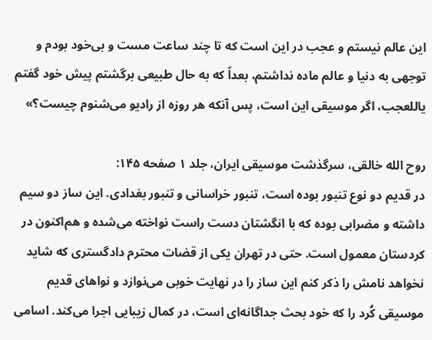این عالم نیستم و عجب در این است که تا چند ساعت مست و بی‌خود بودم و توجهی به دنیا و عالم ماده نداشتم، بعداً که به حال طبیعی برگشتم پیش خود گفتم یاللعجب، اگر موسیقی این است، پس آنکه هر روزه از رادیو می‌شنوم چیست؟»

روح الله خالقی، سرگذشت موسیقی ایران، جلد ۱ صفحه ۱۴۵:
در قدیم دو نوع تنبور بوده است، تنبور خراسانی و تنبور بغدادی. این ساز دو سیم داشته و مضرابی بوده که با انگشتان دست راست نواخته می‌شده و هم‌اکنون در کردستان معمول‌ است. حتی در تهران یکی از قضات محترم دادگستری که شاید نخواهد نامش را ذکر کنم این ساز را در نهایت خوبی می‌نوازد و نواهای قدیم موسیقی کُرد را که خود بحث جداگانه‌ای است، در کمال زیبایی اجرا می‌کند. اسامی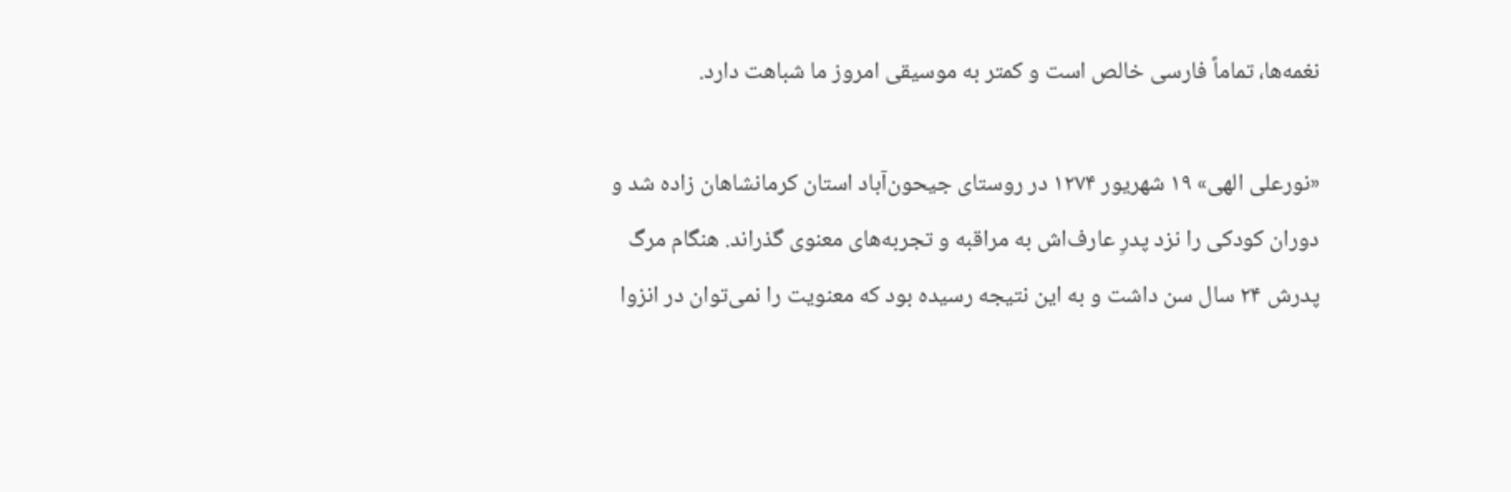نغمه‌ها، تماماً فارسی خالص است و کمتر به موسیقی امروز ما شباهت دارد.

«نورعلی الهی» ۱۹ شهریور ۱۲۷۴ در روستای جیحون‌آباد استان کرمانشاهان زاده شد و دوران کودکی را نزد پدرِ عارف‌اش به مراقبه و تجربه‌های معنوی گذراند. هنگام مرگ پدرش ۲۴ سال سن داشت و به این نتیجه رسیده بود که معنویت را نمی‌توان در انزوا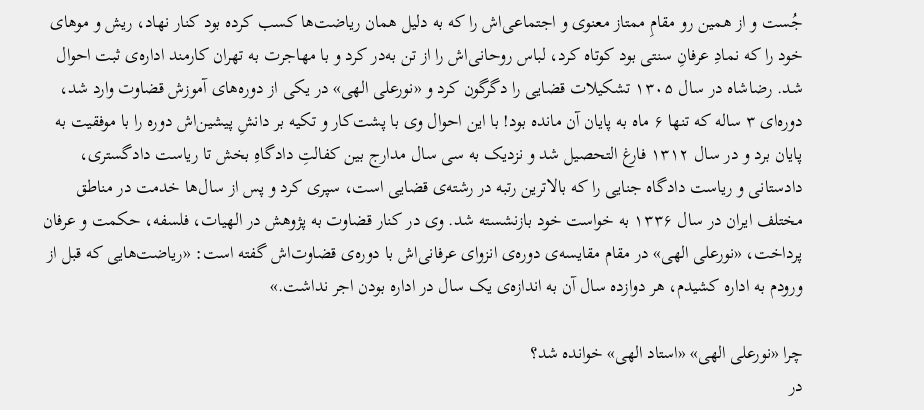جُست و از همین رو مقامِ ممتاز معنوی و اجتماعی‌اش را که به دلیل همان ریاضت‌ها کسب کرده بود کنار نهاد، ریش و موهای خود را که نمادِ عرفانِ سنتی بود کوتاه کرد، لباس روحانی‌اش را از تن به‌در کرد و با مهاجرت به تهران کارمند اداره‌ی ثبت احوال شد. رضاشاه در سال ۱۳۰۵ تشکیلات قضایی را دگرگون کرد و «نورعلی الهی» در یکی از دوره‌های آموزش قضاوت وارد شد، دوره‌ای ۳ ساله که تنها ۶ ماه به پایان آن مانده بود! با این احوال وی با پشت‌کار و تکیه بر دانشِ پیشین‌اش دوره را با موفقیت به پایان برد و در سال ۱۳۱۲ فارغ التحصیل شد و نزدیک به سی سال مدارج بین کفالتِ دادگاهِ بخش تا ریاست دادگستری، دادستانی و ریاست دادگاه جنایی را که بالاترین رتبه در رشته‌ی قضایی است، سپری کرد و پس از سال‌ها خدمت در مناطق مختلف ایران در سال ۱۳۳۶ به خواست خود بازنشسته شد. وی در کنار قضاوت به پژوهش در الهیات، فلسفه، حکمت و عرفان پرداخت، «نورعلی الهی» در مقام مقایسه‌ی دوره‌ی انزوای عرفانی‌اش با دوره‌ی قضاوت‌اش گفته است: «ریاضت‌هایی که قبل از ورودم به اداره کشیدم، هر دوازده سال آن به اندازه‌ی یک سال در اداره بودن اجر نداشت.»

چرا «نورعلی الهی» «استاد الهی» خوانده شد؟
در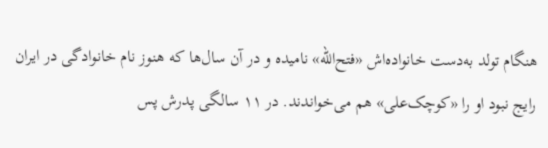هنگام تولد به‌دست خانواده‌اش «فتح‌الله» نامیده و در آن سال‌ها که هنوز نام خانوادگی در ایران رایج نبود او را «کوچک‌علی» هم می‌خواندند. در ۱۱ سالگی پدرش پس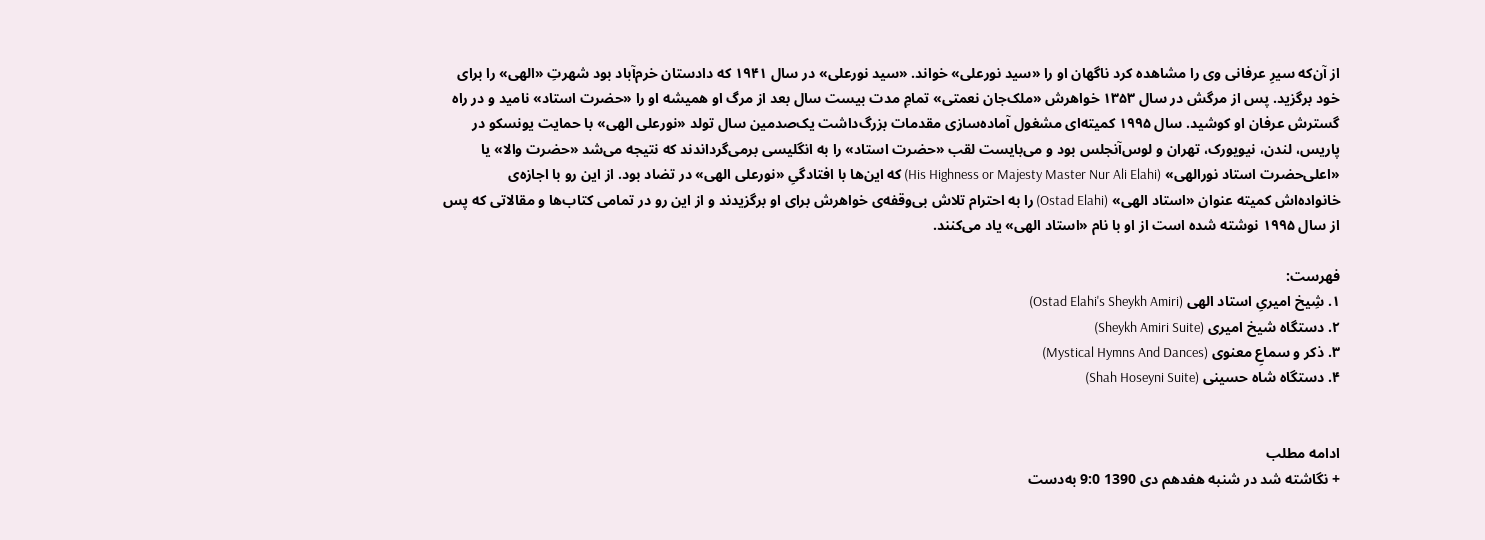از آن‌که سیرِ عرفانی وی را مشاهده کرد ناگهان او را «سید نورعلی» خواند. «سید نورعلی» در سال ۱۹۴۱ که دادستان خرم‌آباد بود شهرتِ «الهی» را برای خود برگزید. پس از مرگش در سال ۱۳۵۳ خواهرش «ملک‌جان نعمتی» تمامِ مدت بیست سال بعد از مرگ او همیشه او را «حضرت استاد» نامید و در راه گسترش عرفان او کوشید. سال ۱۹۹۵ کمیته‌ای مشغول آماده‌سازی مقدمات بزرگ‌داشت یک‌صدمین سال تولد «نورعلی الهی» با حمایت یونسکو در پاریس، لندن، نیویورک، تهران و لوس‌آنجلس بود و می‌بایست لقب «حضرت استاد» را به انگلیسی برمی‌گرداندند که نتیجه می‌شد «حضرت والا» یا «اعلی‌حضرت استاد نورالهی» (His Highness or Majesty Master Nur Ali Elahi) که این‌ها با افتادگیِ «نورعلی الهی» در تضاد بود. از این رو با اجازه‌ی خانواده‌اش کمیته عنوان «استاد الهی» (Ostad Elahi) را به احترام تلاش بی‌وقفه‌ی خواهرش برای او برگزیدند و از این رو در تمامی کتاب‌ها و مقالاتی که پس از سال ۱۹۹۵ نوشته شده است از او با نام «استاد الهی» یاد می‌کنند.

فهرست:
۱. شِیخ امیریِ استاد الهی (Ostad Elahi's Sheykh Amiri)
۲. دستگاه شیخ امیری (Sheykh Amiri Suite)
۳. ذكر و سماعِ معنوی (Mystical Hymns And Dances)
۴. دستگاه شاه حسینی (Shah Hoseyni Suite)


ادامه مطلب
+ نگاشته شد در شنبه هفدهم دی 1390 9:0 به‌دست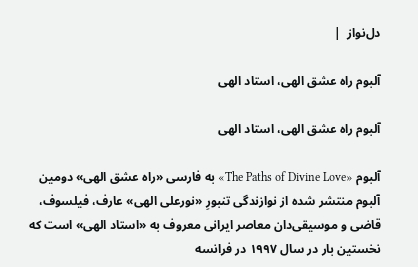دل‌نواز  |

آلبوم راه عشق الهی، استاد الهی

آلبوم راه عشق الهی، استاد الهی

آلبوم «The Paths of Divine Love» به فارسی «راه عشق الهی» دومین آلبوم منتشر شده از نوازندگی تنبورِ «نورعلی الهی» عارف، فیلسوف، قاضی و موسیقی‌دان معاصر ایرانی معروف به «استاد الهی» است که نخستین بار در سال ۱۹۹۷ در فرانسه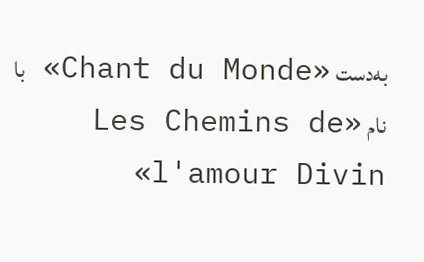به‌دست «Chant du Monde» با نام «Les Chemins de l'amour Divin»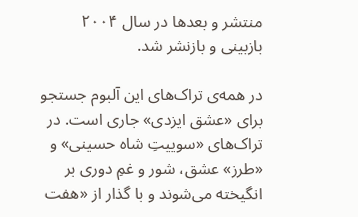منتشر و بعدها در سال ۲۰۰۴ بازبینی و بازنشر شد.

در همه‌ی تراک‌های این آلبوم جستجو برای «عشق ایزدی» جاری است. در تراک‌های «سوییتِ شاه حسینی» و «طرز» عشق، شور و غمِ دوری بر انگیخته می‌شوند و با گذار از «هفت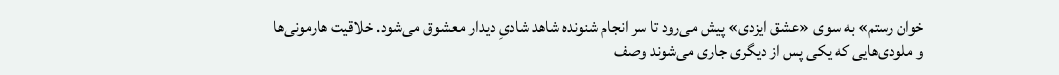خوان رستم» به سوی «عشق ایزدی» پیش می‌رود تا سر انجام شنونده شاهد شادیِ دیدار معشوق می‌شود. خلاقیت هارمونی‌ها و ملودی‌‌هایی که یکی پس از دیگری جاری می‌شوند وصف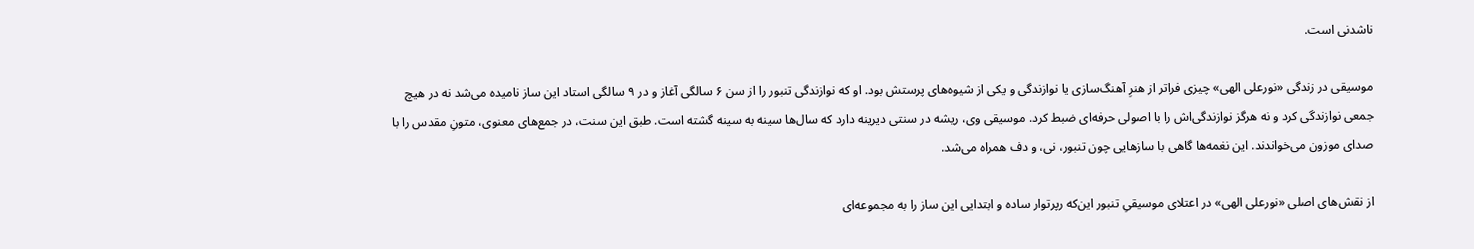ناشدنی است.

موسیقی در زندگی «نورعلی الهی» چیزی فراتر از هنرِ آهنگ‌سازی یا نوازندگی و یکی از شیوه‌‌های پرستش بود. او که نوازندگی تنبور را از سن ۶ سالگی آغاز و در ۹ سالگی استاد این ساز نامیده می‌شد نه در هیچ جمعی نوازندگی کرد و نه هرگز نوازندگی‌اش را با اصولی حرفه‌ای ضبط کرد. موسیقی وی، ریشه در سنتی دیرینه دارد که سال‌ها سینه به سینه گشته است. طبق این سنت، در جمع‌های معنوی، متونِ مقدس را با صدای موزون می‌خواندند. این نغمه‌ها گاهی با سازهایی چون تنبور، نی، و دف همراه می‌شد.

از نقش‌های اصلی «نورعلی الهی» در اعتلای موسیقیِ تنبور این‌که رپرتوار ساده و ابتدایی این ساز را به مجموعه‌ای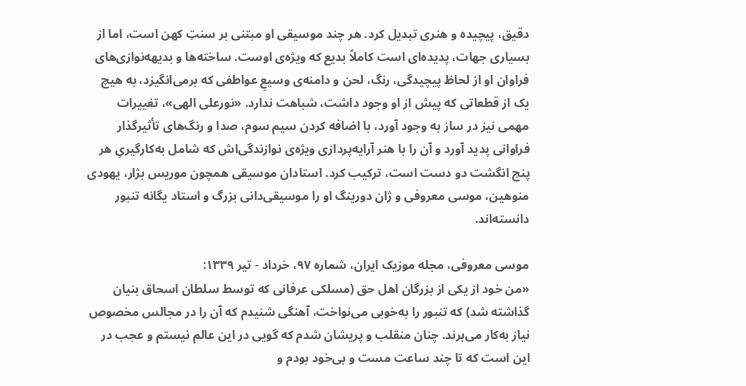دقیق، پیچیده و هنری تبدیل کرد. هر چند موسیقی او مبتنی بر سنتِ کهن است، اما از بسیاری جهات، پدیده‌ای است کاملاً بدیع که ویژه‌ی اوست. ساخته‌ها و بدیهه‌نوازی‌های فراوان او از لحاظ پیچیدگی، رنگ، لحن و دامنه‌ی وسیعِ عواطفی که برمی‌انگیزد، به هیچ یک از قطعاتی که پیش از او وجود داشت، شباهت ندارد. «نورعلی الهی»، تغییرات مهمی نیز در ساز به وجود آورد، با اضافه کردن سیم سوم، صدا و رنگ‌های تأثیرگذار فراوانی پدید آورد و آن را با هنر آرایه‌پردازی ویژه‌ی نوازندگی‌اش که شامل به‌کارگیریِ هر پنج انگشت دو دست است، ترکیب کرد. استادان موسیقی همچون موریس بژار، یهودی منوهین، موسی معروفی و ژان دورینگ او را موسیقی‌دانی بزرگ و استاد یگانه تنبور دانسته‌اند.

موسی معروفی، مجله موزیک ایران، شماره ۹۷، خرداد - تیر ۱۳۳۹:
«من خود از یکی از بزرگان اهل حق (مسلکی عرفانی که توسط سلطان اسحاق بنیان گذاشته شد) که تنبور را به‌خوبی می‌نواخت، آهنگی شنیدم که آن را در مجالس مخصوص نیاز به‌کار می‌برند. چنان منقلب و پریشان شدم که گویی در این عالم نیستم و عجب در این است که تا چند ساعت مست و بی‌خود بودم و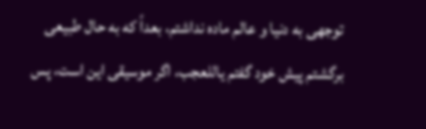توجهی به دنیا و عالم ماده نداشتم، بعداً که به حال طبیعی برگشتم پیش خود گفتم یاللعجب، اگر موسیقی این است، پس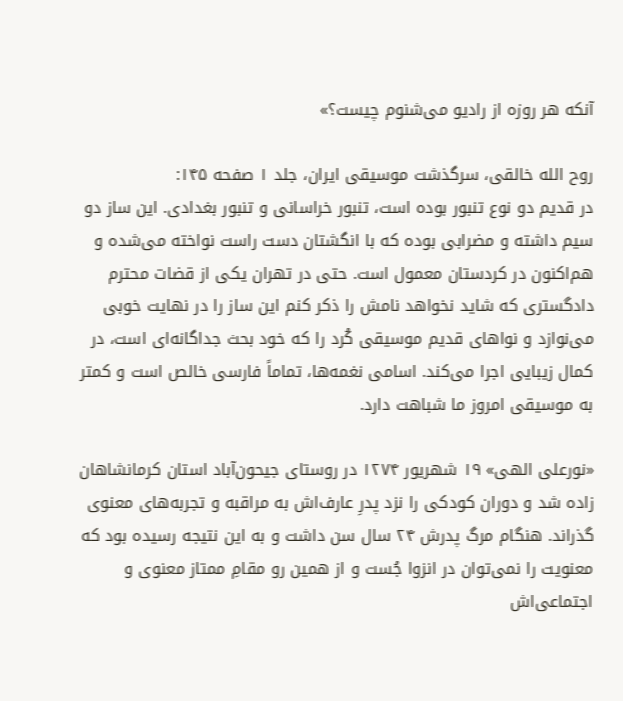آنکه هر روزه از رادیو می‌شنوم چیست؟»

روح الله خالقی، سرگذشت موسیقی ایران، جلد ۱ صفحه ۱۴۵:
در قدیم دو نوع تنبور بوده است، تنبور خراسانی و تنبور بغدادی. این ساز دو سیم داشته و مضرابی بوده که با انگشتان دست راست نواخته می‌شده و هم‌اکنون در کردستان معمول‌ است. حتی در تهران یکی از قضات محترم دادگستری که شاید نخواهد نامش را ذکر کنم این ساز را در نهایت خوبی می‌نوازد و نواهای قدیم موسیقی کُرد را که خود بحث جداگانه‌ای است، در کمال زیبایی اجرا می‌کند. اسامی نغمه‌ها، تماماً فارسی خالص است و کمتر به موسیقی امروز ما شباهت دارد.

«نورعلی الهی» ۱۹ شهریور ۱۲۷۴ در روستای جیحون‌آباد استان کرمانشاهان زاده شد و دوران کودکی را نزد پدرِ عارف‌اش به مراقبه و تجربه‌های معنوی گذراند. هنگام مرگ پدرش ۲۴ سال سن داشت و به این نتیجه رسیده بود که معنویت را نمی‌توان در انزوا جُست و از همین رو مقامِ ممتاز معنوی و اجتماعی‌اش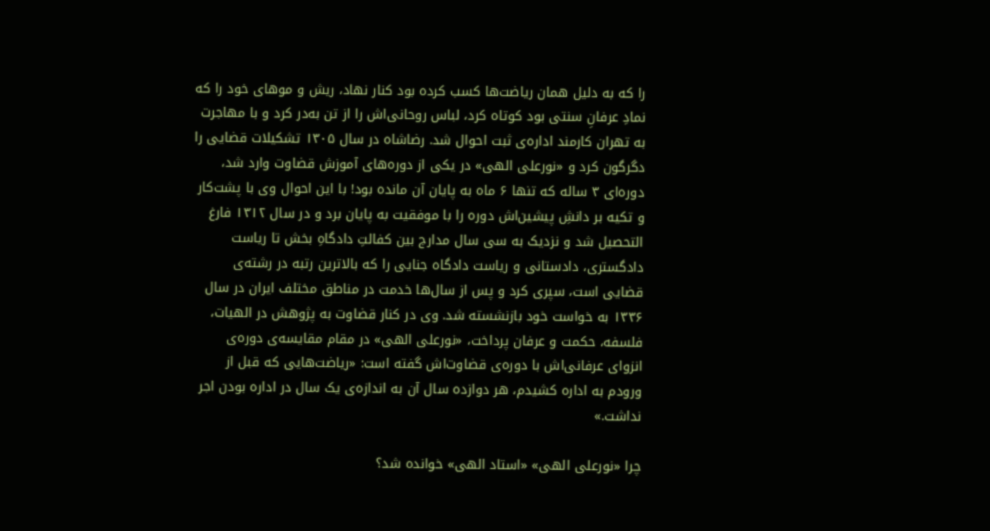را که به دلیل همان ریاضت‌ها کسب کرده بود کنار نهاد، ریش و موهای خود را که نمادِ عرفانِ سنتی بود کوتاه کرد، لباس روحانی‌اش را از تن به‌در کرد و با مهاجرت به تهران کارمند اداره‌ی ثبت احوال شد. رضاشاه در سال ۱۳۰۵ تشکیلات قضایی را دگرگون کرد و «نورعلی الهی» در یکی از دوره‌های آموزش قضاوت وارد شد، دوره‌ای ۳ ساله که تنها ۶ ماه به پایان آن مانده بود! با این احوال وی با پشت‌کار و تکیه بر دانشِ پیشین‌اش دوره را با موفقیت به پایان برد و در سال ۱۳۱۲ فارغ التحصیل شد و نزدیک به سی سال مدارج بین کفالتِ دادگاهِ بخش تا ریاست دادگستری، دادستانی و ریاست دادگاه جنایی را که بالاترین رتبه در رشته‌ی قضایی است، سپری کرد و پس از سال‌ها خدمت در مناطق مختلف ایران در سال ۱۳۳۶ به خواست خود بازنشسته شد. وی در کنار قضاوت به پژوهش در الهیات، فلسفه، حکمت و عرفان پرداخت، «نورعلی الهی» در مقام مقایسه‌ی دوره‌ی انزوای عرفانی‌اش با دوره‌ی قضاوت‌اش گفته است: «ریاضت‌هایی که قبل از ورودم به اداره کشیدم، هر دوازده سال آن به اندازه‌ی یک سال در اداره بودن اجر نداشت.»

چرا «نورعلی الهی» «استاد الهی» خوانده شد؟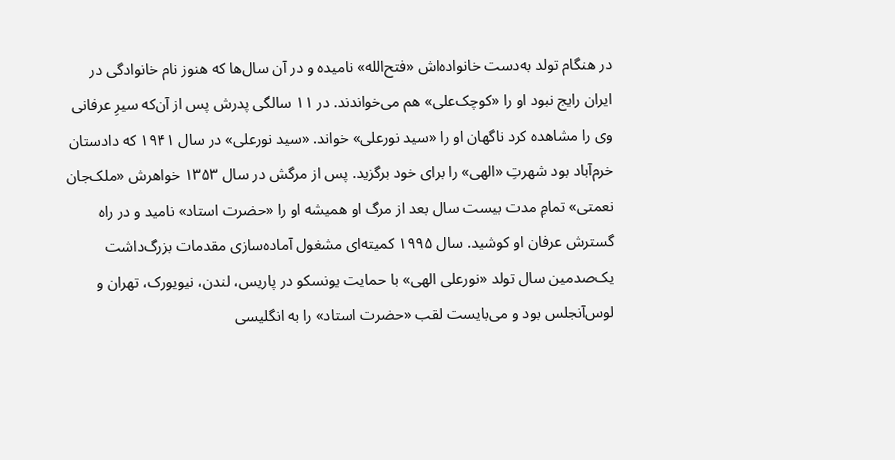در هنگام تولد به‌دست خانواده‌اش «فتح‌الله» نامیده و در آن سال‌ها که هنوز نام خانوادگی در ایران رایج نبود او را «کوچک‌علی» هم می‌خواندند. در ۱۱ سالگی پدرش پس از آن‌که سیرِ عرفانی وی را مشاهده کرد ناگهان او را «سید نورعلی» خواند. «سید نورعلی» در سال ۱۹۴۱ که دادستان خرم‌آباد بود شهرتِ «الهی» را برای خود برگزید. پس از مرگش در سال ۱۳۵۳ خواهرش «ملک‌جان نعمتی» تمامِ مدت بیست سال بعد از مرگ او همیشه او را «حضرت استاد» نامید و در راه گسترش عرفان او کوشید. سال ۱۹۹۵ کمیته‌ای مشغول آماده‌سازی مقدمات بزرگ‌داشت یک‌صدمین سال تولد «نورعلی الهی» با حمایت یونسکو در پاریس، لندن، نیویورک، تهران و لوس‌آنجلس بود و می‌بایست لقب «حضرت استاد» را به انگلیسی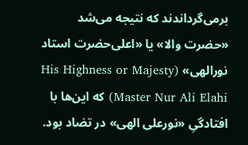برمی‌گرداندند که نتیجه می‌شد «حضرت والا» یا «اعلی‌حضرت استاد نورالهی» (His Highness or Majesty Master Nur Ali Elahi) که این‌ها با افتادگیِ «نورعلی الهی» در تضاد بود.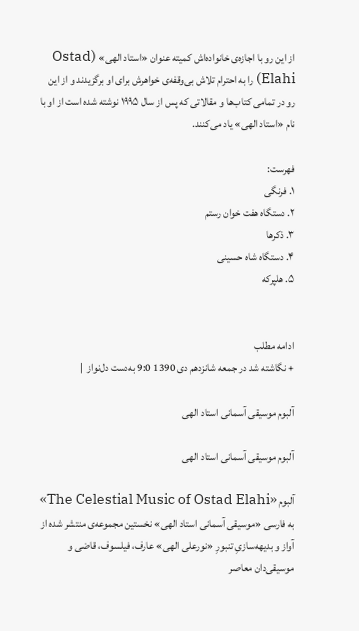از این رو با اجازه‌ی خانواده‌اش کمیته عنوان «استاد الهی» (Ostad Elahi) را به احترام تلاش بی‌وقفه‌ی خواهرش برای او برگزیدند و از این رو در تمامی کتاب‌ها و مقالاتی که پس از سال ۱۹۹۵ نوشته شده است از او با نام «استاد الهی» یاد می‌کنند.

فهرست:
۱. فرنگی
۲. دستگاه هفت خوان رستم
۳. ذكرها
۴. دستگاه شاه حسینی
۵. هلپركه


ادامه مطلب
+ نگاشته شد در جمعه شانزدهم دی 1390 9:0 به‌دست دل‌نواز  |

آلبوم موسیقی آسمانی استاد الهی

آلبوم موسیقی آسمانی استاد الهی

آلبوم «The Celestial Music of Ostad Elahi» به فارسی «موسیقی آسمانی استاد الهی» نخستین مجموعه‌ی منتشر شده از آواز و بدیهه‌سازیِ تنبورِ «نورعلی الهی» عارف، فیلسوف، قاضی و موسیقی‌دان معاصر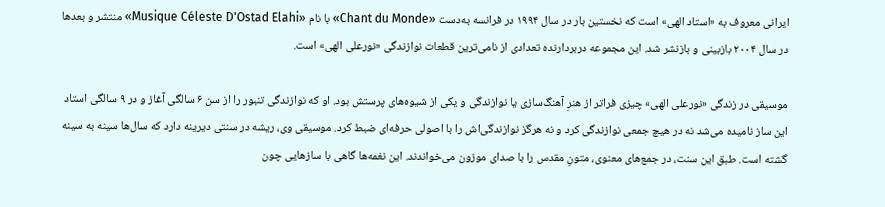ایرانی معروف به «استاد الهی» است که نخستین بار در سال ۱۹۹۴ در فرانسه به‌دست «Chant du Monde» با نام «Musique Céleste D'Ostad Elahi» منتشر و بعدها در سال ۲۰۰۴ بازبینی و بازنشر شد. این مجموعه دربردارنده تعدادی از نامی‌ترین قطعات نوازندگی «نورعلی الهی» است.

موسیقی در زندگی «نورعلی الهی» چیزی فراتر از هنرِ آهنگ‌سازی یا نوازندگی و یکی از شیوه‌‌های پرستش بود. او که نوازندگی تنبور را از سن ۶ سالگی آغاز و در ۹ سالگی استاد این ساز نامیده می‌شد نه در هیچ جمعی نوازندگی کرد و نه هرگز نوازندگی‌اش را با اصولی حرفه‌ای ضبط کرد. موسیقی وی، ریشه در سنتی دیرینه دارد که سال‌ها سینه به سینه گشته است. طبق این سنت، در جمع‌های معنوی، متونِ مقدس را با صدای موزون می‌خواندند. این نغمه‌ها گاهی با سازهایی چون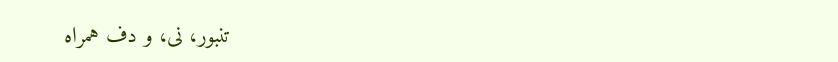تنبور، نی، و دف همراه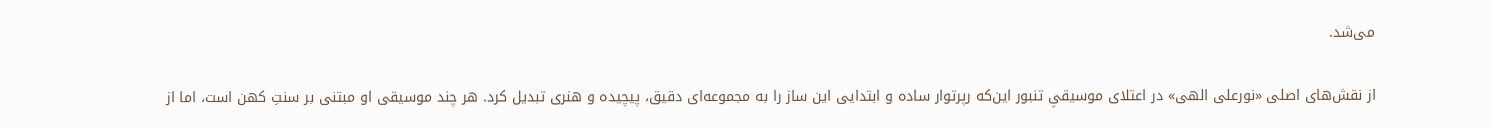می‌شد.

از نقش‌های اصلی «نورعلی الهی» در اعتلای موسیقیِ تنبور این‌که رپرتوار ساده و ابتدایی این ساز را به مجموعه‌ای دقیق، پیچیده و هنری تبدیل کرد. هر چند موسیقی او مبتنی بر سنتِ کهن است، اما از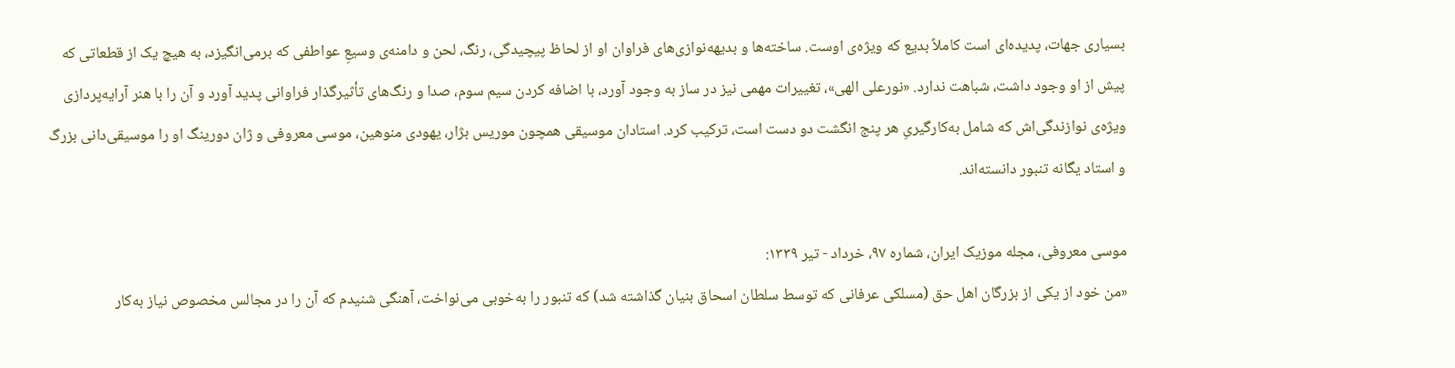بسیاری جهات، پدیده‌ای است کاملاً بدیع که ویژه‌ی اوست. ساخته‌ها و بدیهه‌نوازی‌های فراوان او از لحاظ پیچیدگی، رنگ، لحن و دامنه‌ی وسیعِ عواطفی که برمی‌انگیزد، به هیچ یک از قطعاتی که پیش از او وجود داشت، شباهت ندارد. «نورعلی الهی»، تغییرات مهمی نیز در ساز به وجود آورد، با اضافه کردن سیم سوم، صدا و رنگ‌های تأثیرگذار فراوانی پدید آورد و آن را با هنر آرایه‌پردازی ویژه‌ی نوازندگی‌اش که شامل به‌کارگیریِ هر پنج انگشت دو دست است، ترکیب کرد. استادان موسیقی همچون موریس بژار، یهودی منوهین، موسی معروفی و ژان دورینگ او را موسیقی‌دانی بزرگ و استاد یگانه تنبور دانسته‌اند.

موسی معروفی، مجله موزیک ایران، شماره ۹۷، خرداد - تیر ۱۳۳۹:
«من خود از یکی از بزرگان اهل حق (مسلکی عرفانی که توسط سلطان اسحاق بنیان گذاشته شد) که تنبور را به‌خوبی می‌نواخت، آهنگی شنیدم که آن را در مجالس مخصوص نیاز به‌کار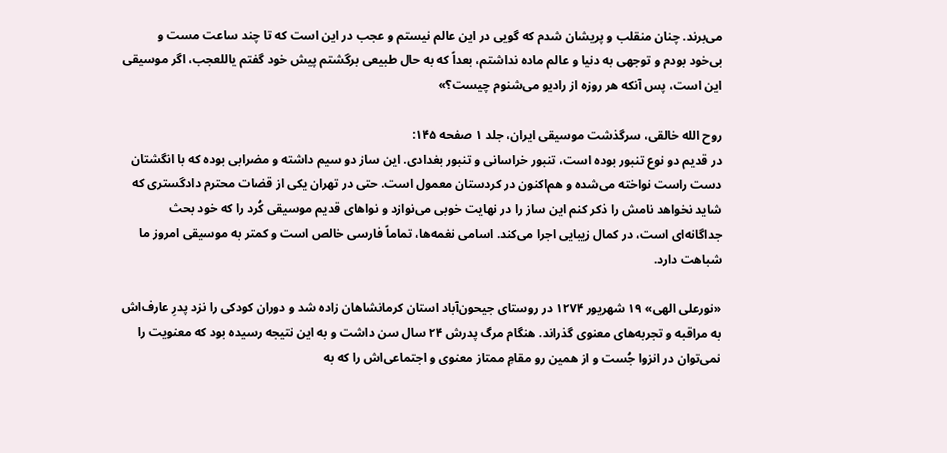می‌برند. چنان منقلب و پریشان شدم که گویی در این عالم نیستم و عجب در این است که تا چند ساعت مست و بی‌خود بودم و توجهی به دنیا و عالم ماده نداشتم، بعداً که به حال طبیعی برگشتم پیش خود گفتم یاللعجب، اگر موسیقی این است، پس آنکه هر روزه از رادیو می‌شنوم چیست؟»

روح الله خالقی، سرگذشت موسیقی ایران، جلد ۱ صفحه ۱۴۵:
در قدیم دو نوع تنبور بوده است، تنبور خراسانی و تنبور بغدادی. این ساز دو سیم داشته و مضرابی بوده که با انگشتان دست راست نواخته می‌شده و هم‌اکنون در کردستان معمول‌ است. حتی در تهران یکی از قضات محترم دادگستری که شاید نخواهد نامش را ذکر کنم این ساز را در نهایت خوبی می‌نوازد و نواهای قدیم موسیقی کُرد را که خود بحث جداگانه‌ای است، در کمال زیبایی اجرا می‌کند. اسامی نغمه‌ها، تماماً فارسی خالص است و کمتر به موسیقی امروز ما شباهت دارد.

«نورعلی الهی» ۱۹ شهریور ۱۲۷۴ در روستای جیحون‌آباد استان کرمانشاهان زاده شد و دوران کودکی را نزد پدرِ عارف‌اش به مراقبه و تجربه‌های معنوی گذراند. هنگام مرگ پدرش ۲۴ سال سن داشت و به این نتیجه رسیده بود که معنویت را نمی‌توان در انزوا جُست و از همین رو مقامِ ممتاز معنوی و اجتماعی‌اش را که به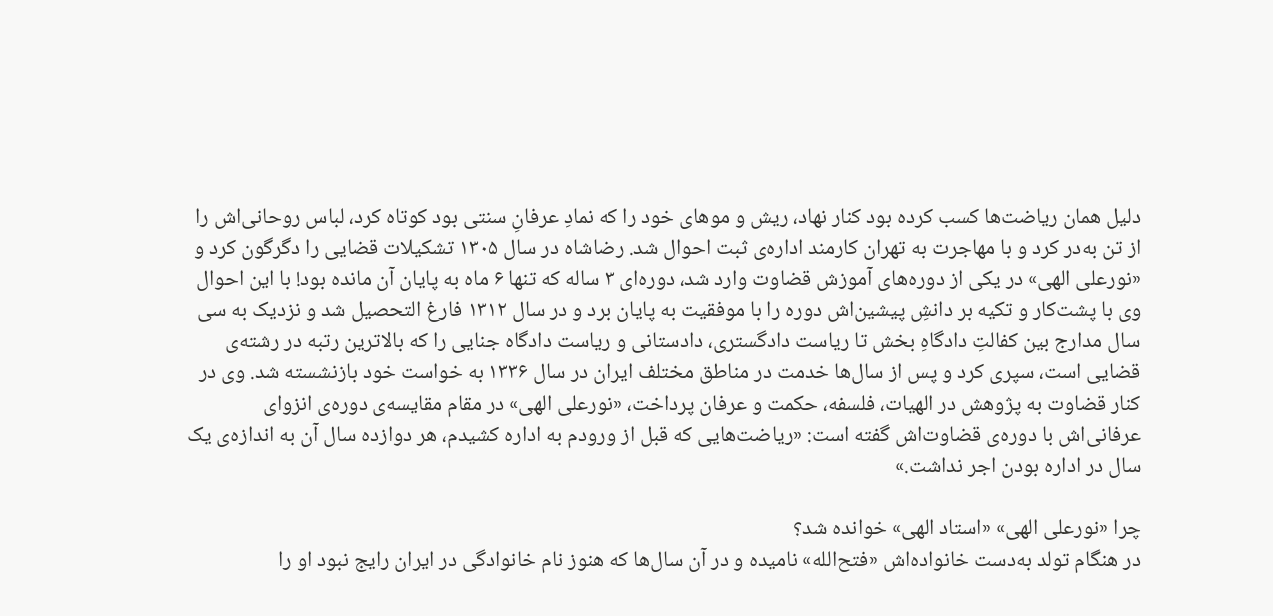دلیل همان ریاضت‌ها کسب کرده بود کنار نهاد، ریش و موهای خود را که نمادِ عرفانِ سنتی بود کوتاه کرد، لباس روحانی‌اش را از تن به‌در کرد و با مهاجرت به تهران کارمند اداره‌ی ثبت احوال شد. رضاشاه در سال ۱۳۰۵ تشکیلات قضایی را دگرگون کرد و «نورعلی الهی» در یکی از دوره‌های آموزش قضاوت وارد شد، دوره‌ای ۳ ساله که تنها ۶ ماه به پایان آن مانده بود! با این احوال وی با پشت‌کار و تکیه بر دانشِ پیشین‌اش دوره را با موفقیت به پایان برد و در سال ۱۳۱۲ فارغ التحصیل شد و نزدیک به سی سال مدارج بین کفالتِ دادگاهِ بخش تا ریاست دادگستری، دادستانی و ریاست دادگاه جنایی را که بالاترین رتبه در رشته‌ی قضایی است، سپری کرد و پس از سال‌ها خدمت در مناطق مختلف ایران در سال ۱۳۳۶ به خواست خود بازنشسته شد. وی در کنار قضاوت به پژوهش در الهیات، فلسفه، حکمت و عرفان پرداخت، «نورعلی الهی» در مقام مقایسه‌ی دوره‌ی انزوای عرفانی‌اش با دوره‌ی قضاوت‌اش گفته است: «ریاضت‌هایی که قبل از ورودم به اداره کشیدم، هر دوازده سال آن به اندازه‌ی یک سال در اداره بودن اجر نداشت.»

چرا «نورعلی الهی» «استاد الهی» خوانده شد؟
در هنگام تولد به‌دست خانواده‌اش «فتح‌الله» نامیده و در آن سال‌ها که هنوز نام خانوادگی در ایران رایج نبود او را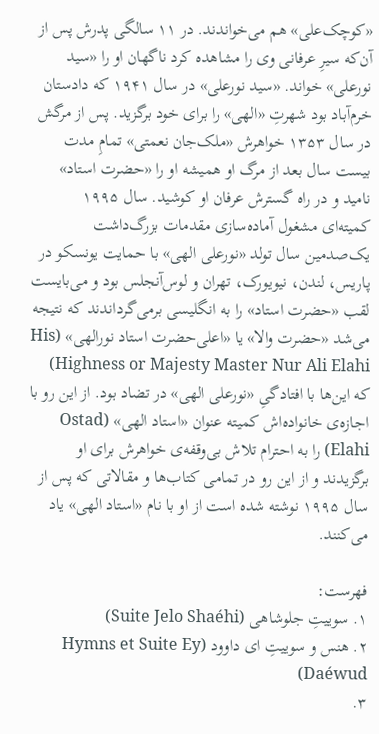«کوچک‌علی» هم می‌خواندند. در ۱۱ سالگی پدرش پس از آن‌که سیرِ عرفانی وی را مشاهده کرد ناگهان او را «سید نورعلی» خواند. «سید نورعلی» در سال ۱۹۴۱ که دادستان خرم‌آباد بود شهرتِ «الهی» را برای خود برگزید. پس از مرگش در سال ۱۳۵۳ خواهرش «ملک‌جان نعمتی» تمامِ مدت بیست سال بعد از مرگ او همیشه او را «حضرت استاد» نامید و در راه گسترش عرفان او کوشید. سال ۱۹۹۵ کمیته‌ای مشغول آماده‌سازی مقدمات بزرگ‌داشت یک‌صدمین سال تولد «نورعلی الهی» با حمایت یونسکو در پاریس، لندن، نیویورک، تهران و لوس‌آنجلس بود و می‌بایست لقب «حضرت استاد» را به انگلیسی برمی‌گرداندند که نتیجه می‌شد «حضرت والا» یا «اعلی‌حضرت استاد نورالهی» (His Highness or Majesty Master Nur Ali Elahi) که این‌ها با افتادگیِ «نورعلی الهی» در تضاد بود. از این رو با اجازه‌ی خانواده‌اش کمیته عنوان «استاد الهی» (Ostad Elahi) را به احترام تلاش بی‌وقفه‌ی خواهرش برای او برگزیدند و از این رو در تمامی کتاب‌ها و مقالاتی که پس از سال ۱۹۹۵ نوشته شده است از او با نام «استاد الهی» یاد می‌کنند.

فهرست:
۱. سوییتِ جلوشاهی (Suite Jelo Shaéhi)
۲. هنس و سوییتِ ای داوود (Hymns et Suite Ey Daéwud)
۳.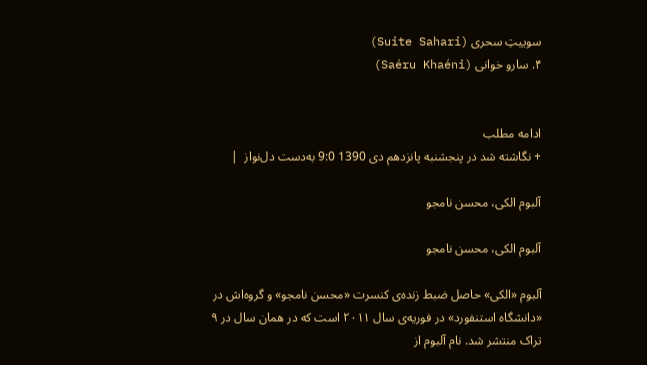سوییتِ سحری (Suite Sahari)
۴. سارو خوانی (Saéru Khaéni)


ادامه مطلب
+ نگاشته شد در پنجشنبه پانزدهم دی 1390 9:0 به‌دست دل‌نواز  |

آلبوم الکی، محسن نامجو

آلبوم الکی، محسن نامجو

آلبوم «الکی» حاصل ضبط زنده‌ی کنسرت «محسن نامجو» و گروه‌اش در «دانشگاه استنفورد» در فوریه‌ی سال ۲۰۱۱ است که در همان سال در ۹ تراک منتشر شد. نام آلبوم از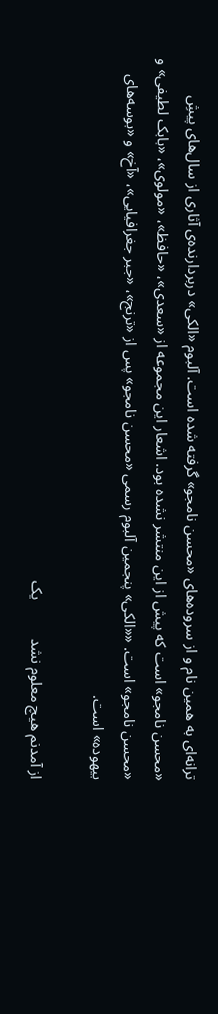ترانه‌ای به همین نام و از سروده‌های «محسن نامجو» گرفته شده است. آلبوم «الکی» دربردارنده‌ی آثاری از سال‌های پیشِ «محسن نامجو» است که پیش از این منتشر نشده بود. اشعار این مجموعه از «سعدی»، «حافظ»، «مولوی»، «بابک لطیفی» و «محسن نامجو» است. ««الکی» پنجمین آلبوم رسمی «محسن نامجو» پس از «ترنج»، «جبر جغرافیایی»، «آخ» و «بوسه‌های بیهوده» است.

از آمدنم هیچ معلوم نشد          یک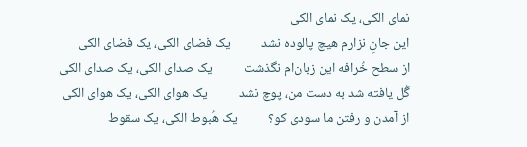نمای الکی، یک نمای الکی
این جانِ نزارم هیچ پالوده نشد          یک فضای الکی، یک فضای الکی
از سطح خُرافه این زبان‌ام نگذشت          یک صدای الکی، یک صدای الکی
گُل یافته شد به دست من، پوچ نشد          یک هوای الکی، یک هوای الکی
از آمدن و رفتن ما سودی کو؟          یک هُبوط الکی، یک سقوط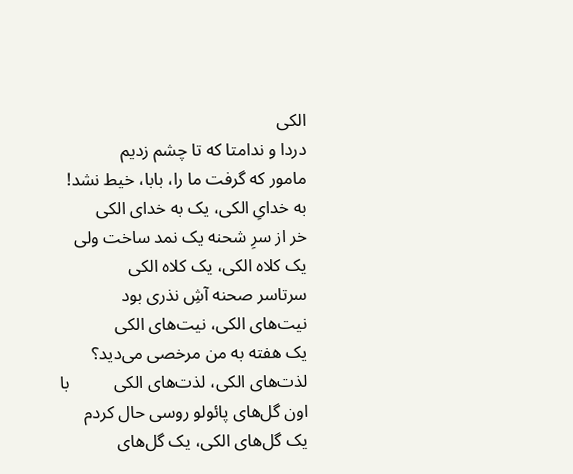الکی
دردا و ندامتا که تا چشم زدیم          مامور که گرفت ما را، بابا، خیط نشد!
به خدایِ الکی، یک به خدای الکی          خر از سرِ شحنه یک نمد ساخت ولی
یک کلاه الکی، یک کلاه الکی          سرتاسر صحنه آشِ نذری بود
نیت‌های الکی، نیت‌های الکی          یک هفته به من مرخصی می‌دید؟
لذت‌های الکی، لذت‌های الکی          با اون گل‌های پائولو روسی حال کردم
یک گل‌های الکی، یک گل‌های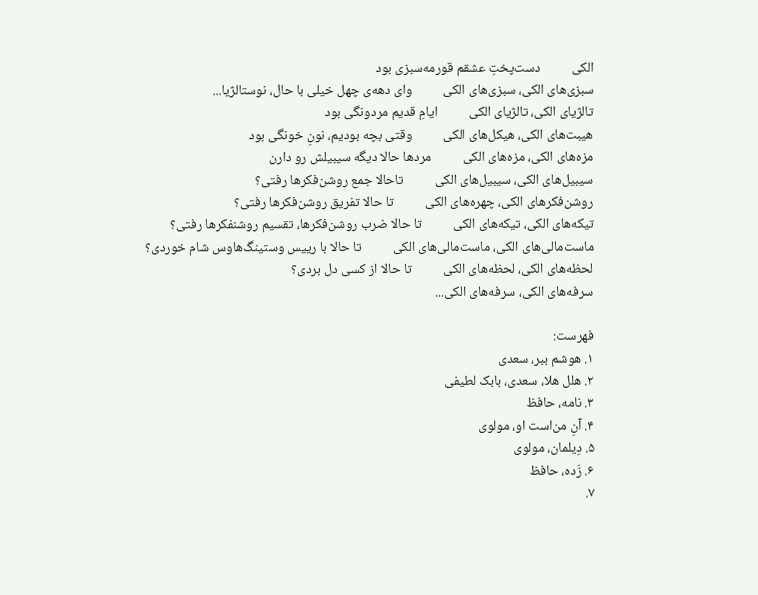الکی          دست‌پختِ عشقم قورمه‌سبزی بود
سبزی‌های الکی، سبزی‌های الکی          وای دهه‌ی چهل خیلی با حال، نوستالژیا...
تالژیای الکی، تالژیای الکی          ایامِ قدیم مردونگی بود
هیبت‌های الکی، هیکل‌های الکی          وقتی بچه بودیم، نونِ خونگی بود
مزه‌های الکی، مزه‌های الکی          مردها حالا دیگه سیبیلش‌ رو دارن
سیبیل‌های الکی، سیبیل‌های الکی          تاحالا جمع روشن‌فکرها رفتی؟
روشن‌فکرهای الکی، چهره‌های الکی          تا حالا تفریق روشن‌فکرها رفتی؟
تیکه‌های الکی، تیکه‌های الکی          تا حالا ضرب روشن‌فکرها، تقسیم روشنفکرها رفتی؟
ماست‌مالی‌های الکی، ماست‌مالی‌های الکی          تا حالا با رییس وستینگ‌هاوس شام خوردی؟
لحظه‌های الکی، لحظه‌های الکی          تا حالا از کسی دل بردی؟
سرفه‌های الکی، سرفه‌های الکی...

فهرست:
۱. هوشم ببر، سعدی
۲. هلل هلا، سعدی، بابک لطیفی
۳. نامه، حافظ
۴. آنِ من‌است او، مولوی
۵. دِیلمان، مولوی
۶. زَده، حافظ
۷.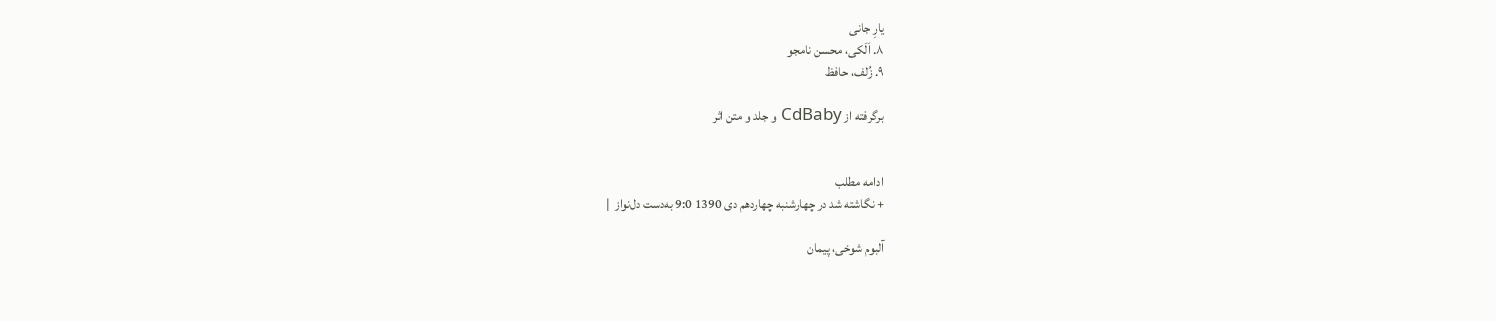یارِ جانی
۸. اَلَکی، محسن نامجو
۹. زُلف، حافظ

برگرفته از CdBaby و جلد و متن اثر


ادامه مطلب
+ نگاشته شد در چهارشنبه چهاردهم دی 1390 9:0 به‌دست دل‌نواز  |

آلبوم شوخی، پیمان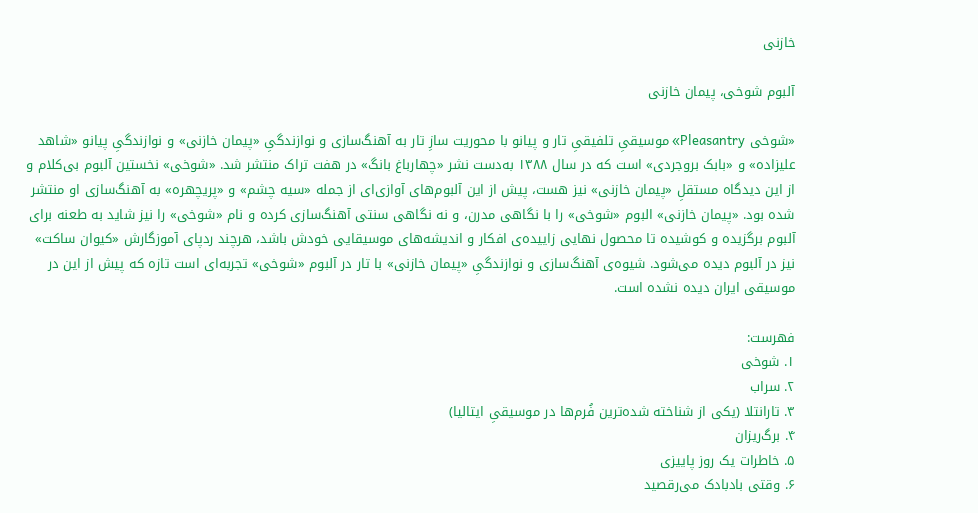خازنی

آلبوم شوخی، پیمان خازنی

«شوخی Pleasantry» موسیقیِ تلفیقیِ تار و پیانو با محوریت سازِ تار به آهنگ‌سازی و نوازندگیِ «پیمان خازنی» و نوازندگیِ پیانو «شاهد علیزاده» و «بابک بروجردی» است که در سال ۱۳۸۸ به‌دست نشر «چهارباغ بانگ» در هفت تراک منتشر شد. «شوخی» نخستین آلبوم بی‌کلام و از این دیدگاه مستقلِ «پیمان خازنی» نیز هست، پیش از این آلبوم‌های آوازی‌ای از جمله «سیه چشم» و «پریچهره» به آهنگ‌سازی او منتشر شده بود. «پیمان خازنی» البوم «شوخی» را با نگاهی مدرن، و نه نگاهی سنتی آهنگ‌سازی کرده و نام «شوخی» را نیز شاید به طعنه برای آلبوم برگزیده و کوشیده تا محصول نهایی زاییده‌ی افکار و اندیشه‌های موسیقایی خودش باشد، هرچند ردپای آموزگارش «کیوان ساکت» نیز در آلبوم دیده می‌شود. شیوه‌ی آهنگ‌سازی و نوازندگیِ «پیمان خازنی» با تار در آلبوم «شوخی» تجربه‌ای است تازه که پیش از این در موسیقی ایران دیده نشده است.

فهرست:
۱. شوخی
۲. سراب
۳. تارانتلا (یکی از شناخته‌ شده‌ترین فُرم‌ها در موسیقیِ ایتالیا)
۴. برگ‌ریزان
۵. خاطرات یک روز پاییزی
۶. وقتی بادبادک می‌رقصید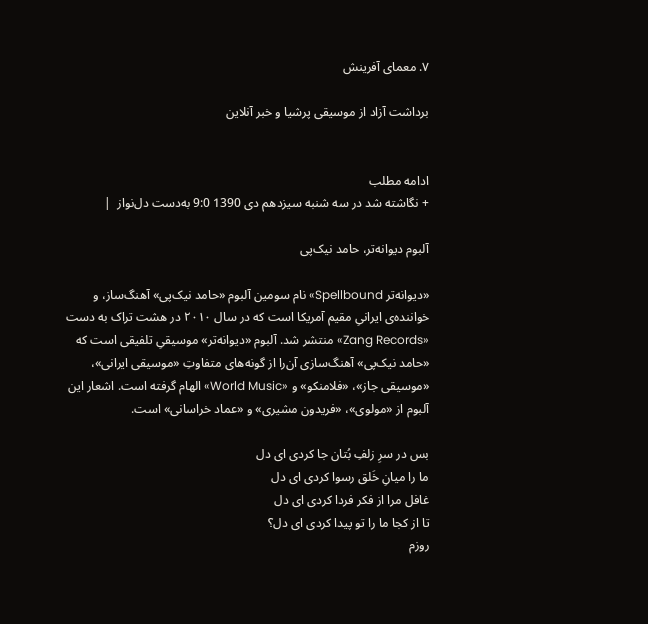۷. معمای آفرینش

برداشت آزاد از موسیقی پرشیا و خبر آنلاین


ادامه مطلب
+ نگاشته شد در سه شنبه سیزدهم دی 1390 9:0 به‌دست دل‌نواز  |

آلبوم دیوانه‌تر، حامد نیک‌پی

«دیوانه‌تر Spellbound» نام سومین آلبوم «حامد نیک‌پی» آهنگ‌ساز، و خواننده‌ی‌ ایرانیِ مقیم آمریکا است که در سال ۲۰۱۰ در هشت تراک به دست «Zang Records» منتشر شد. آلبوم «دیوانه‌تر» موسیقیِ تلفیقی‌ است که «حامد نیک‌پی» آهنگ‌سازی آن‌را از گونه‌های متفاوتِ «موسیقی ایرانی»، «موسیقی جاز»، «فلامنکو» و «World Music» الهام گرفته است. اشعار این آلبوم از «مولوی»، «فریدون مشیری» و «عماد خراسانی» است.

بس در سرِ زلفِ بُتان جا کردی ای دل
ما را میانِ خَلق رسوا کردی ای دل
غافل مرا از فکر فردا کردی ای دل
تا از کجا ما را تو پیدا کردی ای دل؟
روزم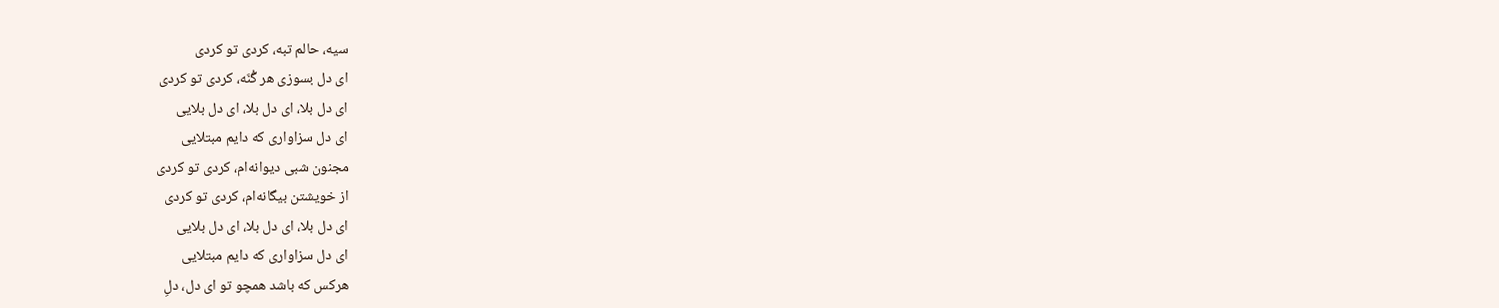سیه، حالم تبه، کردی تو کردی
ای دل بسوزی هر گُنَه، کردی تو کردی
ای دل بلا، ای دل بلا، ای دل بلایی
ای دل سزاواری که دایم مبتلایی
مجنون شبی دیوانه‌ام، کردی تو کردی
از خویشتن بیگانه‌ام، کردی تو کردی
ای دل بلا، ای دل بلا، ای دل بلایی
ای دل سزاواری که دایم مبتلایی
هرکس که باشد همچو تو ای دل، دلِ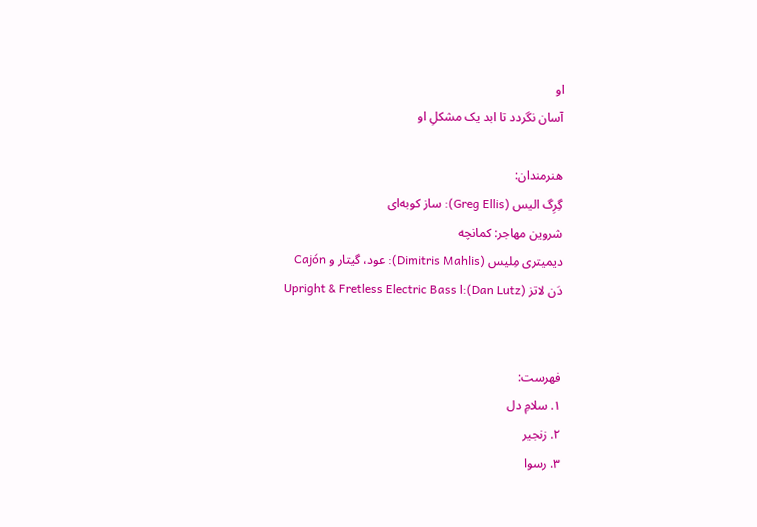او
آسان نگردد تا ابد یک مشکلِ او

هنرمندان:
گِرِگ الیس (Greg Ellis): ساز کوبه‌ای
شروین مهاجر: کمانچه
دیمیتری مِلیس (Dimitris Mahlis): عود، گیتار و Cajón
دَن لاتز (Dan Lutz):ا Upright & Fretless Electric Bass


فهرست:
۱. سلامِ دل
۲. زنجیر
۳. رسوا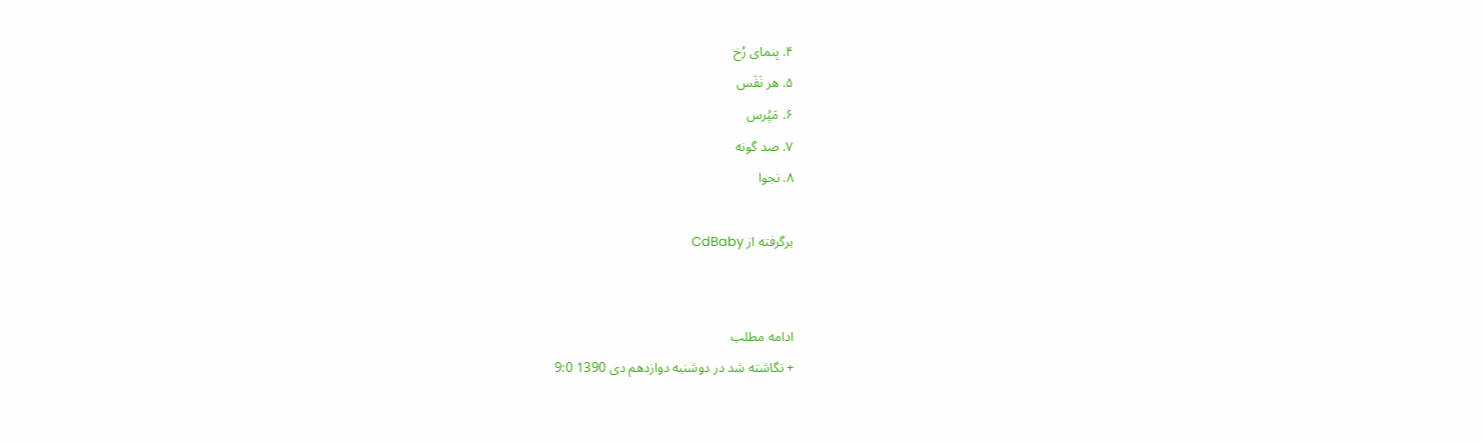۴. بِنمای رُخ
۵. هر نَفَس
۶. مَپُرس
۷. صد گونه
۸. نجوا

برگرفته از CdBaby


ادامه مطلب
+ نگاشته شد در دوشنبه دوازدهم دی 1390 9:0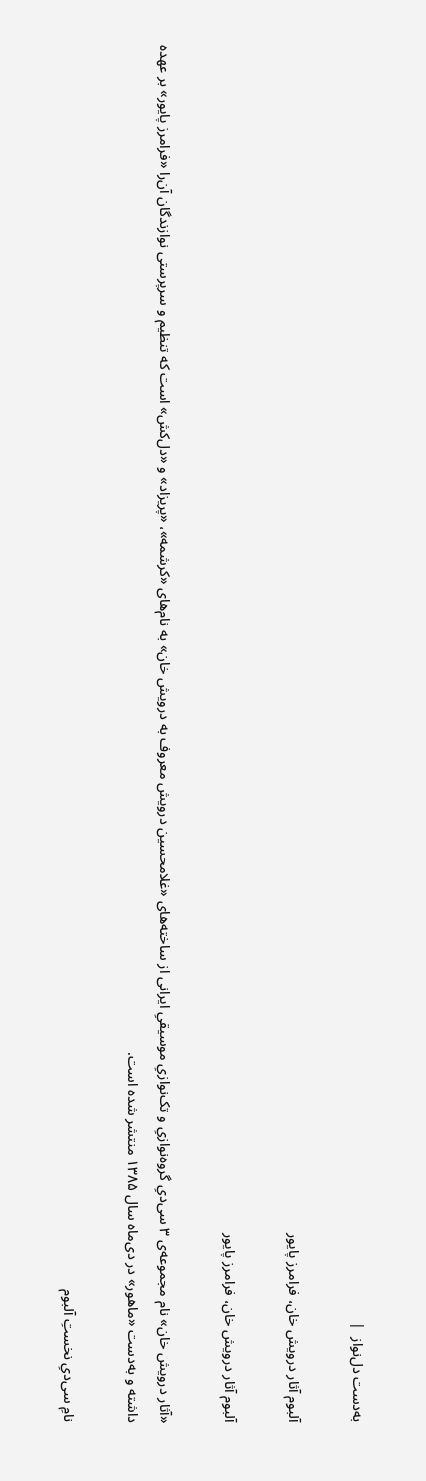به‌دست دل‌نواز  |

آلبوم آثار درویش‌ خان، فرامرز پایور

آلبوم آثار درویش‌ خان، فرامرز پایور

«آثار درویش خان» نام مجموعه‌ی ۳ سی‌دیِ گروه‌نوازیِ و تک‌نوازیِ موسیقیِ ایرانی از ساخته‌های «غلامحسین درویش معروف به درویش خان» به نام‌های «کرشمه»، «پریزاد» و «دل‌کش» است که تنظیم و سرپرستی نوازندگان ‌آن‌را «فرامرز پایور» بر عهده داشته و به‌دست «ماهور» در دی‌ماه سال ۱۳۸۵ منتشر شده است.

نامِ سی‌دیِ نخستِ آلبوم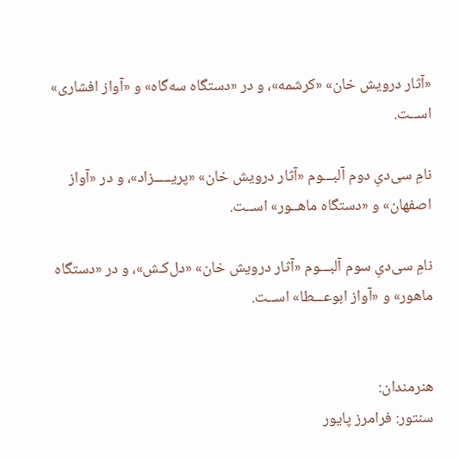«آثار درویش خان» «کرشمه»، و در «دستگاه سه‌گاه» و «آواز افشاری» اســت.

نامِ سی‌دیِ دوم آلبـــوم «آثار درویش خان» «پریـــــزاد»، و در «آواز اصفهان» و «دستگاه ماهــور» اســت.

نامِ سی‌دیِ سوم آلبـــوم «آثار درویش خان» «دل‌کـش»، و در «دستگاه ماهور» و «آواز ابوعـــطا» ا‌ســت.


هنرمندان:
سنتور: فرامرز پایور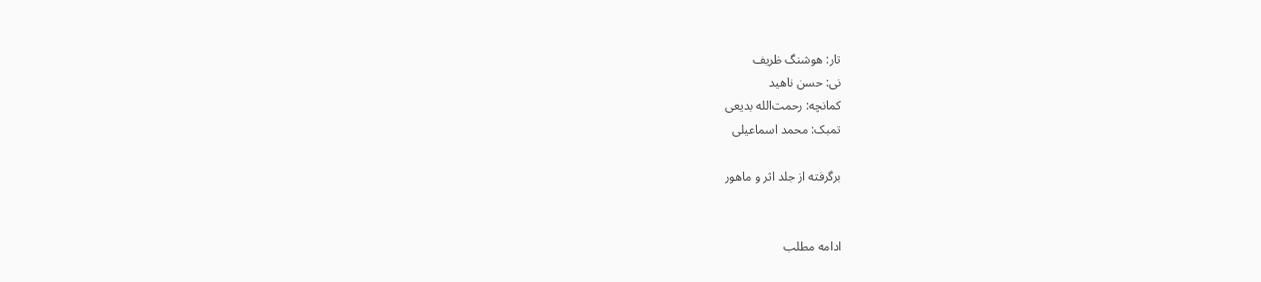تار: هوشنگ ظریف
نی: حسن ناهید
کمانچه: رحمت‌الله بدیعی
تمبک: محمد اسماعیلی

برگرفته از جلد اثر و ماهور


ادامه مطلب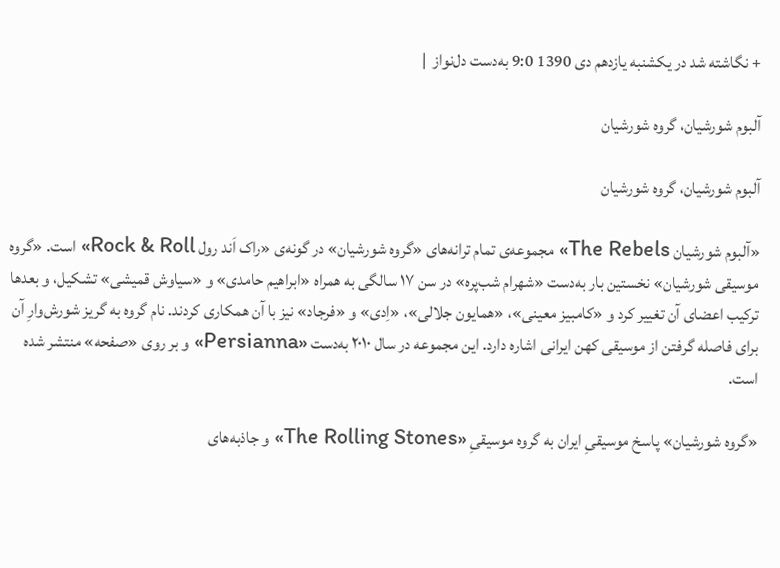+ نگاشته شد در یکشنبه یازدهم دی 1390 9:0 به‌دست دل‌نواز  |

آلبوم شورشیان، گروه شورشیان

آلبوم شورشیان، گروه شورشیان

«آلبوم شورشیان The Rebels» مجموعه‌ی تمام ترانه‌های «گروه شورشیان» در گونه‌ی «راک اَند رول Rock & Roll» است. «گروه موسیقی شورشیان» نخستین بار به‌دست «شهرام شب‌پره» در سن ۱۷ سالگی به همراه «ابراهیم حامدی» و «سیاوش قمیشی» تشکیل، و بعدها ترکیب اعضای آن تغییر کرد و «کامبیز معینی»، «همایون جلالی»، «اِدی» و «فرجاد» نیز با آن همکاری کردند. نام گروه به گریز شورش‌‌وارِ آن‌ برای فاصله گرفتن از موسیقی کهن ایرانی اشاره دارد. این مجموعه در سال ۲۰۱۰ به‌دست «Persianna» و بر روی «صفحه» منتشر شده است.

«گروه شورشیان» پاسخ موسیقیِ ایران به گروه موسیقیِ «The Rolling Stones» و جاذبه‌های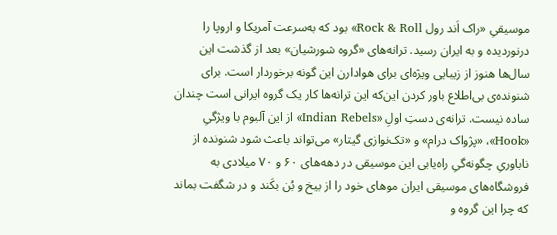موسیقیِ «راک اَند رول Rock & Roll» بود که به‌سرعت آمریکا و اروپا را درنوردیده و به ایران رسید. ترانه‌‌های «گروه شورشیان» بعد از گذشت این سال‌ها هنوز از زیبایی ویژه‌ای برای هوادارن این گونه برخوردار است. برای شنونده‌ی بی‌اطلاع باور کردن‌ این‌که این ترانه‌ها کار یک گروه ایرانی است چندان ساده نیست. ترانه‌‌ی دستِ اولِ «Indian Rebels» از این آلبوم با ویژگیِ «Hook»، «پژواک درام» و «تک‌نوازی گیتار» می‌تواند باعث شود شنونده از ناباوریِ چگونه‌گیِ راه‌یابی این موسیقی در دهه‌های ۶۰ و ۷۰ میلادی به فروشگاه‌های موسیقی ایران موهای خود را از بیخ و بُن بکَند و در شگفت بماند که چرا این گروه و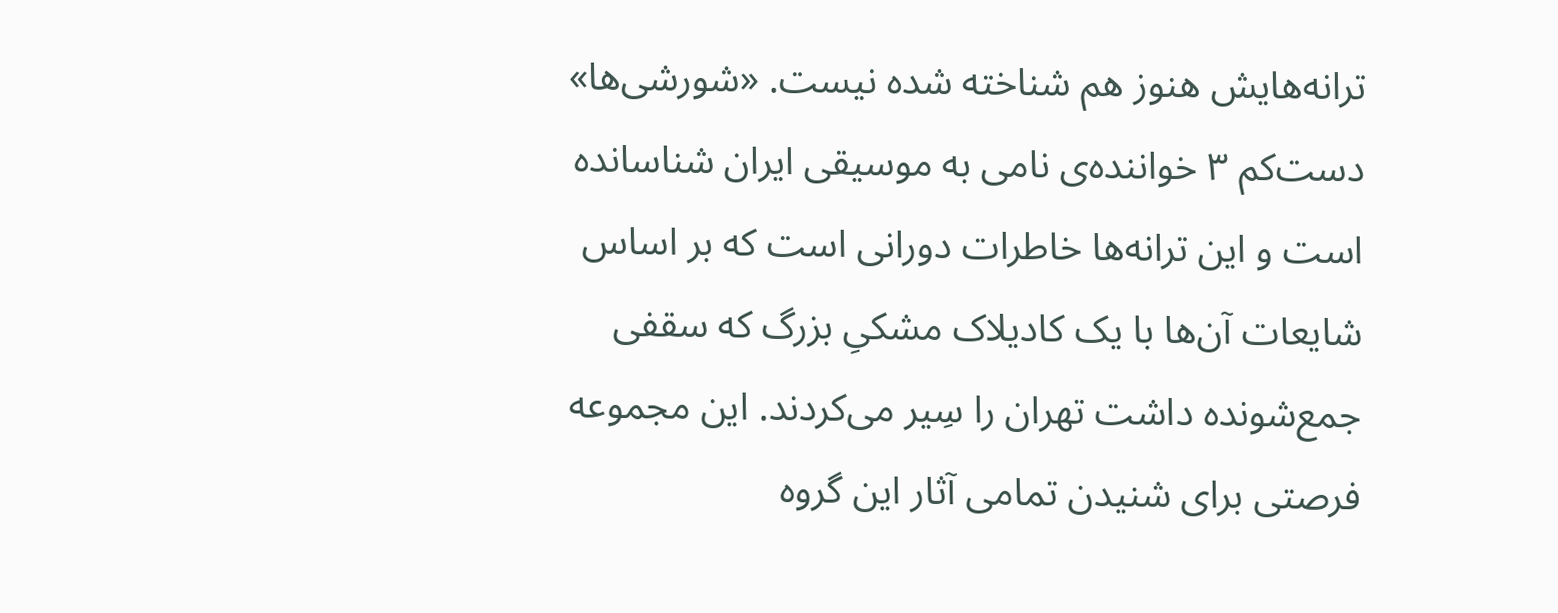ترانه‌هایش هنوز هم شناخته شده نیست. «شورشی‌ها» دست‌کم ۳ خواننده‌ی نامی به موسیقی ایران شناسانده است و این ترانه‌ها خاطرات دورانی است که بر اساس شایعات آن‌ها با یک کادیلاک مشکیِ بزرگ که سقفی جمع‌شونده داشت تهران را سِیر می‌کردند. این مجموعه‌ فرصتی برای شنیدن تمامی آثار این گروه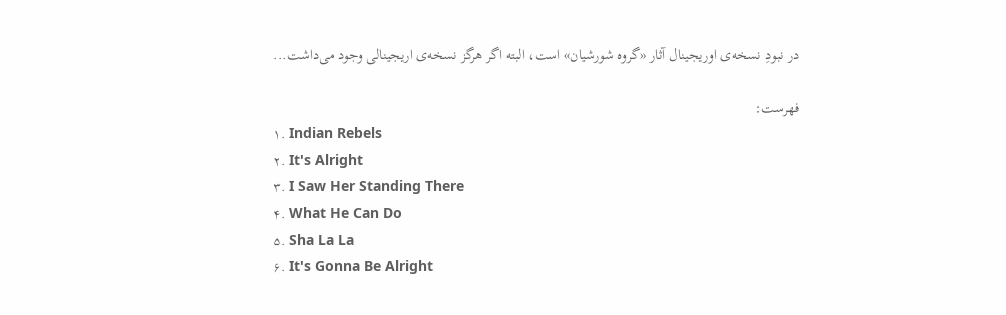در ‌نبودِ نسخه‌ی اوریجینال آثار «گروه شورشیان» است، البته اگر هرگز نسخه‌ی اریجینالی وجود می‌داشت...

فهرست:
۱. Indian Rebels
۲. It's Alright
۳. I Saw Her Standing There
۴. What He Can Do
۵. Sha La La
۶. It's Gonna Be Alright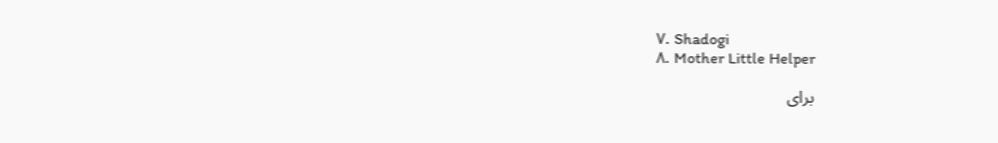۷. Shadogi
۸. Mother Little Helper

برای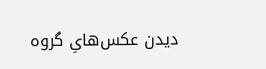دیدن عکس‌هایِ گروه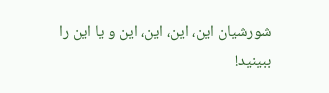شورشیان این‌، این‌، این‌، این‌ و یا این را ببینید!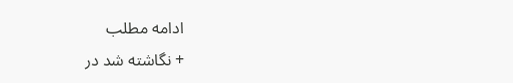ادامه مطلب
+ نگاشته شد در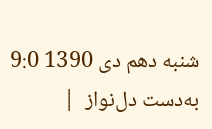شنبه دهم دی 1390 9:0 به‌دست دل‌نواز  |